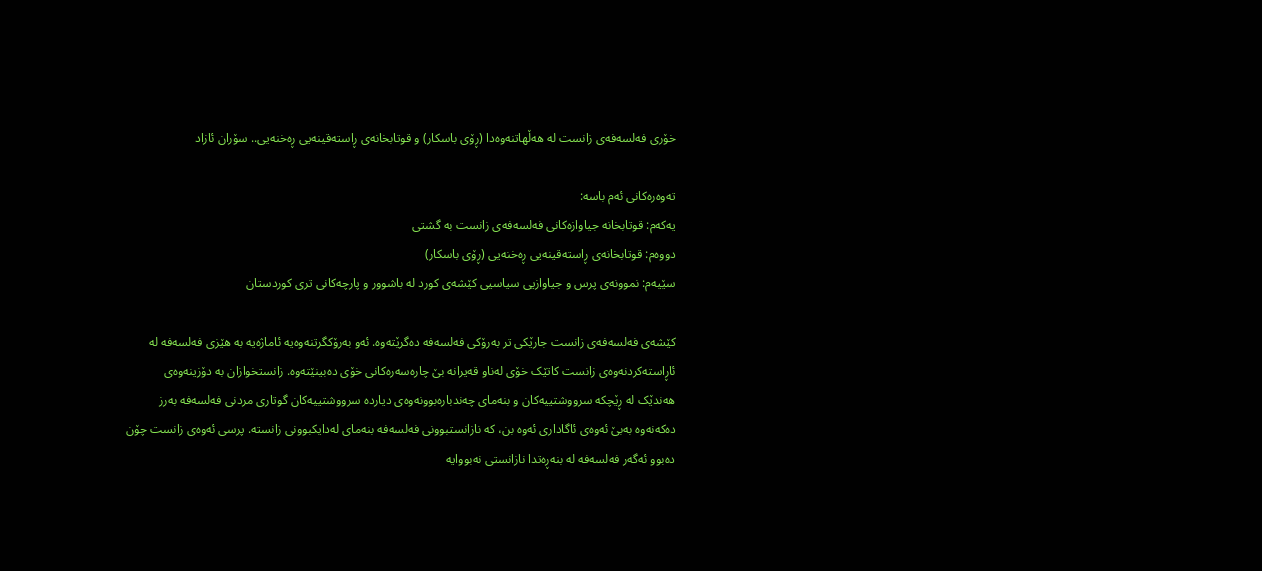خۆری فەلسەفەی زانست لە هەڵهاتنەوەدا (ڕۆی باسکار) و قوتابخانەی ڕاستەقینەیی ڕەخنەیی.. سۆران ئازاد

تەوەرەکانی ئەم باسە:
یەکەم: قوتابخانە جیاوازەکانی فەلسەفەی زانست بە گشتی
دووەم: قوتابخانەی ڕاستەقینەیی ڕەخنەیی (ڕۆی باسکار)
سێیەم: نموونەی پرس و جیاوازیی سیاسیی کێشەی کورد لە باشوور و پارچەکانی تری کوردستان

کێشەی فەلسەفەی زانست جارێکی تر بەرۆکی فەلسەفە دەگرێتەوە. ئەو بەرۆکگرتنەوەیە ئاماژەیە بە هێزی فەلسەفە لە ئاڕاستەکردنەوەی زانست کاتێک خۆی لەناو قەیرانە بێ چارەسەرەکانی خۆی دەبینێتەوە. زانستخوازان بە دۆزینەوەی هەندێک لە ڕێچکە سرووشتییەکان و بنەمای چەندبارەبوونەوەی دیاردە سرووشتییەکان گوتاری مردنی فەلسەفە بەرز دەکەنەوە بەبێ ئەوەی ئاگاداری ئەوە بن، کە نازانستبوونی فەلسەفە بنەمای لەدایکبوونی زانستە. پرسی ئەوەی زانست چۆن دەبوو ئەگەر فەلسەفە لە بنەڕەتدا نازانستی نەبووایە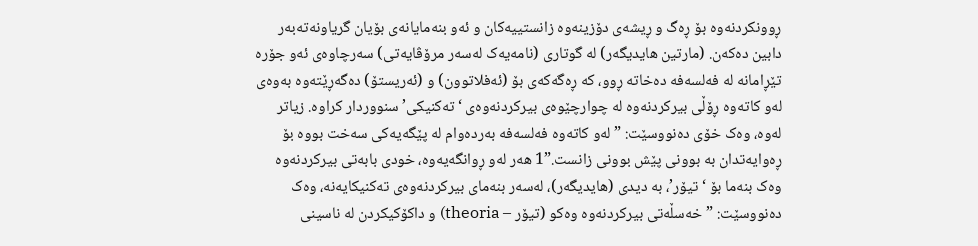ڕوونکردنەوە بۆ ڕەگ و ڕیشەی دۆزینەوە زانستییەکان و ئەو بنەمایانەی بۆیان گریاونەتەبەر دابین دەکەن. (مارتین هایدیگەر) لە گوتاری (نامەیەک لەسەر مرۆڤایەتی) سەرچاوەی ئەو جۆرە تێڕامانە لە فەلسەفە دەخاتە ڕوو، کە ڕەگەکەی بۆ (ئەفلاتوون) و (ئەریستۆ) دەگەڕێتەوە بەوەی لەو کاتەوە ڕۆڵی بیرکردنەوە لە چوارچێوەی بیرکردنەوەی ‘تەکنیکی’ سنووردار کراوە. زیاتر لەوە، وەک خۆی دەنووسێت: ” لەو کاتەوە فەلسەفە بەردەوام لە پێگەیەکی سەخت بووە بۆ ڕەوایەتدان بە بوونی پێش بوونی زانست.”1 هەر لەو ڕوانگەیەوە، خودی بابەتی بیرکردنەوە وەک بنەما بۆ ‘تیۆر’، بە دیدی (هایدیگەر)، لەسەر بنەمای بیرکردنەوەی تەکنیکایەنە، وەک دەنووسێت: ”خەسڵەتی بیرکردنەوە وەکو (تیۆر – theoria) و داکۆکیکردن لە ناسینی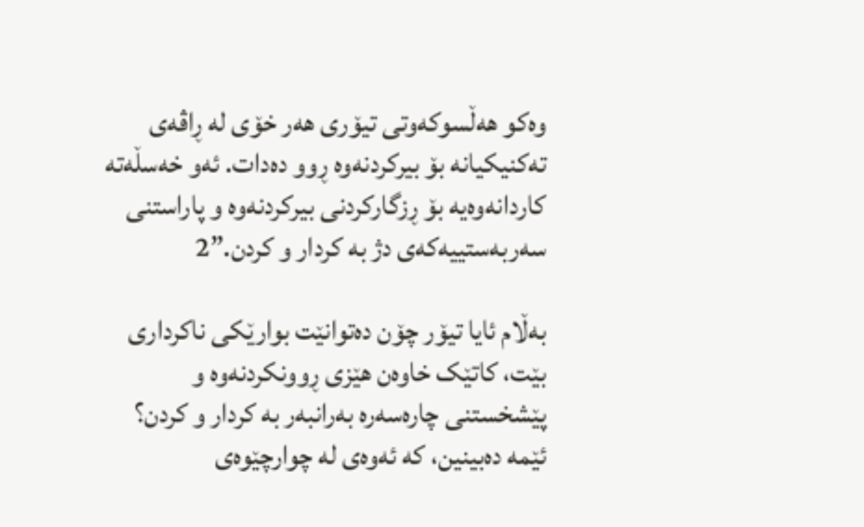وەکو هەڵسوکەوتی تیۆری هەر خۆی لە ڕاڤەی تەکنیکیانە بۆ بیرکردنەوە ڕوو دەدات. ئەو خەسڵەتە کاردانەوەیە بۆ ڕزگارکردنی بیرکردنەوە و پاراستنی سەربەستییەکەی دژ بە کردار و کردن.”2

بەڵام ئایا تیۆر چۆن دەتوانێت بوارێکی ناکرداری بێت، کاتێک خاوەن هێزی ڕوونکردنەوە و پێشخستنی چارەسەرە بەرانبەر بە کردار و کردن؟ ئێمە دەبینین، کە ئەوەی لە چوارچێوەی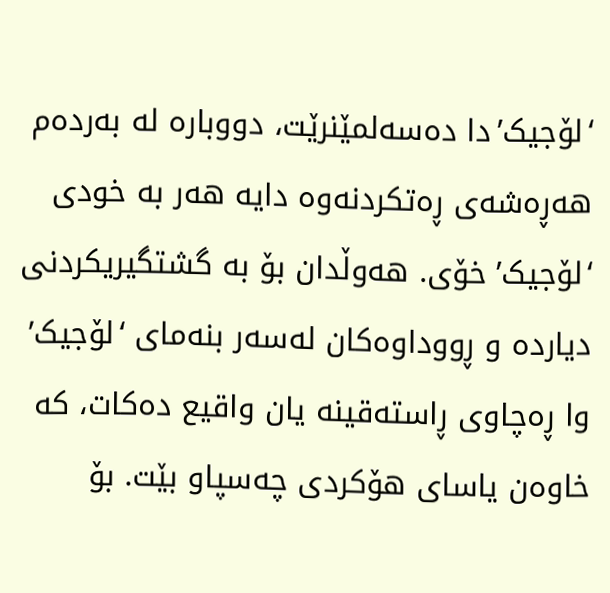‘لۆجیک’دا دەسەلمێنرێت، دووبارە لە بەردەم هەڕەشەی ڕەتکردنەوە دایە هەر بە خودی ‘لۆجیک’ خۆی. هەوڵدان بۆ بە گشتگیریکردنی دیاردە و ڕووداوەکان لەسەر بنەمای ‘لۆجیک’ وا ڕەچاوی ڕاستەقینە یان واقیع دەکات، کە خاوەن یاسای هۆکردی چەسپاو بێت. بۆ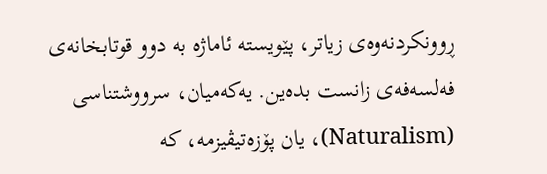ڕوونکردنەوەی زیاتر، پێویستە ئاماژە بە دوو قوتابخانەی فەلسەفەی زانست بدەین. یەکەمیان، سرووشتناسی (Naturalism)، یان پۆزەتیڤیزمە، کە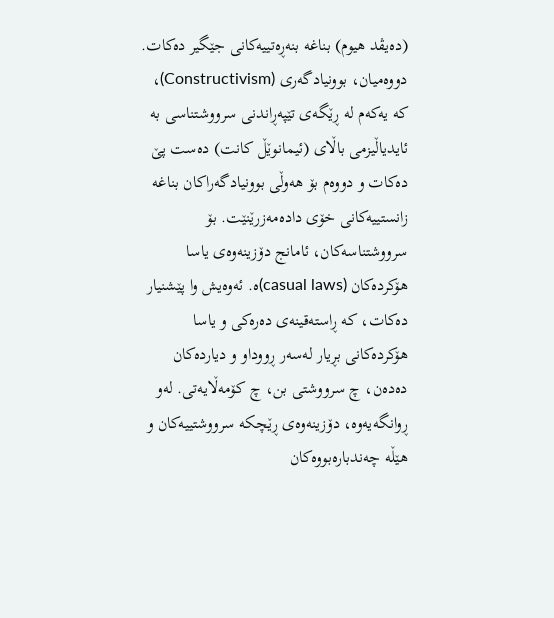(دەیڤد هیوم) بناغە بنەڕەتییەکانی جێگیر دەکات. دووەمیان، بوونیادگەری (Constructivism)، کە یەکەم لە ڕێگەی تێپەڕاندنی سرووشتناسی بە ئایدیاڵیزمی باڵای (ئیمانوێڵ کانت) دەست پێ دەکات و دووەم بۆ هەوڵی بوونیادگەراکان بناغە زانستییەکانی خۆی دادەمەزرێنێت. بۆ سرووشتناسەکان، ئامانج دۆزینەوەی یاسا هۆکردەکان (casual laws)ە. ئەوەیش وا پێشنیار دەکات، کە ڕاستەقینەی دەرەکی و یاسا هۆکردەکانی بڕیار لەسەر ڕووداو و دیاردەکان دەدەن، چ سرووشتی بن، چ کۆمەڵایەتی. لەو ڕوانگەیەوە، دۆزینەوەی ڕێچکە سرووشتییەکان و هێڵە چەندبارەبووەکان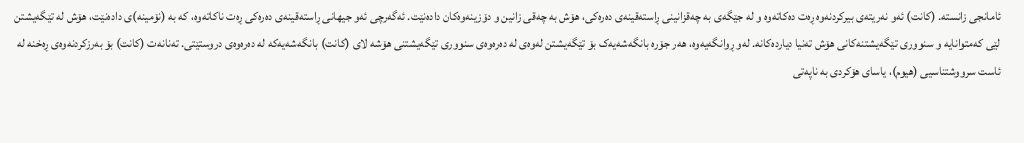ئامانجی زانستە. (کانت) ئەو نەریتەی بیرکردنەوە ڕەت دەکاتەوە و لە جێگەی بە چەقزانینی ڕاستەقینەی دەرەکی، هۆش بە چەقی زانین و دۆزینەوەکان دادەنێت. ئەگەرچی ئەو جیهانی ڕاستەقینەی دەرەکی ڕەت ناکاتەوە، کە بە (نۆمینە)ی دادەنێت، هۆش لە تێگەیشتن لێی کەمتوانایە و سنووری تێگەیشتنەکانی هۆش تەنیا دیاردەکانە. لەو ڕوانگەیەوە، هەر جۆرە بانگەشەیەک بۆ تێگەیشتن لەوەی لە دەرەوەی سنووری تێگەیشتنی هۆشە لای (کانت) بانگەشەیەکە لە دەرەوەی دروستێتی. تەنانەت (کانت) بۆ بەرزکردنەوەی ڕەخنە لە ئاست سرووشتناسیی (هیوم)، یاسای هۆکردی بە ناپەتی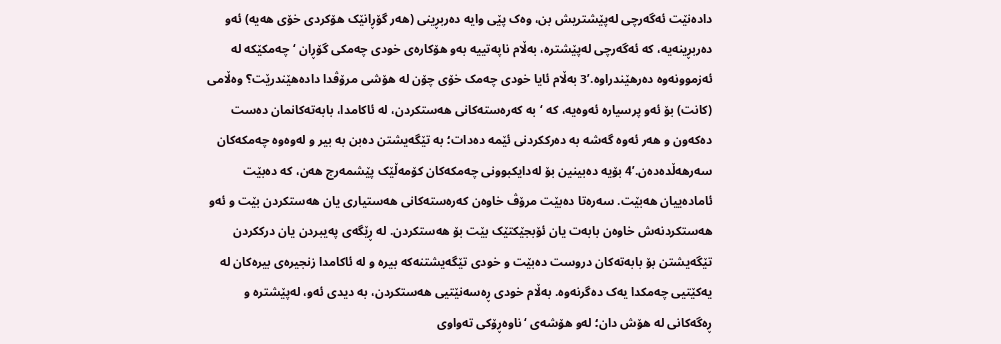دادەنێت ئەگەرچی لەپێشتریش بن، وەک پێی وایە دەربڕینی (هەر گۆڕانێک هۆکردی خۆی هەیە) ئەو دەربڕینەیە، کە ئەگەرچی لەپێشترە، بەڵام ناپەتییە بەو هۆکارەی خودی چەمکی گۆڕان ‘چەمکێکە لە ئەزموونەوە دەرهێندراوە.’3 بەڵام ئایا خودی چەمک خۆی چۆن لە هۆشی مرۆڤدا دادەهێندرێت؟ وەڵامی (کانت) بۆ ئەو پرسیارە ئەوەیە، کە ‘بە کەرەستەکانی هەستکردن، لە ئاکامدا، بابەتەکانمان دەست دەکەون و هەر ئەوە گەشە بە دەرککردنی ئێمە دەدات؛ بە تێگەیشتن دەبن بە بیر و لەوەوە چەمکەکان سەرهەڵدەدەن.’4 بۆیە دەبینین بۆ لەدایکبوونی چەمکەکان کۆمەڵێک پێشمەرج هەن، کە دەبێت ئامادەییان هەبێت. سەرەتا دەبێت مرۆڤ خاوەن کەرەستەکانی هەستیاری یان هەستکردن بێت و ئەو هەستکردنەش خاوەن بابەت یان ئۆبجێکتێک بێت بۆ هەستکردن. لە ڕێگەی پەیبردن یان درککردن تێگەیشتن بۆ بابەتەکان دروست دەبێت و خودی تێگەیشتنەکە بیرە و لە ئاکامدا زنجیرەی بیرەکان لە یەکێتیی چەمکدا یەک دەگرنەوە. بەڵام خودی ڕەسەنێتیی هەستکردن، بە دیدی ئەو، لەپێشترە و ڕەگەکانی لە هۆش دان؛ لەو هۆشەی ‘ناوەڕۆکی تەواوی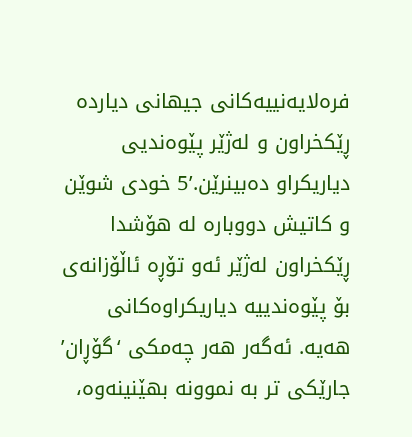فرەلایەنییەکانی جیهانی دیاردە ڕێکخراون و لەژێر پێوەندیی دیاریکراو دەبینرێن.’5 خودی شوێن و کاتیش دووبارە لە هۆشدا ڕێکخراون لەژێر ئەو تۆڕە ئاڵۆزانەی بۆ پێوەندییە دیاریکراوەکانی هەیە. ئەگەر هەر چەمکی ‘گۆڕان’ جارێکی تر بە نموونە بهێنینەوە،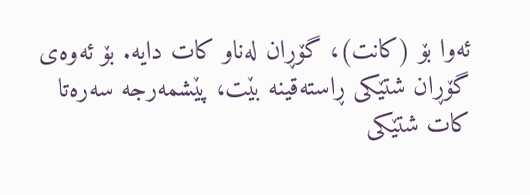ئەوا بۆ (کانت)، گۆڕان لەناو کات دایە. بۆ ئەوەی گۆڕان شتێکی ڕاستەقینە بێت، پێشمەرجە سەرەتا کات شتێکی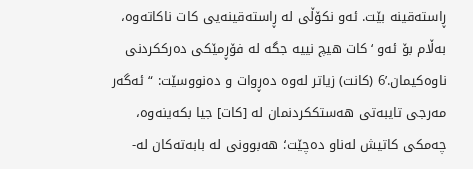ڕاستەقینە بێت. ئەو نکۆڵی لە ڕاستەقینەیی کات ناکاتەوە، بەڵام بۆ ئەو ‘کات هیچ نییە جگە لە فۆڕمێکی دەرککردنی ناوەکیمان.’6 (کانت) زیاتر لەوە دەڕوات و دەنووسێت: “ئەگەر مەرجی تایبەتی هەستککردنمان لە [کات] جیا بکەینەوە، چەمکی کاتیش لەناو دەچێت؛ هەبوونی لە بابەتەکان لە-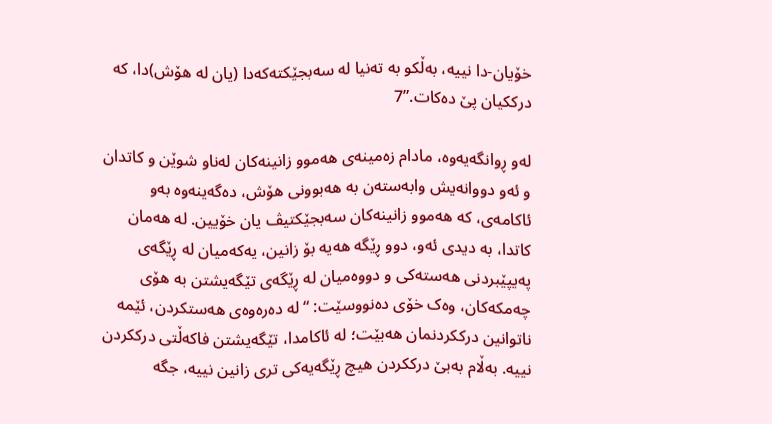خۆیان-دا نییە، بەڵکو بە تەنیا لە سەبجێکتەکەدا (یان لە هۆش)دا، کە درککیان پێ دەکات.”7

لەو ڕوانگەیەوە، مادام زەمینەی هەموو زانینەکان لەناو شوێن و کاتدان و ئەو دووانەیش وابەستەن بە هەبوونی هۆش، دەگەینەوە بەو ئاکامەی، کە هەموو زانینەکان سەبجێکتیڤ یان خۆیین. لە هەمان کاتدا، بە دیدی ئەو، دوو ڕێگە هەیە بۆ زانین، یەکەمیان لە ڕێگەی پەیپێبردنی هەستەکی و دووەمیان لە ڕێگەی تێگەیشتن بە هۆی چەمکەکان، وەک خۆی دەنووسێت: “لە دەرەوەی هەستکردن، ئێمە ناتوانین درککردنمان هەبێت؛ لە ئاکامدا، تێگەیشتن فاکەڵتی درککردن نییە. بەڵام بەبێ درککردن هیچ ڕێگەیەکی تری زانین نییە، جگە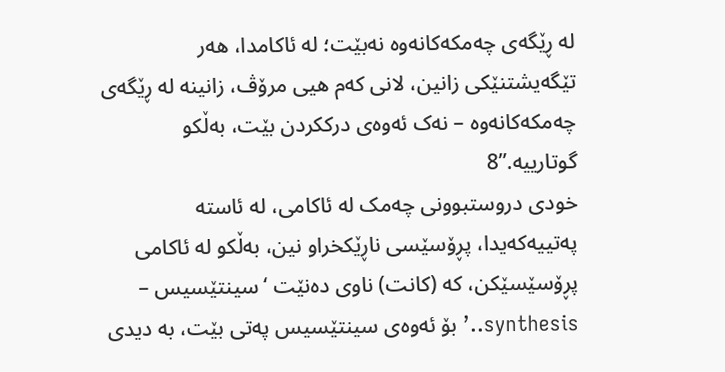لە ڕێگەی چەمکەکانەوە نەبێت؛ لە ئاکامدا، هەر تێگەیشتنێکی زانین، لانی کەم هیی مرۆڤ، زانینە لە ڕێگەی چەمکەکانەوە – نەک ئەوەی درککردن بێت، بەڵکو گوتارییە.”8
خودی دروستبوونی چەمک لە ئاکامی، لە ئاستە پەتییەکەیدا، پڕۆسێسی ناڕێکخراو نین، بەڵکو لە ئاکامی پڕۆسێسێکن، کە (کانت) ناوی دەنێت ‘سینتێسیس – synthesis..’ بۆ ئەوەی سینتێسیس پەتی بێت، بە دیدی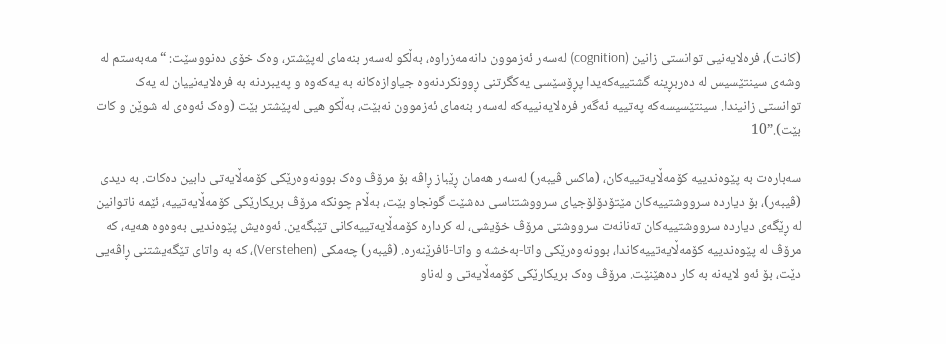(کانت)، فرەلایەنیی توانستی زانین (cognition) لەسەر ئەزموون دانەمەزراوە، بەڵکو لەسەر بنەمای لەپێشتر، وەک خۆی دەنووسێت: “مەبەستم لە وشەی سینتێسیس لە دەربڕینە گشتییەکەیدا پڕۆسێسی یەکگرتنی ڕوونکردنەوە جیاوازەکانە بە یەکەوە و پەیبردنە بە فرەلایەنییان لە یەک توانستی زانیندا. سینتێسیسەکە پەتییە ئەگەر فرەلایەنییەکە لەسەر بنەمای ئەزموون نەبێت، بەڵکو هیی لەپێشتر بێت (وەک ئەوەی لە شوێن و کات بێت).”10

سەبارەت بە پێوەندییە کۆمەڵایەتییەکان، (ماکس ڤیبەر) لەسەر هەمان ڕێباز ڕاڤە بۆ مرۆڤ وەک بوونەوەرێکی کۆمەڵایەتی دابین دەکات. بە دیدی (ڤیبەر)، بۆ دیاردە سرووشتییەکان مێتۆدۆلۆجیای سرووشتناسی دەشێت گونجاو بێت، بەڵام چونکە مرۆڤ بریکارێکی کۆمەڵایەتییە، ئێمە ناتوانین لە ڕێگەی دیاردە سرووشتییەکان تەنانەت سرووشتی مرۆڤ خۆیشی، لە کردارە کۆمەڵایەتییەکانی تێبگەین. ئەوەیش پێوەندیی بەوەوە هەیە، کە مرۆڤ لە پێوەندییە کۆمەڵایەتییەکاندا، بوونەوەرێکی واتا-بەخشە و واتا-ئافرێنەرە. (ڤیبەر) چەمکی (Verstehen)، کە بە واتای تێگەیشتنی ڕاڤەیی دێت، بۆ ئەو لایەنە بە کار دەهێنێت. مرۆڤ وەک بریکارێکی کۆمەڵایەتی و لەناو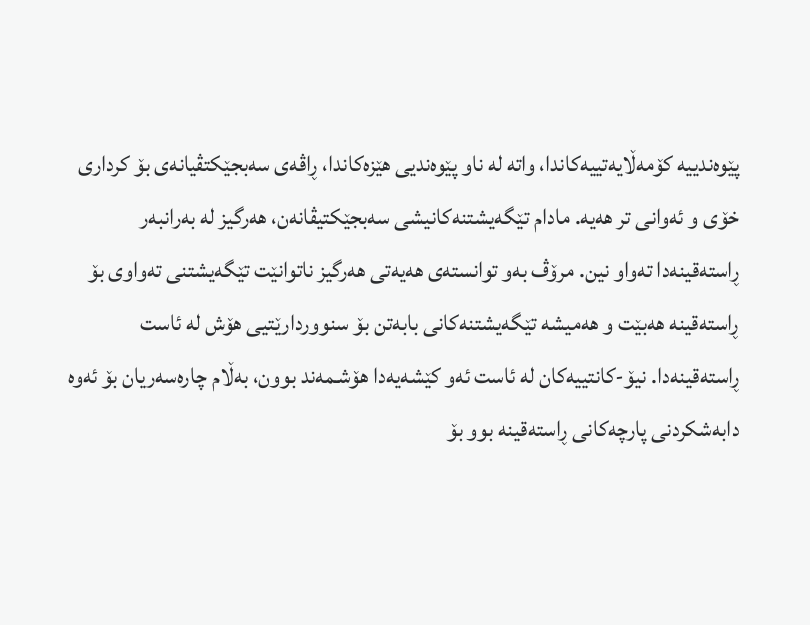پێوەندییە کۆمەڵایەتییەکاندا، واتە لە ناو پێوەندیی هێزەکاندا، ڕاڤەی سەبجێکتڤیانەی بۆ کرداری خۆی و ئەوانی تر هەیە. مادام تێگەیشتنەکانیشی سەبجێکتیڤانەن، هەرگیز لە بەرانبەر ڕاستەقینەدا تەواو نین. مرۆڤ بەو توانستەی هەیەتی هەرگیز ناتوانێت تێگەیشتنی تەواوی بۆ ڕاستەقینە هەبێت و هەمیشە تێگەیشتنەکانی بابەتن بۆ سنووردارێتیی هۆش لە ئاست ڕاستەقینەدا. نیۆ-کانتییەکان لە ئاست ئەو کێشەیەدا هۆشـمەند بوون، بەڵام چارەسەریان بۆ ئەوە دابەشکردنی پارچەکانی ڕاستەقینە بوو بۆ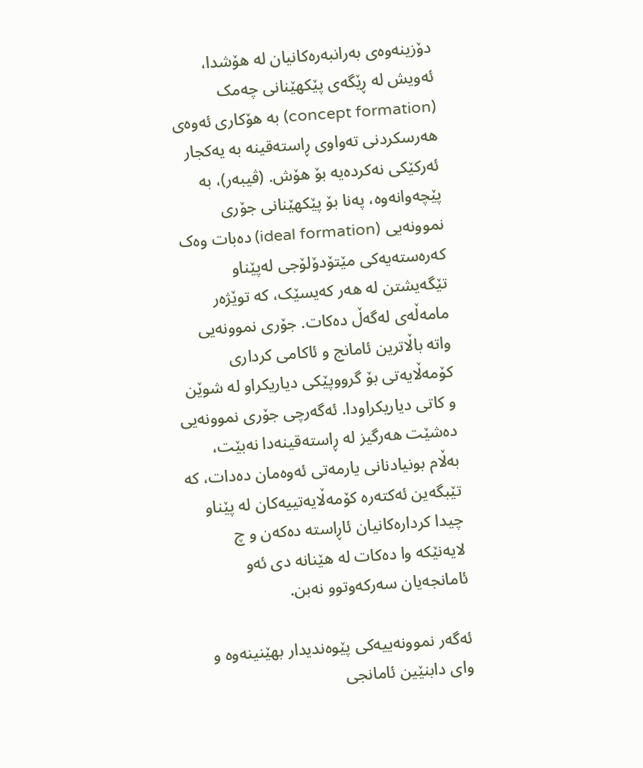دۆزینەوەی بەرانبەرەکانیان لە هۆشدا، ئەویش لە ڕێگەی پێکهێنانی چەمک (concept formation) بە هۆکاری ئەوەی هەرسکردنی تەواوی ڕاستەقینە بە یەکجار ئەرکێکی نەکردەیە بۆ هۆش. (ڤیبەر)، بە پێچەوانەوە، پەنا بۆ پێکهێنانی جۆری نموونەیی (ideal formation) دەبات وەک کەرەستەیەکی مێتۆدۆلۆجی لەپێناو تێگەیشتن لە هەر کەیسێک، کە توێژەر مامەڵەی لەگەڵ دەکات. جۆری نموونەیی واتە باڵاترین ئامانج و ئاکامی کرداری کۆمەڵایەتی بۆ گرووپێکی دیاریکراو لە شوێن و کاتی دیاریکراودا. ئەگەرچی جۆری نموونەیی دەشێت هەرگیز لە ڕاستەقینەدا نەبێت، بەڵام بونیادنانی یارمەتی ئەوەمان دەدات، کە تێبگەین ئەکتەرە کۆمەڵایەتییەکان لە پێناو چیدا کردارەکانیان ئاڕاستە دەکەن و چ لایەنێکە وا دەکات لە هێنانە دی ئەو ئامانجەیان سەرکەوتوو نەبن.

ئەگەر نموونەییەکی پێوەندیدار بهێنینەوە و وای دابنێین ئامانجی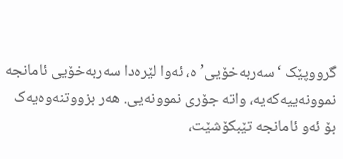گرووپێک ‘سەربەخۆیی’ە، ئەوا لێرەدا سەربەخۆیی ئامانجە نموونەییەکەیە، واتە جۆری نموونەیی. هەر بزووتنەوەیەک بۆ ئەو ئامانجە تێبکۆشێت،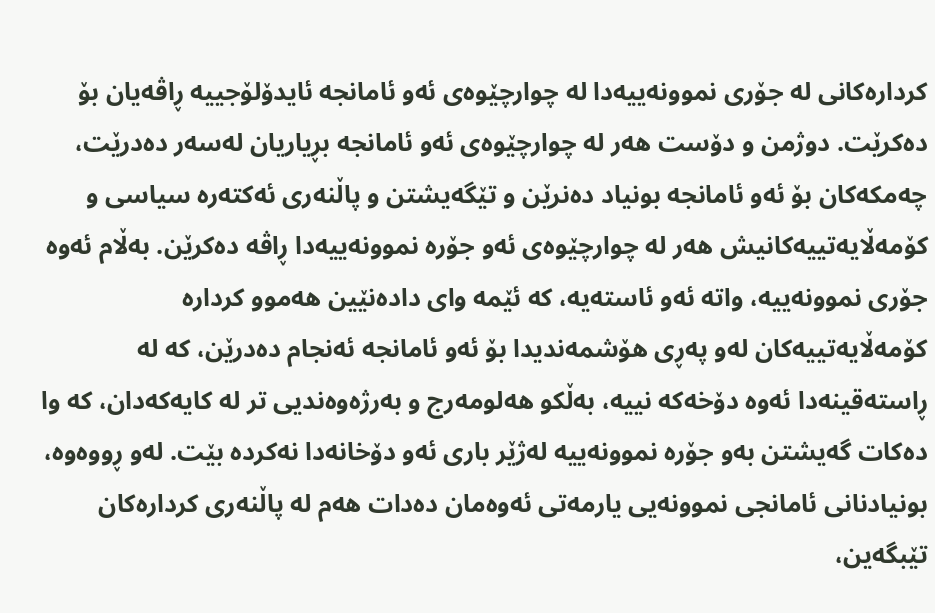کردارەکانی لە جۆری نموونەییەدا لە چوارچێوەی ئەو ئامانجە ئایدۆلۆجییە ڕاڤەیان بۆ دەکرێت. دوژمن و دۆست هەر لە چوارچێوەی ئەو ئامانجە بڕیاریان لەسەر دەدرێت، چەمکەکان بۆ ئەو ئامانجە بونیاد دەنرێن و تێگەیشتن و پاڵنەری ئەکتەرە سیاسی و کۆمەڵایەتییەکانیش هەر لە چوارچێوەی ئەو جۆرە نموونەییەدا ڕاڤە دەکرێن. بەڵام ئەوە جۆری نموونەییە، واتە ئەو ئاستەیە، کە ئێمە وای دادەنێین هەموو کردارە کۆمەڵایەتییەکان لەو پەڕی هۆشمەندیدا بۆ ئەو ئامانجە ئەنجام دەدرێن، کە لە ڕاستەقینەدا ئەوە دۆخەکە نییە، بەڵکو هەلومەرج و بەرژەوەندیی تر لە کایەکەدان، کە وا دەکات گەیشتن بەو جۆرە نموونەییە لەژێر باری ئەو دۆخانەدا نەکردە بێت. لەو ڕووەوە، بونیادنانی ئامانجی نموونەیی یارمەتی ئەوەمان دەدات هەم لە پاڵنەری کردارەکان تێبگەین،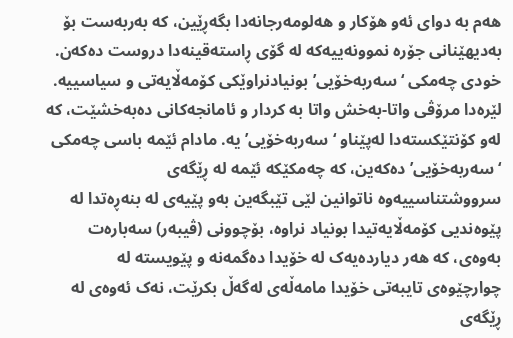هەم بە دوای ئەو هۆکار و هەلومەرجانەدا بگەڕێین، کە بەربەست بۆ بەدیهێنانی جۆرە نموونەییەکە لە گۆی ڕاستەقینەدا دروست دەکەن. خودی چەمکی ‘سەربەخۆیی’ بونیادنراوێکی کۆمەڵایەتی و سیاسییە. لێرەدا مرۆڤی واتا-بەخش واتا بە کردار و ئامانجەکانی دەبەخشێت، کە لەو کۆنتێکستەدا لەپێناو ‘سەربەخۆیی’یە. مادام ئێمە باسی چەمکی ‘سەربەخۆیی’ دەکەین، کە چەمکێکە ئێمە لە ڕێگەی سرووشتناسییەوە ناتوانین لێی تێبگەین بەو پێیەی لە بنەڕەتدا لە پێوەندیی کۆمەڵایەتیدا بونیاد نراوە، بۆچوونی (ڤیبەر) سەبارەت بەوەی، کە هەر دیاردەیەک لە خۆیدا دەگمەنە و پێویستە لە چوارچێوەی تایبەتی خۆیدا مامەڵەی لەگەڵ بکرێت، نەک ئەوەی لە ڕێگەی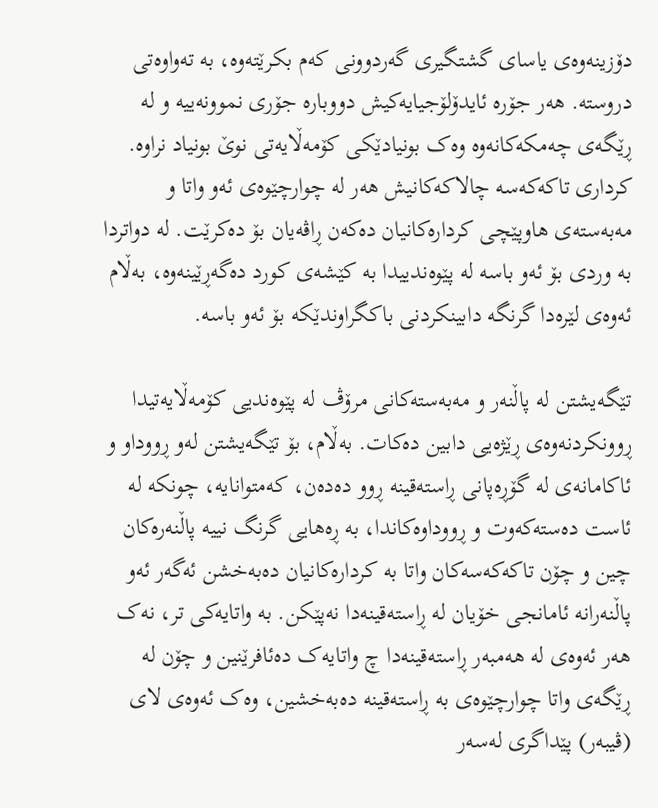دۆزینەوەی یاسای گشتگیری گەردوونی کەم بکرێتەوە، بە تەواوەتی دروستە. هەر جۆرە ئایدۆلۆجیایەکیش دووبارە جۆری نموونەییە و لە ڕێگەی چەمکەکانەوە وەک بونیادێکی کۆمەڵایەتی نوێ بونیاد نراوە. کرداری تاکەکەسە چالاکەکانیش هەر لە چوارچێوەی ئەو واتا و مەبەستەی هاوپێچی کردارەکانیان دەکەن ڕاڤەیان بۆ دەکرێت. لە دواتردا بە وردی بۆ ئەو باسە لە پێوەندییدا بە کێشەی کورد دەگەڕێینەوە، بەڵام ئەوەی لێرەدا گرنگە دابینکردنی باکگراوندێکە بۆ ئەو باسە.

تێگەیشتن لە پاڵنەر و مەبەستەکانی مرۆڤ لە پێوەندیی کۆمەڵایەتیدا ڕوونکردنەوەی ڕێژەیی دابین دەکات. بەڵام، بۆ تێگەیشتن لەو ڕووداو و ئاکامانەی لە گۆڕەپانی ڕاستەقینە ڕوو دەدەن، کەمتوانایە، چونکە لە ئاست دەستەکەوت و ڕووداوەکاندا، بە ڕەهایی گرنگ نییە پاڵنەرەکان چین و چۆن تاکەکەسەکان واتا بە کردارەکانیان دەبەخشن ئەگەر ئەو پاڵنەرانە ئامانجی خۆیان لە ڕاستەقینەدا نەپێکن. بە واتایەکی تر، نەک هەر ئەوەی لە هەمبەر ڕاستەقینەدا چ واتایەک دەئافرێنین و چۆن لە ڕێگەی واتا چوارچێوەی بە ڕاستەقینە دەبەخشین، وەک ئەوەی لای (ڤیبەر) پێداگری لەسەر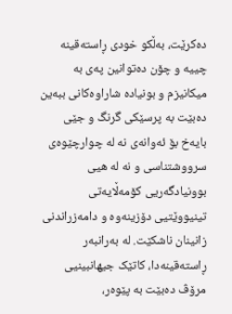دەکرێت، بەڵکو خودی ڕاستەقینە چییە و چۆن دەتوانین پەی بە میکانیزم و بونیادە شاراوەکانی ببەین دەبێت بە پرسێکی گرنگ و جێی بایەخ بۆ ئەوانەی نە لە چوارچێوەی سرووشتناسی و نە لە هیی بوونیادگەریی کۆمەڵایەتی تینیووێتیی دۆزینەوە و دامەزراندنی زانینان ناشکێت. لە بەرانبەر ڕاستەقینەدا، کاتێک جیهانبینیی مرۆڤ دەبێت بە پێوەر،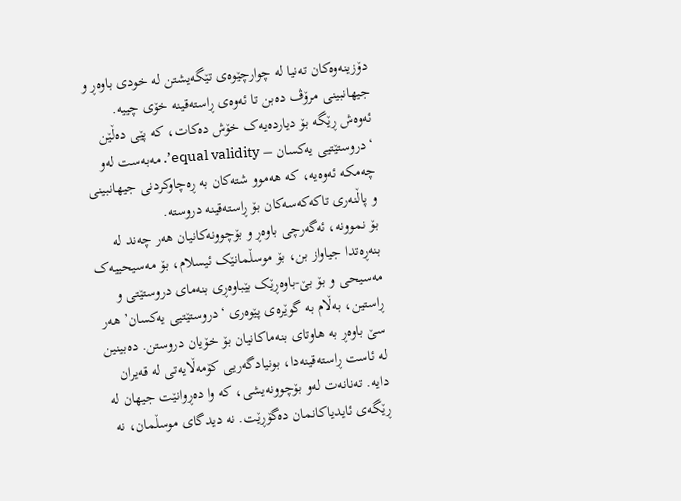دۆزینەوەکان تەنیا لە چوارچێوەی تێگەیشتن لە خودی باوەڕ و جیهانبینی مرۆڤ دەبن تا ئەوەی ڕاستەقینە خۆی چییە. ئەوەش ڕێگە بۆ دیاردەیەک خۆش دەکات، کە پێی دەڵێن ‘دروستێتیی یەکسان – equal validity’. مەبەست لەو چەمکە ئەوەیە، کە هەموو شتەکان بە ڕەچاوکردنی جیهانبینی و پاڵنەری تاکەکەسەکان بۆ ڕاستەقینە دروستە.
بۆ نموونە، ئەگەرچی باوەڕ و بۆچوونەکانیان هەر چەند لە بنەڕەتدا جیاواز بن، بۆ موسڵمانێک ئیسلام، بۆ مەسیحییەک مەسیحی و بۆ بێ-باوەڕێک بێباوەڕی بنەمای دروستێتی و ڕاستین، بەڵام بە گوێرەی پێوەری ‘دروستێتیی یەکسان’ هەر سێ باوەڕ بە هاوتای بنەماکانیان بۆ خۆیان دروستن. دەبینین لە ئاست ڕاستەقینەدا، بونیادگەریی کۆمەڵایەتی لە قەیران دایە. تەنانەت لەو بۆچوونەیشی، کە وا دەڕوانێت جیهان لە ڕێگەی ئایدیاکانمان دەگۆڕێت. نە دیدگای موسڵمان، نە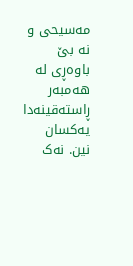مەسیحی و نە بێ باوەڕی لە هەمبەر ڕاستەقینەدا یەکسان نین. نەک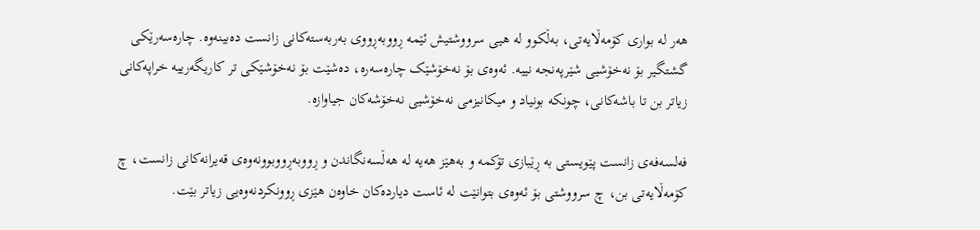هەر لە بواری کۆمەڵایەتی، بەڵکوو لە هیی سرووشتیش ئێمە ڕووبەڕووی بەربەستەکانی زانست دەبینەوە. چارەسەرێکی گشتگیر بۆ نەخۆشیی شێرپەنجە نییە. ئەوەی بۆ نەخۆشێک چارەسەرە، دەشێت بۆ نەخۆشێکی تر کاریگەرییە خراپەکانی زیاتر بن تا باشەکانی، چونکە بونیاد و میکانیزمی نەخۆشیی نەخۆشەکان جیاوازە.

فەلسەفەی زانست پێویستی بە ڕێبازی تۆکمە و بەهێز هەیە لە هەڵسەنگاندن و ڕووبەڕووبوونەوەی قەیرانەکانی زانست، چ کۆمەڵایەتی بن، چ سرووشتی بۆ ئەوەی بتوانێت لە ئاست دیاردەکان خاوەن هێزی ڕوونکردنەوەیی زیاتر بێت.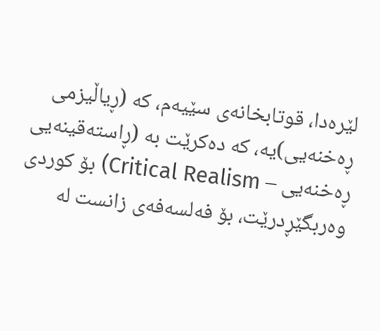لێرەدا، قوتابخانەی سێیەم، کە (ڕیاڵیزمی ڕەخنەیی)یە، کە دەکرێت بە (ڕاستەقینەیی ڕەخنەیی – Critical Realism) بۆ کوردی وەربگێڕدرێت، بۆ فەلسەفەی زانست لە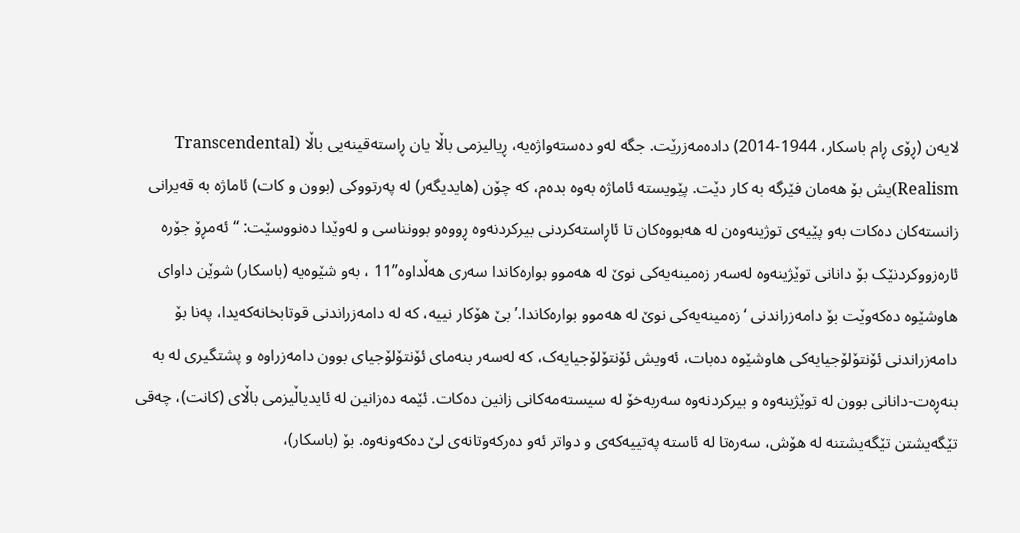لایەن (ڕۆی ڕام باسکار، 1944-2014) دادەمەزرێت. جگە لەو دەستەواژەیە، ڕیالیزمی باڵا یان ڕاستەقینەیی باڵا (Transcendental Realism)یش بۆ هەمان فێرگە بە کار دێت. پێویستە ئاماژە بەوە بدەم، کە چۆن (هایدیگەر) لە پەرتووکی (بوون و کات) ئاماژە بە قەیرانی زانستەکان دەکات بەو پێیەی توژینەوەن لە هەبووەکان تا ئاڕاستەکردنی بیرکردنەوە ڕووەو بوونناسی و لەوێدا دەنووسێت: “ئەمڕۆ جۆرە ئارەزووکردنێک بۆ دانانی توێژینەوە لەسەر زەمینەیەکی نوێ لە هەموو بوارەکاندا سەری هەڵداوە”11 ، بەو شێوەیە (باسکار) شوێن داوای هاوشێوە دەکەوێت بۆ دامەزراندنی ‘زەمینەیەکی نوێ لە هەموو بوارەکاندا.’ بێ هۆکار نییە، کە لە دامەزراندنی قوتابخانەکەیدا، پەنا بۆ دامەزراندنی ئۆنتۆلۆجیایەکی هاوشێوە دەبات، ئەویش ئۆنتۆلۆجیایەک، کە لەسەر بنەمای ئۆنتۆلۆجیای بوون دامەزراوە و پشتگیری لە بە بنەڕەت-دانانی بوون لە توێژینەوە و بیرکردنەوە سەربەخۆ لە سیستەمەکانی زانین دەکات. ئێمە دەزانین لە ئایدیاڵیزمی باڵای (کانت)، چەقی تێگەیشتن تێگەیشتنە لە هۆش، سەرەتا لە ئاستە پەتییەکەی و دواتر ئەو دەرکەوتانەی لێ دەکەونەوە. بۆ (باسکار)،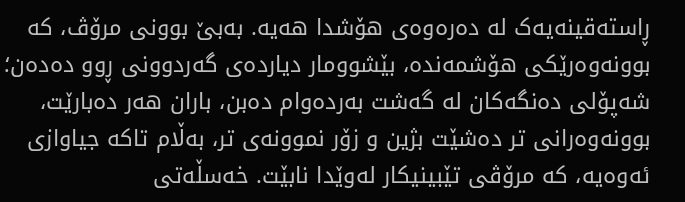ڕاستەقینەیەک لە دەرەوەی هۆشدا هەیە. بەبێ بوونی مرۆڤ، کە بوونەوەرێکی هۆشمەندە، بێشوومار دیاردەی گەردوونی ڕوو دەدەن؛ شەپۆلی دەنگەکان لە گەشت بەردەوام دەبن، باران هەر دەبارێت، بوونەوەرانی تر دەشێت بژین و زۆر نموونەی تر، بەڵام تاکە جیاوازی ئەوەیە، کە مرۆڤی تێبینیکار لەوێدا نابێت. خەسڵەتی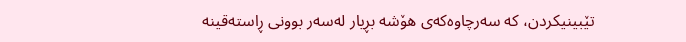تێبینیکردن، کە سەرچاوەکەی هۆشە بڕیار لەسەر بوونی ڕاستەقینە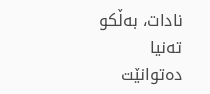نادات، بەڵکو تەنیا دەتوانێت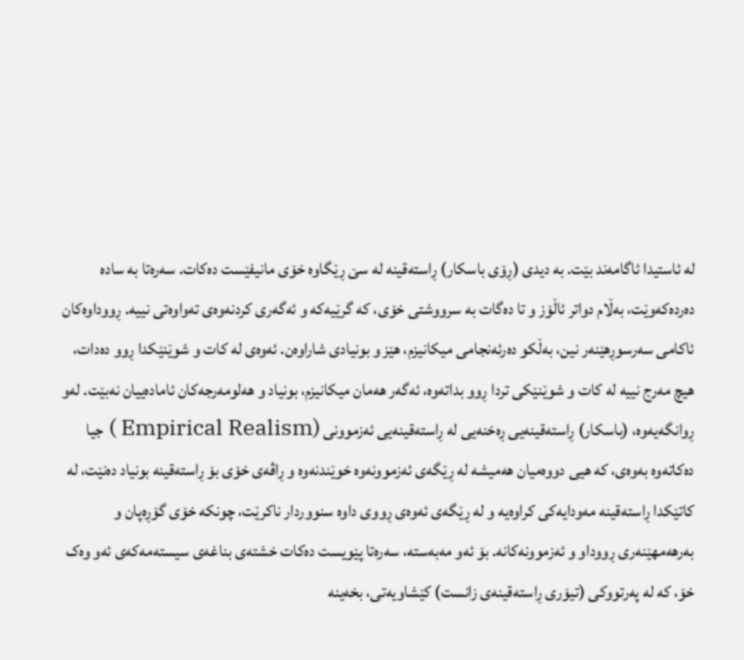لە ئاستیدا ئاگامەند بێت. بە دیدی (ڕۆی باسکار) ڕاستەقینە لە سێ ڕێگاوە خۆی مانیفێست دەکات. سەرەتا بە سادە دەردەکەوێت، بەڵام دواتر ئاڵۆز و تا دەگات بە سرووشتی خۆی، کە گرێیەکە و ئەگەری کردنەوەی تەواوەتی نییە. ڕووداوەکان ئاکامی سەرسوڕهێنەر نین، بەڵکو دەرئەنجامی میکانیزم، هێز و بونیادی شاراوەن. ئەوەی لە کات و شوێنێکدا ڕوو دەدات، هیچ مەرج نییە لە کات و شوێنێکی تردا ڕوو بداتەوە، ئەگەر هەمان میکانیزم، بونیاد و هەلومەرجەکان ئامادەییان نەبێت. لەو ڕوانگەیەوە، (باسکار) ڕاستەقینەیی ڕەخنەیی لە ڕاستەقینەیی ئەزموونی (Empirical Realism ) جیا دەکاتەوە بەوەی، کە هیی دووەمیان هەمیشە لە ڕێگەی ئەزموونەوە خوێندنەوە و ڕاڤەی خۆی بۆ ڕاستەقینە بونیاد دەنێت، لە کاتێکدا ڕاستەقینە مەودایەکی کراوەیە و لە ڕێگەی ئەوەی ڕووی داوە سنووردار ناکرێت، چونکە خۆی گۆڕەپان و بەرهەمهێنەری ڕووداو و ئەزموونەکانە. بۆ ئەو مەبەستە، سەرەتا پێویست دەکات خشتەی بناغەی سیستەمەکەی ئەو وەک خۆ، کە لە پەرتووکی (تیۆری ڕاستەقینەی زانست) کێشاویەتی، بخەینە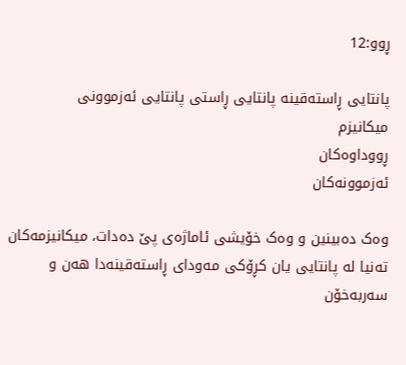ڕوو:12

پانتایی ڕاستەقینە پانتایی ڕاستی پانتایی ئەزموونی
میکانیزم
ڕووداوەکان
ئەزموونەکان

وەک دەبینین و وەک خۆیشی ئاماژەی پێ دەدات، میکانیزمەکان تەنیا لە پانتایی یان کڕۆکی مەودای ڕاستەقینەدا هەن و سەربەخۆن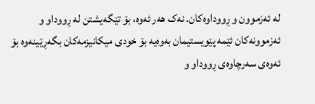لە ئەزموون و ڕووداوەکان. نەک هەر ئەوە، بۆ تێگەیشتن لە ڕووداو و ئەزموونەکان ئێمە پێویستیمان بەوەیە بۆ خودی میکانیزمەکان بگەڕێینەوە بۆ ئەوەی سەرچاوەی ڕووداو و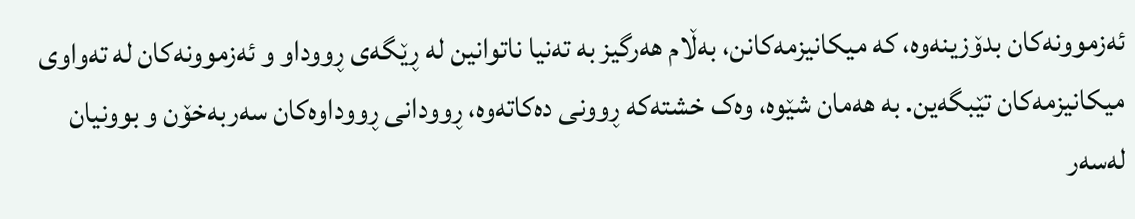ئەزموونەکان بدۆزینەوە، کە میکانیزمەکانن، بەڵام هەرگیز بە تەنیا ناتوانین لە ڕێگەی ڕووداو و ئەزموونەکان لە تەواوی میکانیزمەکان تێبگەین. بە هەمان شێوە، وەک خشتەکە ڕوونی دەکاتەوە، ڕوودانی ڕووداوەکان سەربەخۆن و بوونیان لەسەر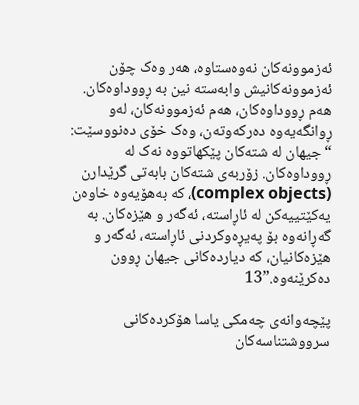ئەزموونەکان نەوەستاوە، هەر وەک چۆن ئەزموونەکانیش وابەستە نین بە ڕووداوەکان. هەم ڕووداوەکان، هەم ئەزموونەکان، لەو ڕوانگەیەوە دەرکەوتەن، وەک خۆی دەنووسێت: “جیهان لە شتەکان پێکهاتووە نەک لە ڕووداوەکان. زۆربەی شتەکان بابەتی گرێدارن (complex objects)، کە بەهۆیەوە خاوەن یەکێتییەکن لە ئاڕاستە، ئەگەر و هێزەکان. بە گەڕانەوە بۆ پەیڕەوکردنی ئاڕاستە، ئەگەر و هێزەکانیان، کە دیاردەکانی جیهان ڕوون دەکرێنەوە.”13

پێچەوانەی چەمکی یاسا هۆکردەکانی سرووشتناسەکان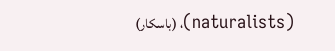(naturalists)، (باسکار)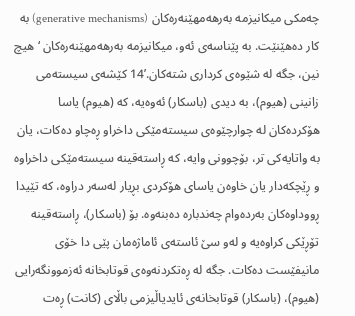چەمکی میکانیزمە بەرهەمهێنەرەکان (generative mechanisms) بە کار دەهێنێت. بە پێناسەی ئەو، میکانیزمە بەرهەمهێنەرەکان ‘هیچ نین، جگە لە شێوەی کرداری شتەکان.’14 کێشەی سیستەمی زانینی (هیوم)، بە دیدی (باسکار) ئەوەیە، کە (هیوم) یاسا هۆکردەکان لە چوارچێوەی سیستەمێکی داخراو ڕەچاو دەکات، یان بە واتایەکی تر، بۆچوونی وایە، کە ڕاستەقینە سیستەمێکی داخراوە و ڕێچکەدار یان خاوەن یاسای هۆکردی بڕیار لەسەر دراوە، کە تێیدا ڕووداوەکان بەردەوام چەندبارە دەبنەوە. بۆ (باسکار)، ڕاستەقینە تۆڕێکی کراوەیە و لەو سێ ئاستەی ئاماژەمان پێی دا خۆی مانیفێست دەکات. جگە لە ڕەتکردنەوەی قوتابخانە ئەزموونگەرایی (هیوم)، (باسکار) قوتابخانەی ئایدیاڵیزمی باڵای (کانت) ڕەت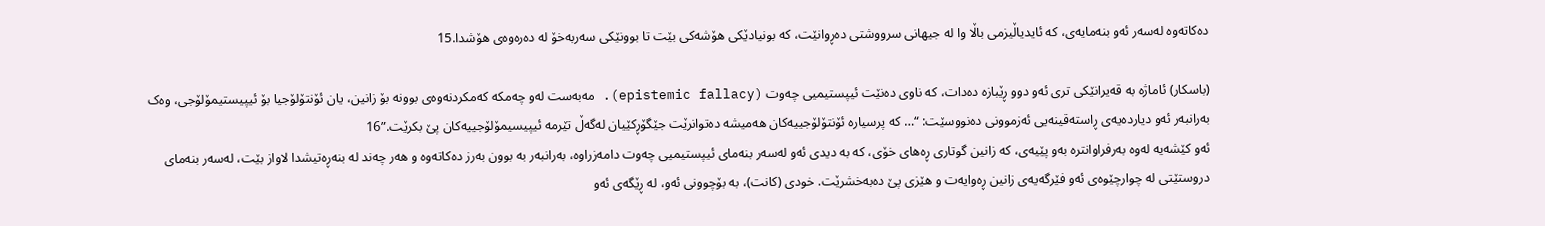دەکاتەوە لەسەر ئەو بنەمایەی، کە ئایدیاڵیزمی باڵا وا لە جیهانی سرووشتی دەڕوانێت، کە بونیادێکی هۆشەکی بێت تا بوونێکی سەربەخۆ لە دەرەوەی هۆشدا.15

(باسکار) ئاماژە بە قەیرانێکی تری ئەو دوو ڕێبازە دەدات، کە ناوی دەنێت ئیپستیمیی چەوت (epistemic fallacy). مەبەست لەو چەمکە کەمکردنەوەی بوونە بۆ زانین، یان ئۆنتۆلۆجیا بۆ ئیپیستیمۆلۆجی، وەک بەرانبەر ئەو دیاردەیەی ڕاستەقینەیی ئەزموونی دەنووسێت: “… کە پرسیارە ئۆنتۆلۆجییەکان هەمیشە دەتوانرێت جێگۆڕکێیان لەگەڵ تێرمە ئیپیسیمۆلۆجییەکان پێ بکرێت.”16
ئەو کێشەیە لەوە بەرفراوانترە بەو پێیەی، کە زانین گوتاری ڕەهای خۆی، کە بە دیدی ئەو لەسەر بنەمای ئیپستیمیی چەوت دامەزراوە، بەرانبەر بە بوون بەرز دەکاتەوە و هەر چەند لە بنەڕەتیشدا لاواز بێت، لەسەر بنەمای دروستێتی لە چوارچێوەی ئەو فێرگەیەی زانین ڕەوایەت و هێزی پێ دەبەخشرێت. خودی (کانت)، بە بۆچوونی ئەو، لە ڕێگەی ئەو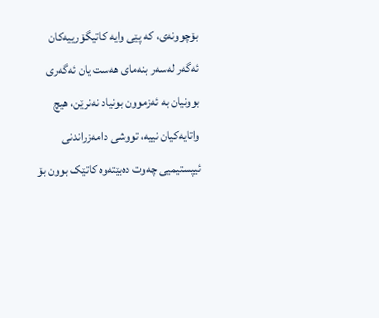بۆچوونەی، کە پێی وایە کاتیگۆرییەکان ئەگەر لەسەر بنەمای هەست یان ئەگەری بوونیان بە ئەزموون بونیاد نەنرێن، هیچ واتایەکیان نییە، تووشی دامەزراندنی ئیپستیمیی چەوت دەبێتەوە کاتێک بوون بۆ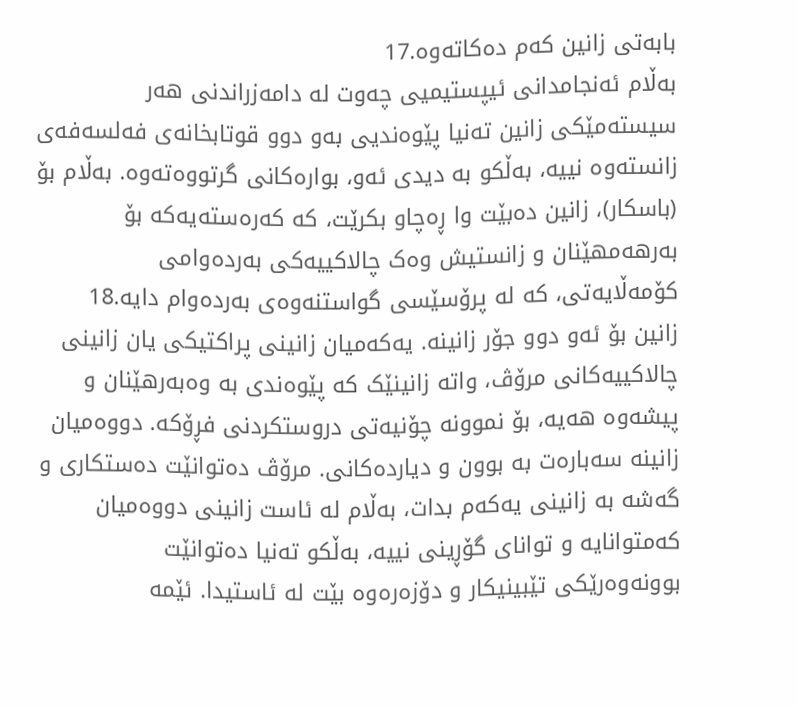بابەتی زانین کەم دەکاتەوە.17
بەڵام ئەنجامدانی ئیپستیمیی چەوت لە دامەزراندنی هەر سیستەمێکی زانین تەنیا پێوەندیی بەو دوو قوتابخانەی فەلسەفەی زانستەوە نییە، بەڵکو بە دیدی ئەو، بوارەکانی گرتووەتەوە. بەڵام بۆ (باسکار)، زانین دەبێت وا ڕەچاو بکرێت، کە کەرەستەیەکە بۆ بەرهەمهێنان و زانستیش وەک چالاکییەکی بەردەوامی کۆمەڵایەتی، کە لە پرۆسێسی گواستنەوەی بەردەوام دایە.18
زانین بۆ ئەو دوو جۆر زانینە. یەکەمیان زانینی پراکتیکی یان زانینی چالاکییەکانی مرۆڤ، واتە زانینێک کە پێوەندی بە وەبەرهێنان و پیشەوە هەیە، بۆ نموونە چۆنیەتی دروستکردنی فڕۆکە. دووەمیان زانینە سەبارەت بە بوون و دیاردەکانی. مرۆڤ دەتوانێت دەستکاری و گەشە بە زانینی یەکەم بدات، بەڵام لە ئاست زانینی دووەمیان کەمتوانایە و توانای گۆڕینی نییە، بەڵکو تەنیا دەتوانێت بوونەوەرێکی تێبینیکار و دۆزەرەوە بێت لە ئاستیدا. ئێمە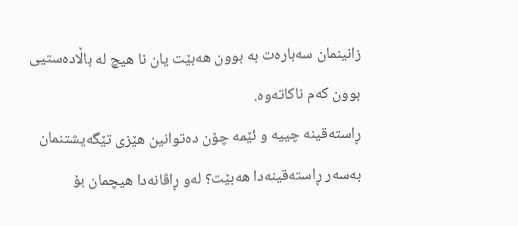زانینمان سەبارەت بە بوون هەبێت یان نا هیچ لە باڵادەستیی بوون کەم ناکاتەوە.
ڕاستەقینە چییە و ئێمە چۆن دەتوانین هێزی تێگەیشتنمان بەسەر ڕاستەقینەدا هەبێت؟ لەو ڕاڤانەدا هیچمان بۆ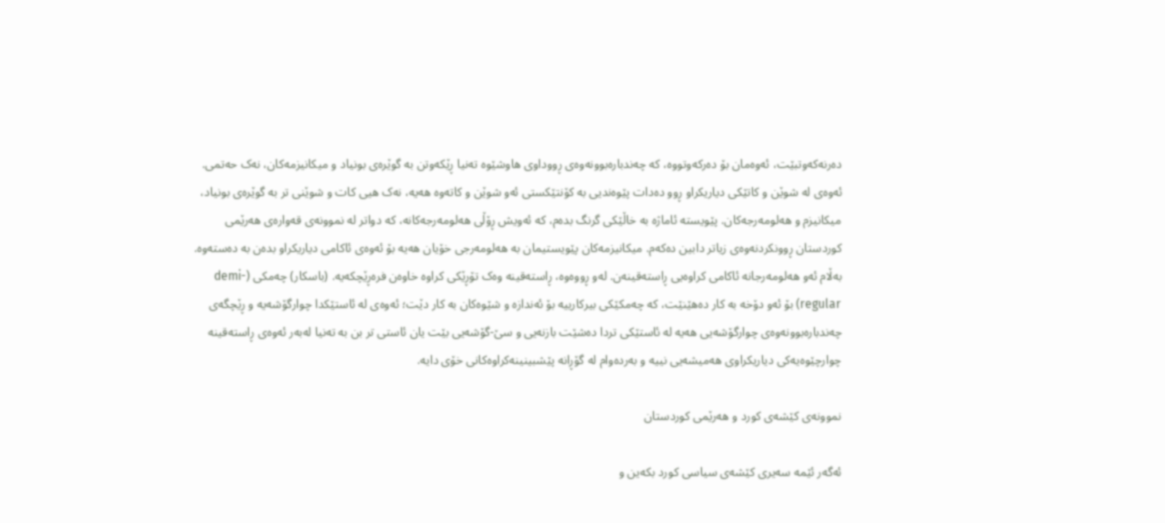دەرنەکەوتبێت، ئەوەمان بۆ دەرکەوتووە، کە چەندبارەبوونەوەی ڕووداوی هاوشێوە تەنیا ڕێکەوتن بە گوێرەی بونیاد و میکانیزمەکان، نەک حەتمی. ئەوەی لە شوێن و کاتێکی دیاریکراو ڕوو دەدات پێوەندیی بە کۆنتێکستی ئەو شوێن و کاتەوە هەیە، نەک هیی کات و شوێنی تر بە گوێرەی بونیاد، میکانیزم و هەلومەرجەکان. پێویستە ئاماژە بە خاڵێکی گرنگ بدەم، کە ئەویش ڕۆڵی هەلومەرجەکانە، کە دواتر لە نموونەی قەوارەی هەرێمی کوردستان ڕوونکردنەوەی زیاتر دابین دەکەم. میکانیزمەکان پێویستیمان بە هەلومەرجی خۆیان هەیە بۆ ئەوەی ئاکامی دیاریکراو بدەن بە دەستەوە. بەڵام ئەو هەلومەرجانە ئاکامی کراوەیی ڕاستەقینەن. لەو ڕووەوە، ڕاستەقینە وەک تۆڕێکی کراوە خاوەن فرەڕێچکەیە. (باسکار) چەمکی (demi-regular) بۆ ئەو دۆخە بە کار دەهێنێت، کە چەمکێکی بیرکارییە بۆ ئەندازە و شێوەکان بە کار دێت؛ ئەوەی لە ئاستێکدا چوارگۆشەیە و ڕێچگەی چەندبارەبوونەوەی چوارگۆشەیی هەیە لە ئاستێکی تردا دەشێت بازنەیی و سێ-گۆشەیی بێت یان ئاستی تر بن بە تەنیا لەبەر ئەوەی ڕاستەقینە چوارچێوەیەکی دیاریکراوی هەمیشەیی نییە و بەردەوام لە گۆڕانە پێشبینینەکراوەکانی خۆی دایە.

نموونەی کێشەی کورد و هەرێمی کوردستان

ئەگەر ئێمە سەیری کێشەی سیاسی کورد بکەین و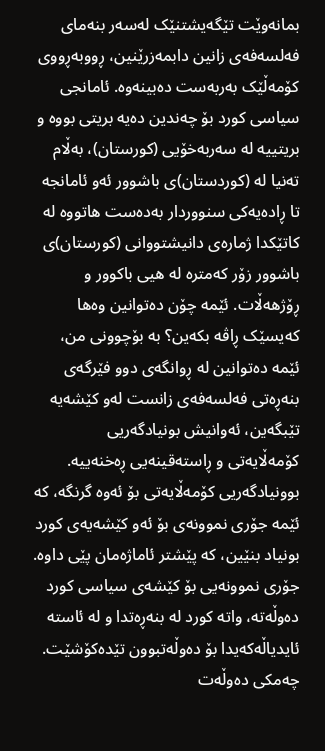بمانەوێت تێگەیشتنێک لەسەر بنەمای فەلسەفەی زانین دابمەزرێنین، ڕووبەڕووی کۆمەڵێک بەربەست دەبینەوە. ئامانجی سیاسی کورد بۆ چەندین دەیە بریتی بووە و بریتییە لە سەربەخۆیی (کورستان)، بەڵام تەنیا لە (کوردستان)ی باشوور ئەو ئامانجە تا ڕادەیەکی سنووردار بەدەست هاتووە لە کاتێکدا ژمارەی دانیشتووانی (کورستان)ی باشوور زۆر کەمترە لە هیی باکوور و ڕۆژهەڵات. ئێمە چۆن دەتوانین وەها کەیسێک ڕاڤە بکەین؟ بە بۆچوونی من، ئێمە دەتوانین لە ڕوانگەی دوو فێرگەی بنەڕەتی فەلسەفەی زانست لەو کێشەیە تێبگەین، ئەوانیش بونیادگەریی کۆمەڵایەتی و ڕاستەقینەیی ڕەخنەییە. بوونیادگەریی کۆمەڵایەتی بۆ ئەوە گرنگە، کە ئێمە جۆری نموونەی بۆ ئەو کێشەیەی کورد بونیاد بنێین، کە پێشتر ئاماژەمان پێی داوە. جۆری نموونەیی بۆ کێشەی سیاسی کورد دەوڵەتە، واتە کورد لە بنەڕەتدا و لە ئاستە ئایدیاڵەکەیدا بۆ دەوڵەتبوون تێدەکۆشێت. چەمکی دەوڵەت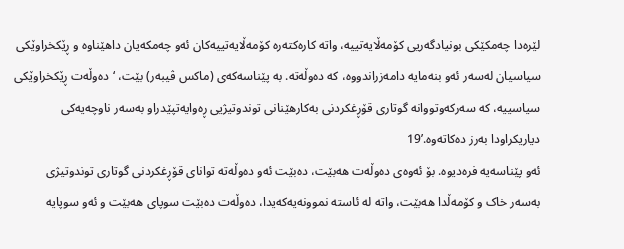لێرەدا چەمکێکی بونیادگەریی کۆمەڵایەتییە، واتە کارەکتەرە کۆمەڵایەتییەکان ئەو چەمکەیان داهێناوە و ڕێکخراوێکی سیاسیان لەسەر ئەو بنەمایە دامەزراندووە، کە دەوڵەتە. بە پێناسەکەی (ماکس ڤیبەر) بێت، ‘دەوڵەت ڕێکخراوێکی سیاسییە، کە سەرکەوتووانە گوتاری قۆڕغکردنی بەکارهێنانی توندوتیژیی ڕەوایەتپێدراو بەسەر ناوچەیەکی دیاریکراودا بەرز دەکاتەوە.’19
ئەو پێناسەیە فرەدیوە. بۆ ئەوەی دەوڵەت هەبێت، دەبێت ئەو دەوڵەتە توانای قۆڕغکردنی گوتاری توندوتیژی بەسەر خاک و کۆمەڵدا هەبێت، واتە لە ئاستە نموونەیەکەیدا، دەوڵەت دەبێت سوپای هەبێت و ئەو سوپایە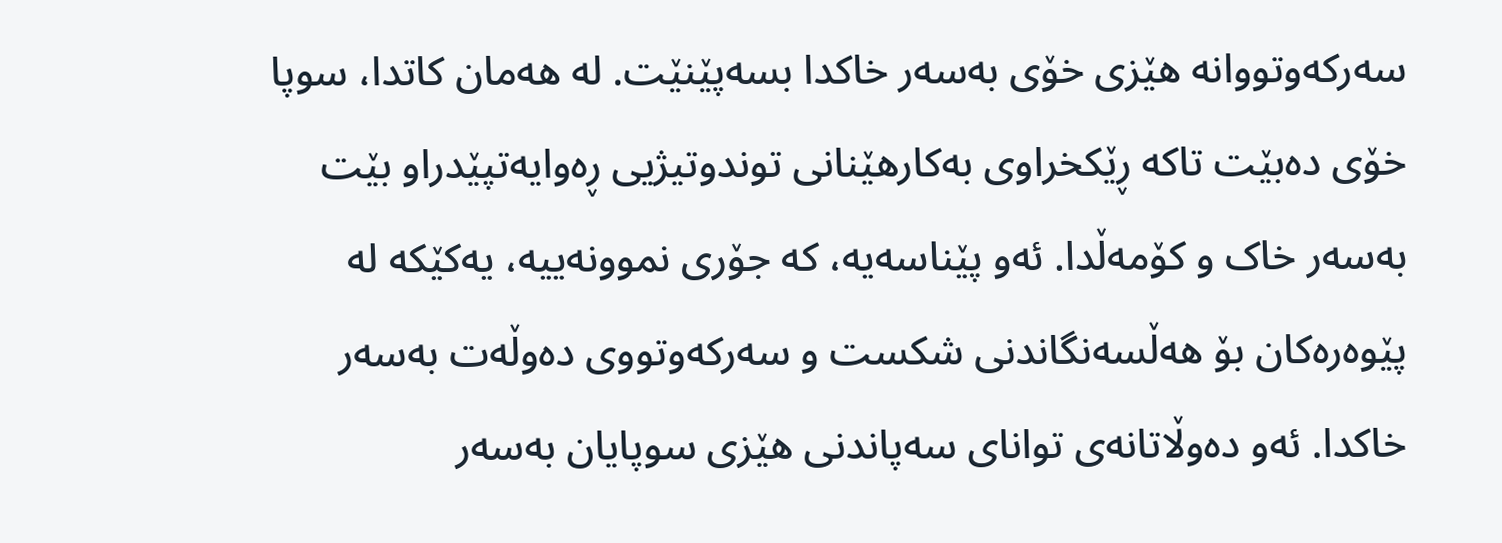سەرکەوتووانە هێزی خۆی بەسەر خاکدا بسەپێنێت. لە هەمان کاتدا، سوپا خۆی دەبێت تاکە ڕێکخراوی بەکارهێنانی توندوتیژیی ڕەوایەتپێدراو بێت بەسەر خاک و کۆمەڵدا. ئەو پێناسەیە، کە جۆری نموونەییە، یەکێکە لە پێوەرەکان بۆ هەڵسەنگاندنی شکست و سەرکەوتووی دەوڵەت بەسەر خاکدا. ئەو دەوڵاتانەی توانای سەپاندنی هێزی سوپایان بەسەر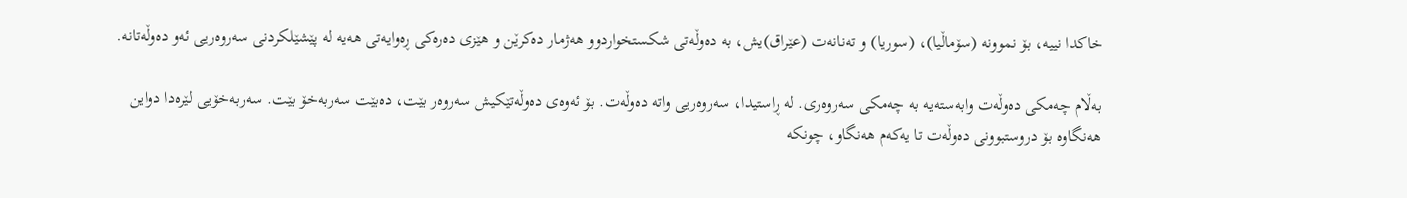خاکدا نییە، بۆ نموونە (سۆماڵیا)، (سوریا) و تەنانەت (عێراق)یش، بە دەوڵەتی شکستخواردوو هەژمار دەکرێن و هێزی دەرەکی ڕەوایەتی هەیە لە پێشێلکردنی سەروەریی ئەو دەوڵەتانە.

بەڵام چەمکی دەوڵەت وابەستەیە بە چەمکی سەروەری. لە ڕاستیدا، سەروەریی واتە دەوڵەت. بۆ ئەوەی دەوڵەتێکیش سەروەر بێت، دەبێت سەربەخۆ بێت. سەربەخۆیی لێرەدا دواین هەنگاوە بۆ دروستبوونی دەوڵەت تا یەکەم هەنگاو، چونکە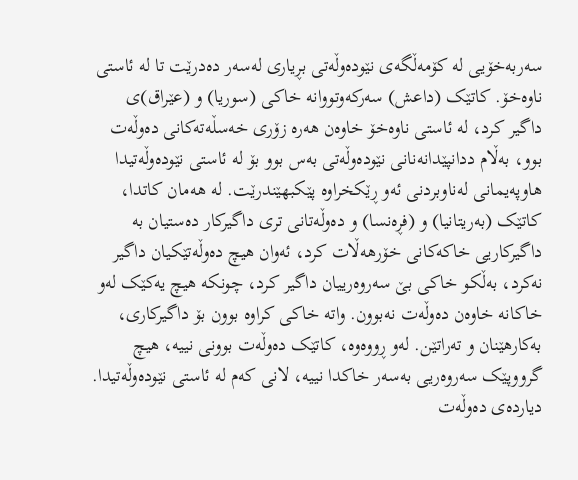سەربەخۆیی لە کۆمەڵگەی نێودەوڵەتی بڕیاری لەسەر دەدرێت تا لە ئاستی ناوەخۆ. کاتێک (داعش) سەرکەوتووانە خاکی (سوریا) و (عێراق)ی داگیر کرد، لە ئاستی ناوەخۆ خاوەن هەرە زۆری خەسڵەتەکانی دەوڵەت بوو، بەڵام ددانپێدانەنانی نێودەوڵەتی بەس بوو بۆ لە ئاستی نێودەوڵەتیدا هاوپەیمانی لەناوبردنی ئەو ڕێکخراوە پێکبهێندرێت. لە هەمان کاتدا، کاتێک (بەریتانیا) و (فڕەنسا) و دەوڵەتانی تری داگیرکار دەستیان بە داگیرکاریی خاکەکانی خۆرهەڵات کرد، ئەوان هیچ دەوڵەتێکیان داگیر نەکرد، بەڵکو خاکی بێ سەروەرییان داگیر کرد، چونکە هیچ یەکێک لەو خاکانە خاوەن دەوڵەت نەبوون. واتە خاکی کراوە بوون بۆ داگیرکاری، بەکارهێنان و تەراتێن. لەو ڕووەوە، کاتێک دەوڵەت بوونی نییە، هیچ گرووپێک سەروەریی بەسەر خاکدا نییە، لانی کەم لە ئاستی نێودەوڵەتیدا. دیاردەی دەوڵەت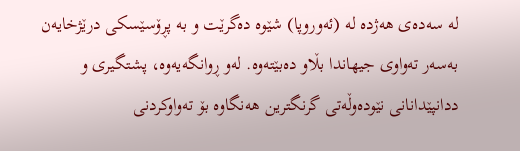لە سەدەی هەژدە لە (ئەوروپا) شێوە دەگرێت و بە پڕۆسێسکی درێژخایەن بەسەر تەواوی جیهاندا بڵاو دەبێتەوە. لەو ڕوانگەیەوە، پشتگیری و ددانپێدانانی نێودەوڵەتی گرنگترین هەنگاوە بۆ تەواوکردنی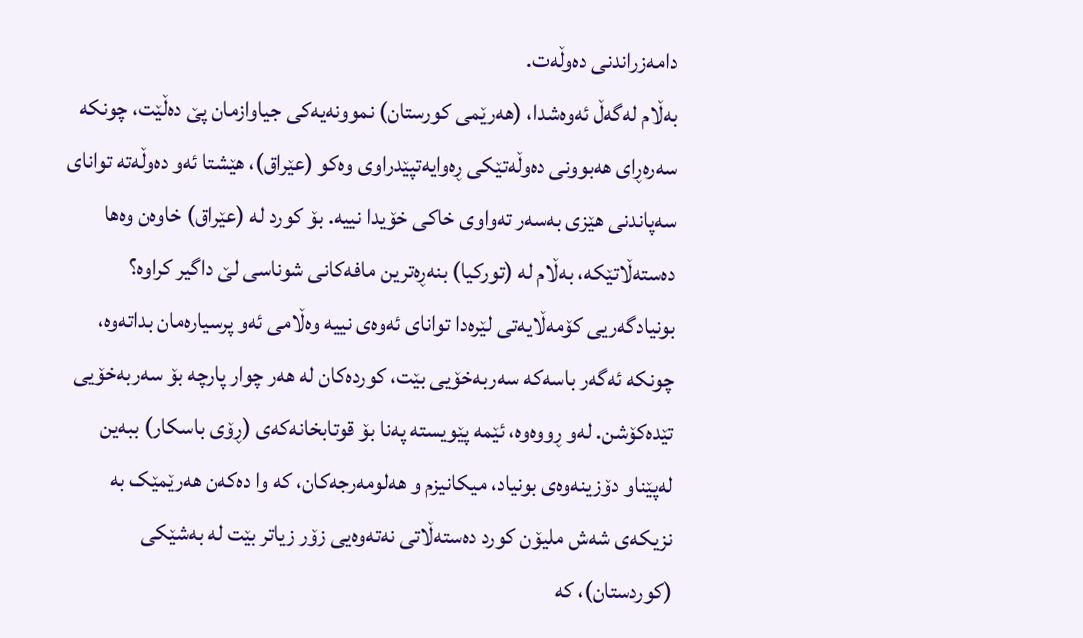دامەزراندنی دەوڵەت.
بەڵام لەگەڵ ئەوەشدا، (هەرێمی کورستان) نموونەیەکی جیاوازمان پێ دەڵێت، چونکە سەرەڕای هەبوونی دەوڵەتێکی ڕەوایەتپێدراوی وەکو (عێراق)، هێشتا ئەو دەوڵەتە توانای سەپاندنی هێزی بەسەر تەواوی خاکی خۆیدا نییە. بۆ کورد لە (عێراق) خاوەن وەها دەستەڵاتێکە، بەڵام لە (تورکیا) بنەڕەترین مافەکانی شوناسی لێ داگیر کراوە؟ بونیادگەریی کۆمەڵایەتی لێرەدا توانای ئەوەی نییە وەڵامی ئەو پرسیارەمان بداتەوە، چونکە ئەگەر باسەکە سەربەخۆیی بێت، کوردەکان لە هەر چوار پارچە بۆ سەربەخۆیی تێدەکۆشن. لەو ڕووەوە، ئێمە پێویستە پەنا بۆ قوتابخانەکەی (ڕۆی باسکار) ببەین لەپێناو دۆزینەوەی بونیاد، میکانیزم و هەلومەرجەکان، کە وا دەکەن هەرێمێک بە نزیکەی شەش ملیۆن کورد دەستەڵاتی نەتەوەیی زۆر زیاتر بێت لە بەشێکی (کوردستان)، کە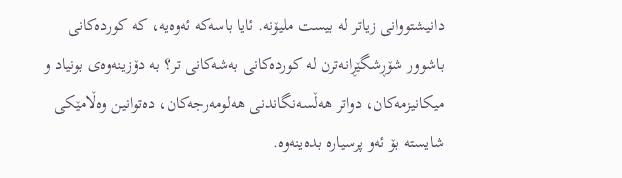دانیشتووانی زیاتر لە بیست ملیۆنە. ئایا باسەکە ئەوەیە، کە کوردەکانی باشوور شۆڕشگێڕانەترن لە کوردەکانی بەشەکانی تر؟ بە دۆزینەوەی بونیاد و میکانیزمەکان، دواتر هەڵسەنگاندنی هەلومەرجەکان، دەتوانین وەڵامێکی شایستە بۆ ئەو پرسیارە بدەینەوە.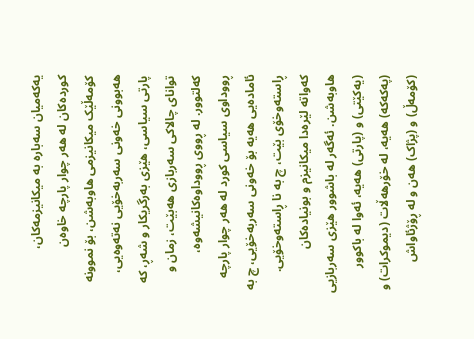یەکەمیان سەبارە بە میکانیزمەکان، کوردەکان لە هەر چوار پارچە خاوەن کۆمەڵێک میکانیزمی هاوبەشن، بۆ نموونە هەبوونی خەونی سەربەخۆیی نەتەوەیی، پارتی سیاسی، هێزی بەرگریکار و شەڕ، کە توانای چالاکی سەربازی هەبێت، زمان و کەلتوور. لە ڕووی ڕووداوەکانیشەوە، ڕووداوی سیاسی کورد لە هەر چوار پارچە ئامادەیی هەیە بۆ خەونی سەربەخۆیی، چ بە ڕاستەوخۆی بێت، چ بە نا ڕاستەوخۆیی. کەواتە لێرەدا میکانیزم و بونیادەکان هاوبەشن. ئەگەر لە باشوور هێزی سەربازیی (یەکێتی) و (پارتی) هەیە، ئەوا لە باکوور (پەکەکە) هەیە، لە خۆرهەڵات (دیموکرات) و (کۆمەڵ) و (پژاک) هەن و لە ڕۆژئاواش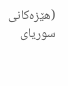(هێزەکانی سوریای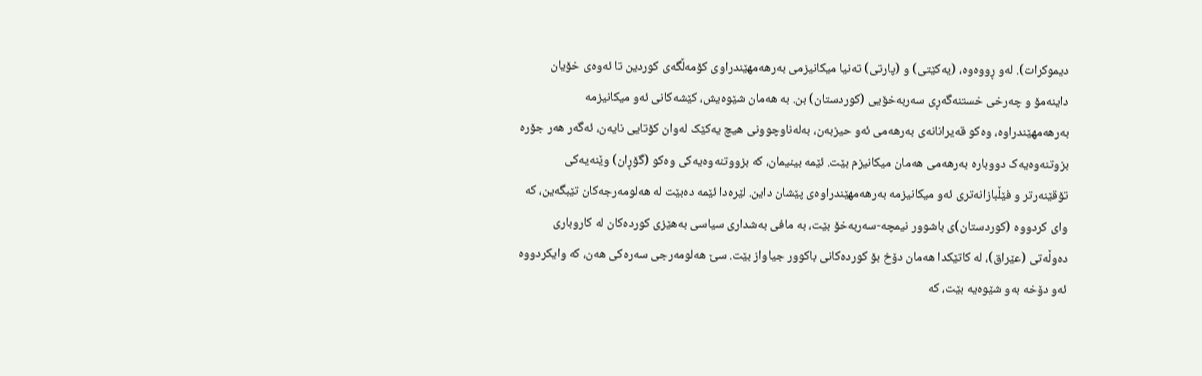دیموکرات). لەو ڕووەوە، (یەکێتی) و (پارتی) تەنیا میکانیزمی بەرهەمهێندراوی کۆمەڵگەی کوردین تا ئەوەی خۆیان داینەمۆ و چەرخی خستنەگەڕی سەربەخۆیی (کوردستان) بن. بە هەمان شێوەیش، کێشەکانی ئەو میکانیزمە بەرهەمهێندراوە، وەکو قەیرانانەی بەرهەمی ئەو حیزبەن، بەلەناوچوونی هیچ یەکێک لەوان کۆتایی نایەن، ئەگەر هەر جۆرە بزوتنەوەیەک دووبارە بەرهەمی هەمان میکانیزم بێت. ئێمە بینیمان، کە بزووتنەوەیەکی وەکو (گۆڕان) وێنەیەکی تۆقێنەرتر و فێڵبازانەتری ئەو میکانیزمە بەرهەمهێندراوەی پێشان داین. لێرەدا ئێمە دەبێت لە هەلومەرجەکان تێبگەین، کە وای کردووە (کوردستان)ی باشوور نیمچە-سەربەخۆ بێت، بە مافی بەشداری سیاسی بەهێزی کوردەکان لە کاروباری دەوڵەتی (عێراق)، لە کاتێکدا هەمان دۆخ بۆ کوردەکانی باکوور جیاواز بێت. سێ هەلومەرجی سەرەکی هەن، کە وایکردووە ئەو دۆخە بەو شێوەیە بێت، کە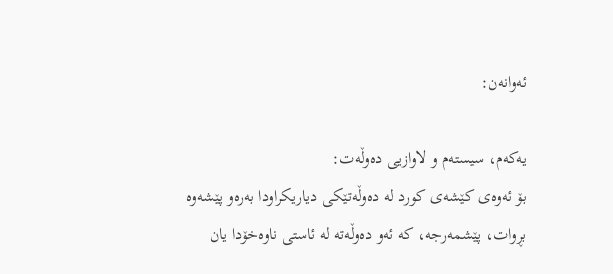ئەوانەن:

یەکەم، سیستەم و لاوازیی دەوڵەت:
بۆ ئەوەی کێشەی کورد لە دەوڵەتێکی دیاریکراودا بەرەو پێشەوە بڕوات، پێشمەرجە، کە ئەو دەوڵەتە لە ئاستی ناوەخۆدا یان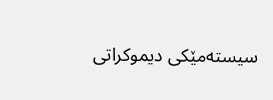سیستەمێکی دیموکراتی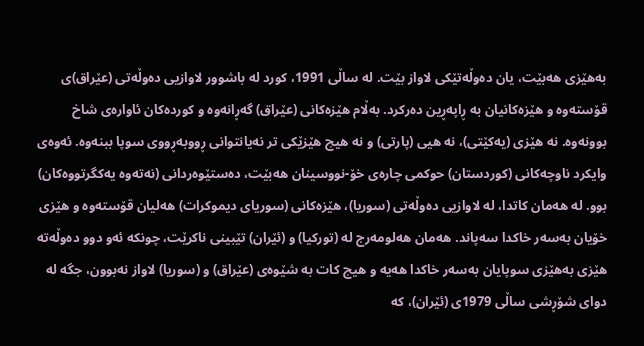بەهێزی هەبێت، یان دەوڵەتێکی لاواز بێت. لە ساڵی 1991، کورد لە باشوور لاوازیی دەوڵەتی (عێراق)ی قۆستەوە و هێزەکانیان بە ڕاپەڕین دەرکرد. بەڵام هێزەکانی (عێراق) گەڕانەوە و کوردەکان ئاوارەی شاخ بوونەوە. نە هێزی (یەکێتی)، نە هیی (پارتی) و نە هیچ هێزێکی تر نەیانتوانی ڕووبەڕووی سوپا ببنەوە. ئەوەی وایکرد ناوچەکانی (کوردستان) حوکمی چارەی خۆ-نووسینان هەبێت، دەستێوەردانی (نەتەوە یەکگرتووەکان) بوو. لە هەمان کاتدا، لە لاوازیی دەوڵەتی (سوریا)، هێزەکانی (سوریای دیموکرات) هەلیان قۆستەوە و هێزی خۆیان بەسەر خاکدا سەپاند. هەمان هەلومەرج لە (تورکیا) و (ئێران) تێبینی ناکرێت، چونکە ئەو دوو دەوڵەتە هێزی بەهێزی سوپایان بەسەر خاکدا هەیە و هیچ کات بە شێوەی (عێراق) و (سوریا) لاواز نەبوون، جگە لە دوای شۆڕشی ساڵی 1979ی (ئێران)، کە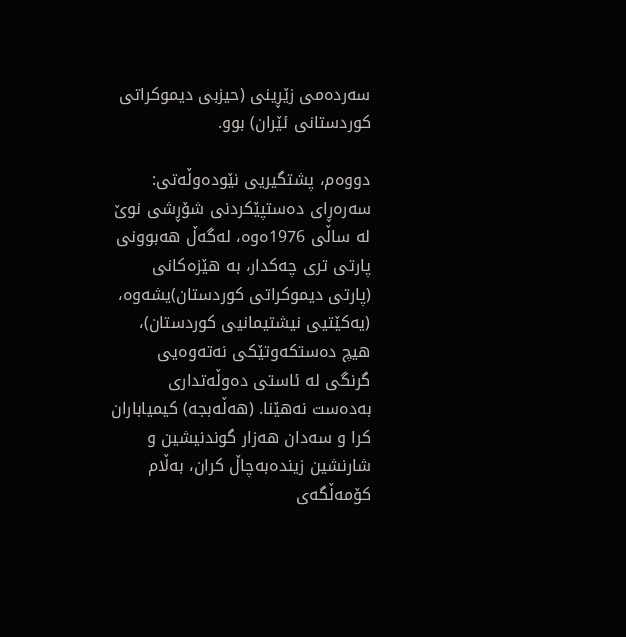سەردەمی زێڕینی (حیزبی دیموکراتی کوردستانی ئێران) بوو.

دووەم، پشتگیریی نێودەوڵەتی:
سەرەڕای دەستپێکردنی شۆڕشی نوێ لە ساڵی 1976ەوە، لەگەڵ هەبوونی پارتی تری چەکدار، بە هێزەکانی (پارتی دیموکراتی کوردستان)یشەوە، (یەکێتیی نیشتیمانیی کوردستان)، هیچ دەستکەوتێکی نەتەوەیی گرنگی لە ئاستی دەوڵەتداری بەدەست نەهێنا. (هەڵەبجە) کیمیاباران کرا و سەدان هەزار گوندنیشین و شارنشین زیندەبەچاڵ کران، بەڵام کۆمەڵگەی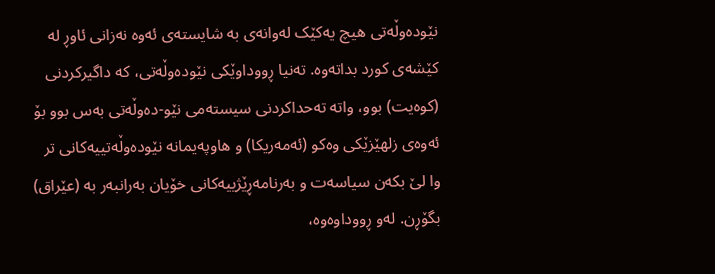نێودەوڵەتی هیچ یەکێک لەوانەی بە شایستەی ئەوە نەزانی ئاوڕ لە کێشەی کورد بداتەوە. تەنیا ڕووداوێکی نێودەوڵەتی، کە داگیرکردنی (کوەیت) بوو، واتە تەحداکردنی سیستەمی نێو-دەوڵەتی بەس بوو بۆ ئەوەی زلهێزێکی وەکو (ئەمەریکا) و هاوپەیمانە نێودەوڵەتییەکانی تر وا لێ بکەن سیاسەت و بەرنامەڕێژییەکانی خۆیان بەرانبەر بە (عێراق) بگۆڕن. لەو ڕووداوەوە،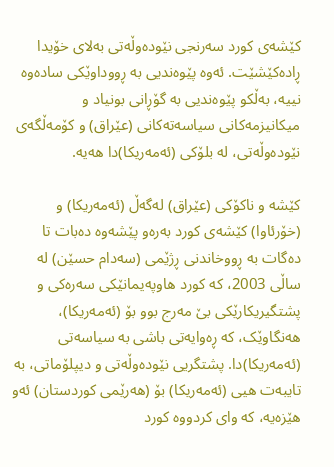کێشەی کورد سەرنجی نێودەوڵەتی بەلای خۆیدا ڕادەکێشێت. ئەوە پێوەندیی بە ڕووداوێکی سادەوە نییە، بەڵکو پێوەندیی بە گۆڕانی بونیاد و میکانیزمەکانی سیاسەتەکانی (عێراق) و کۆمەڵگەی نێودەوڵەتی، لە بلۆکی (ئەمەریکا)دا هەیە.

کێشە و ناکۆکی (عێراق) لەگەڵ (ئەمەریکا) و (خۆرئاوا) کێشەی کورد بەرەو پێشەوە دەبات تا دەگات بە ڕووخاندنی ڕژێمی (سەدام حسێن) لە ساڵی 2003، کە کورد هاوپەیمانێکی سەرەکی و پشتگیریکارێکی بێ مەرج بوو بۆ (ئەمەریکا)، هەنگاوێک، کە ڕەوایەتی باشی بە سیاسەتی (ئەمەریکا)دا. پشتگریی نێودەوڵەتی و دیپلۆماتی، بە تایبەت هیی (ئەمەریکا) بۆ (هەرێمی کوردستان) ئەو هێزەیە، کە وای کردووە کورد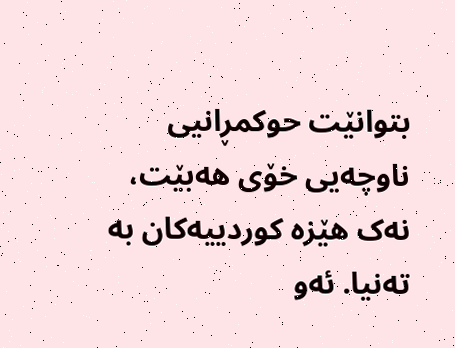بتوانێت حوکمڕانیی ناوچەیی خۆی هەبێت، نەک هێزە کوردییەکان بە تەنیا. ئەو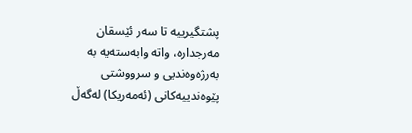پشتگیرییە تا سەر ئێسقان مەرجدارە، واتە وابەستەیە بە بەرژەوەندیی و سرووشتی پێوەندییەکانی (ئەمەریکا) لەگەڵ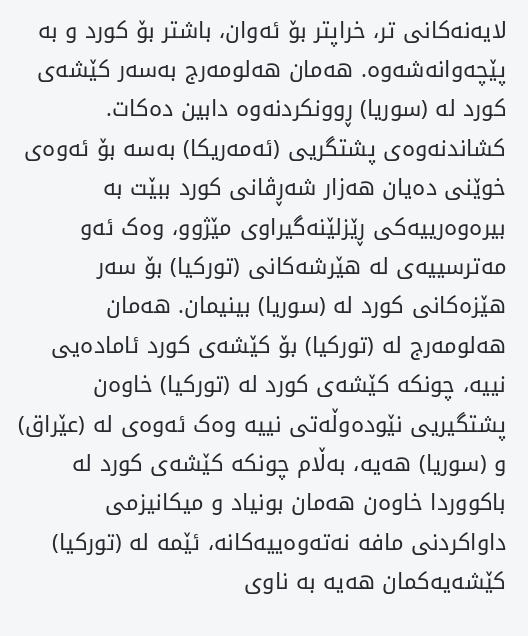لایەنەکانی تر، خراپتر بۆ ئەوان، باشتر بۆ کورد و بە پێچەوانەشەوە. هەمان هەلومەرج بەسەر کێشەی کورد لە (سوریا) ڕوونکردنەوە دابین دەکات. کشاندنەوەی پشتگریی (ئەمەریکا) بەسە بۆ ئەوەی خوێنی دەیان هەزار شەڕڤانی کورد ببێت بە بیرەوەرییەکی ڕێزلێنەگیراوی مێژوو، وەک ئەو مەترسییەی لە هێرشەکانی (تورکیا) بۆ سەر هێزەکانی کورد لە (سوریا) بینیمان. هەمان هەلومەرج لە (تورکیا) بۆ کێشەی کورد ئامادەیی نییە، چونکە کێشەی کورد لە (تورکیا) خاوەن پشتگیریی نێودەوڵەتی نییە وەک ئەوەی لە (عێراق) و (سوریا) هەیە، بەڵام چونکە کێشەی کورد لە باکووردا خاوەن هەمان بونیاد و میکانیزمی داواکردنی مافە نەتەوەییەکانە، ئێمە لە (تورکیا) کێشەیەکمان هەیە بە ناوی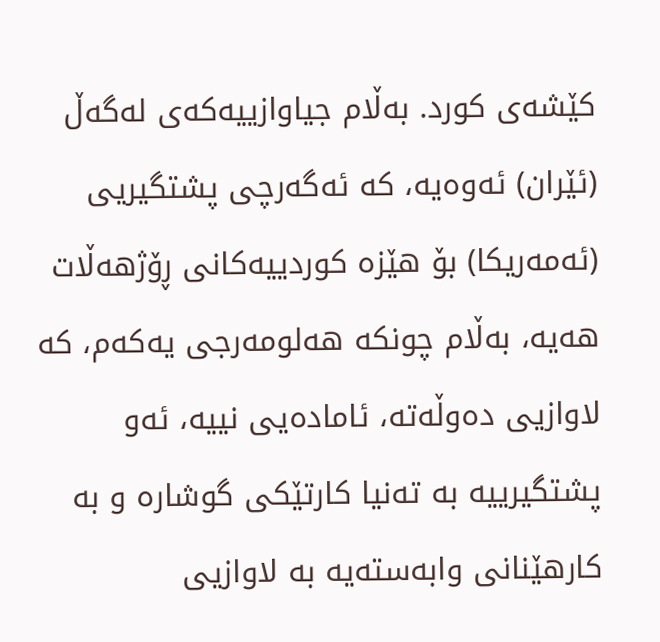کێشەی کورد. بەڵام جیاوازییەکەی لەگەڵ (ئێران) ئەوەیە، کە ئەگەرچی پشتگیریی (ئەمەریکا) بۆ ‌هێزە کوردییەکانی ڕۆژهەڵات هەیە، بەڵام چونکە هەلومەرجی یەکەم، کە لاوازیی دەوڵەتە، ئامادەیی نییە، ئەو پشتگیرییە بە تەنیا کارتێکی گوشارە و بە کارهێنانی وابەستەیە بە لاوازیی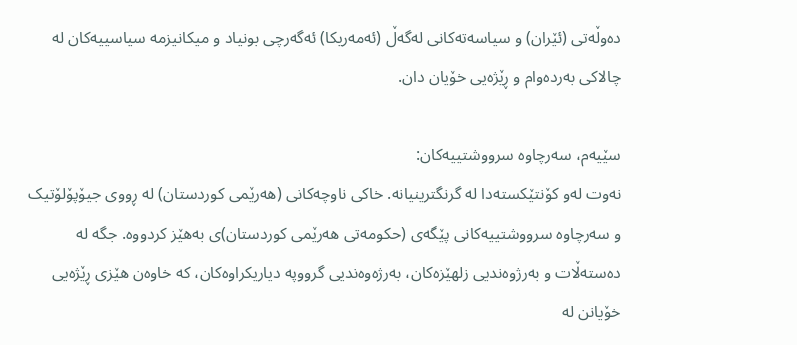دەوڵەتی (ئێران) و سیاسەتەکانی لەگەڵ (ئەمەریکا) ئەگەرچی بونیاد و میکانیزمە سیاسییەکان لە چالاکی بەردەوام و ڕێژەیی خۆیان دان.

سێیەم، سەرچاوە سرووشتییەکان:
نەوت لەو کۆنتێکستەدا لە گرنگترینیانە. خاکی ناوچەکانی (هەرێمی کوردستان) لە ڕووی جیۆپۆلۆتیک و سەرچاوە سرووشتییەکانی پێگەی (حکومەتی هەرێمی کوردستان)ی بەهێز کردووە. جگە لە دەستەڵات و بەرژوەندیی زلهێزەکان، بەرژەوەندیی گرووپە دیاریکراوەکان، کە خاوەن هێزی ڕێژەیی خۆیانن لە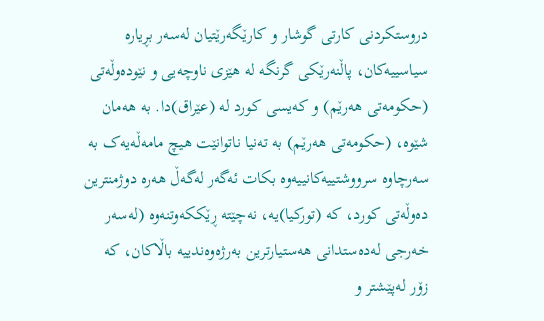دروستکردنی کارتی گوشار و کارێگەرێتیان لەسەر بڕیارە سیاسییەکان، پاڵنەرێکی گرنگە لە هێزی ناوچەیی و نێودەوڵەتی (حکومەتی هەرێم) و کەیسی کورد لە (عێراق)دا. بە هەمان شێوە، (حکومەتی هەرێم) بە تەنیا ناتوانێت هیچ مامەڵەیەک بە سەرچاوە سرووشتییەکانییەوە بکات ئەگەر لەگەڵ هەرە دوژمنترین دەوڵەتی کورد، کە (تورکیا)یە، نەچێتە ڕێککەوتنەوە (لەسەر خەرجی لەدەستدانی هەستیارترین بەرژەوەندییە باڵاکان، کە زۆر لەپێشتر و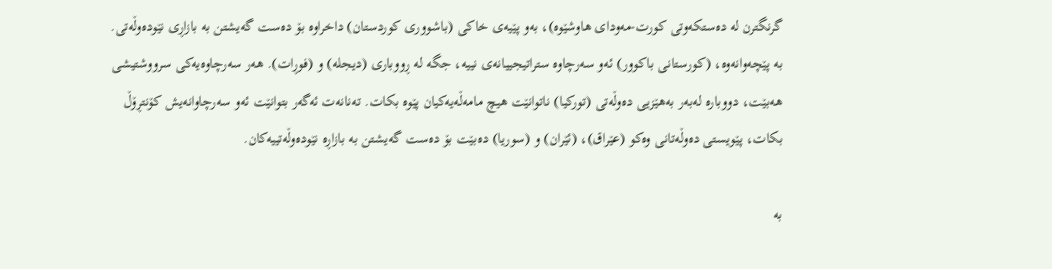گرنگترن لە دەستکەوتی کورت-مەودای هاوشێوە)، بەو پێیەی خاکی (باشووری کوردستان) داخراوە بۆ دەست گەیشتن بە بازاڕی نێودەوڵەتی. بە پێچەوانەوە، (کورستانی باکوور) ئەو سەرچاوە ستراتیجییانەی نییە، جگە لە ڕووباری (دیجلە) و (فوڕات). هەر سەرچاوەیەکی سرووشتیشی هەبێت، دووبارە لەبەر بەهێزیی دەوڵەتی (تورکیا) ناتوانێت هیچ مامەڵەیەکیان پێوە بکات. تەنانەت ئەگەر بتوانێت ئەو سەرچاوانەیش کۆنتڕۆڵ بکات، پێویستی دەوڵەتانی وەکو (عێراق)، (ئێران) و (سوریا) دەبێت بۆ دەست گەیشتن بە بازاڕە نێودەوڵەتییەکان.

بە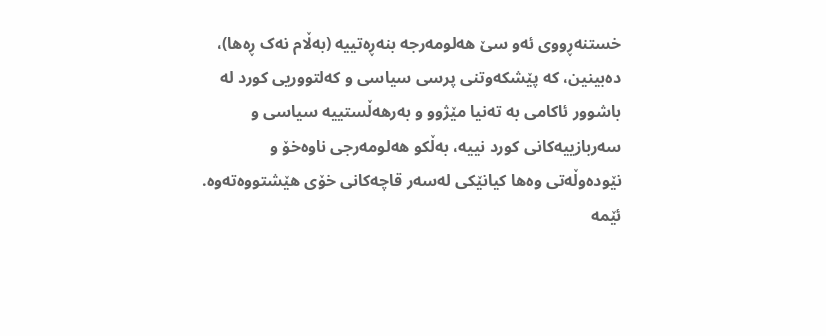خستنەڕووی ئەو سێ هەلومەرجە بنەڕەتییە (بەڵام نەک ڕەها)، دەبینین، کە پێشکەوتنی پرسی سیاسی و کەلتووریی کورد لە باشوور ئاکامی بە تەنیا مێژوو و بەرهەڵستییە سیاسی و سەربازییەکانی کورد نییە، بەڵکو هەلومەرجی ناوەخۆ و نێودەوڵەتی وەها کیانێکی لەسەر قاچەکانی خۆی هێشتووەتەوە. ئێمە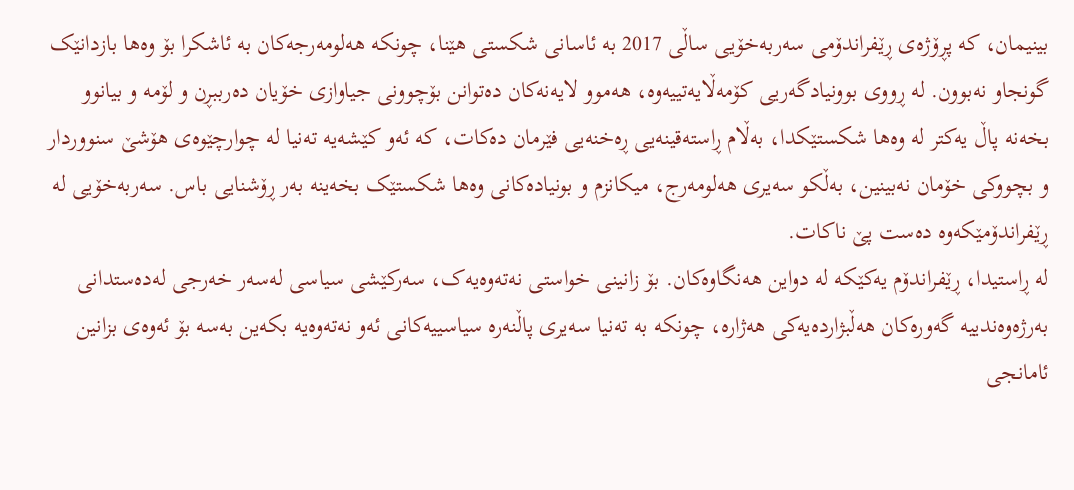بینیمان، کە پڕۆژەی ڕێفراندۆمی سەربەخۆیی ساڵی 2017 بە ئاسانی شکستی هێنا، چونکە هەلومەرجەکان بە ئاشکرا بۆ وەها بازدانێک گونجاو نەبوون. لە ڕووی بوونیادگەریی کۆمەڵایەتییەوە، هەموو لایەنەکان دەتوانن بۆچوونی جیاوازی خۆیان دەرببڕن و لۆمە و بیانوو بخەنە پاڵ یەکتر لە وەها شکستێکدا، بەڵام ڕاستەقینەیی ڕەخنەیی فێرمان دەکات، کە ئەو کێشەیە تەنیا لە چوارچێوەی هۆشێ سنووردار و بچووکی خۆمان نەبینین، بەڵکو سەیری هەلومەرج، میکانزم و بونیادەکانی وەها شکستێک بخەینە بەر ڕۆشنایی باس. سەربەخۆیی لە ڕێفراندۆمێکەوە دەست پێ ناکات.
لە ڕاستیدا، ڕێفراندۆم یەکێکە لە دواین هەنگاوەکان. بۆ زانینی خواستی نەتەوەیەک، سەرکێشی سیاسی لەسەر خەرجی لەدەستدانی بەرژەوەندییە گەورەکان هەڵبژاردەیەکی هەژارە، چونکە بە تەنیا سەیری پاڵنەرە سیاسییەکانی ئەو نەتەوەیە بکەین بەسە بۆ ئەوەی بزانین ئامانجی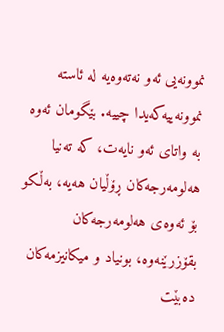نموونەیی ئەو نەتەوەیە لە ئاستە نموونەییەکەیدا چییە. بێگومان ئەوە بە واتای ئەو نایەت، کە تەنیا هەلومەرجەکان ڕۆڵیان هەیە، بەڵکو بۆ ئەوەی هەلومەرجەکان بقۆزرێنەوە، بونیاد و میکانیزمەکان دەبێت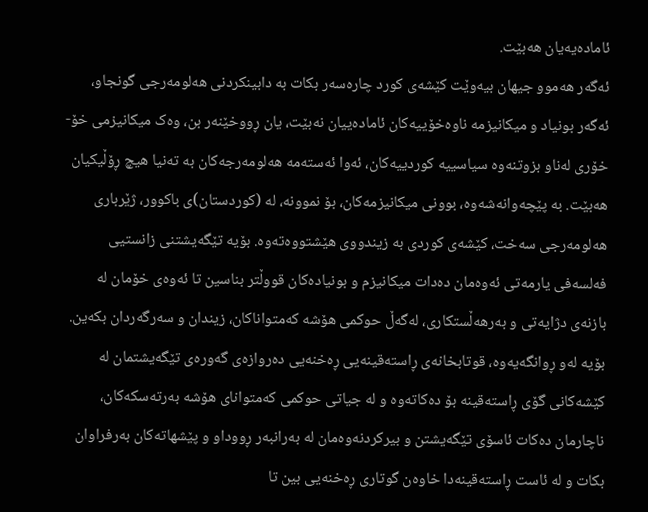ئامادەیەیان هەبێت.
ئەگەر هەموو جیهان بیەوێت کێشەی کورد چارەسەر بکات بە دابینکردنی هەلومەرجی گونجاو، ئەگەر بونیاد و میکانیزمە ناوەخۆییەکان ئامادەییان نەبێت، یان ڕووخێنەر بن، وەک میکانیزمی خۆ-خۆری لەناو بزوتنەوە سیاسییە کوردییەکان، ئەوا ئەستەمە هەلومەرجەکان بە تەنیا هیچ ڕۆڵیکیان هەبێت. بە پێچەوانەشەوە، بوونی میکانیزمەکان، بۆ نموونە، لە (کوردستان)ی باکوور، ژێرباری هەلومەرجی سەخت، کێشەی کوردی بە زیندووی هێشتووەتەوە. بۆیە تێگەیشتنی زانستیی فەلسەفی یارمەتی ئەوەمان دەدات میکانیزم و بونیادەکان قووڵتر بناسین تا ئەوەی خۆمان لە بازنەی دژایەتی و بەرهەڵستکاری، لەگەڵ حوکمی هۆشە کەمتواناکان، زیندان و سەرگەردان بکەین. بۆیە لەو ڕوانگەیەوە، قوتابخانەی ڕاستەقینەیی ڕەخنەیی دەروازەی گەورەی تێگەیشتمان لە کێشەکانی گۆی ڕاستەقینە بۆ دەکاتەوە و لە جیاتی حوکمی کەمتوانای هۆشە بەرتەسکەکان، ناچارمان دەکات ئاسۆی تێگەیشتن و بیرکردنەوەمان لە بەرانبەر ڕووداو و پێشهاتەکان بەرفراوان بکات و لە ئاست ڕاستەقینەدا خاوەن گوتاری ڕەخنەیی بین تا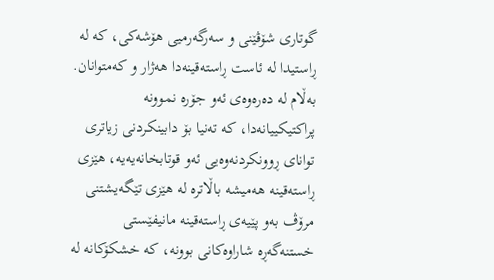گوتاری شۆڤێنی و سەرگەرمیی هۆشەکی، کە لە ڕاستیدا لە ئاست ڕاستەقینەدا هەژار و کەمتوانان.
بەڵام لە دەرەوەی ئەو جۆرە نموونە پراکتیکییانەدا، کە تەنیا بۆ دابینکردنی زیاتری توانای ڕوونکردنەوەیی ئەو قوتابخانەیەیە، هێزی ڕاستەقینە هەمیشە باڵاترە لە هێزی تێگەیشتنی مرۆڤ بەو پێیەی ڕاستەقینە مانیفێستی خستنەگەڕە شاراوەکانی بوونە، کە خشکۆکانە لە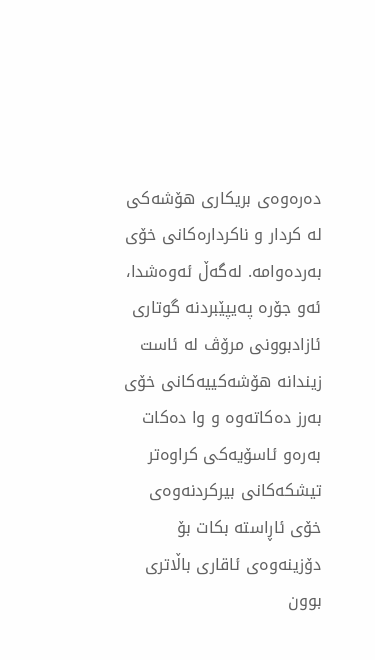دەرەوەی بریکاری هۆشەکی لە کردار و ناکردارەکانی خۆی بەردەوامە. لەگەڵ ئەوەشدا، ئەو جۆرە پەیپێبردنە گوتاری ئازادبوونی مرۆڤ لە ئاست زیندانە هۆشەکییەکانی خۆی بەرز دەکاتەوە و وا دەکات بەرەو ئاسۆیەکی کراوەتر تیشکەکانی بیرکردنەوەی خۆی ئاڕاستە بکات بۆ دۆزینەوەی ئاقاری باڵاتری بوون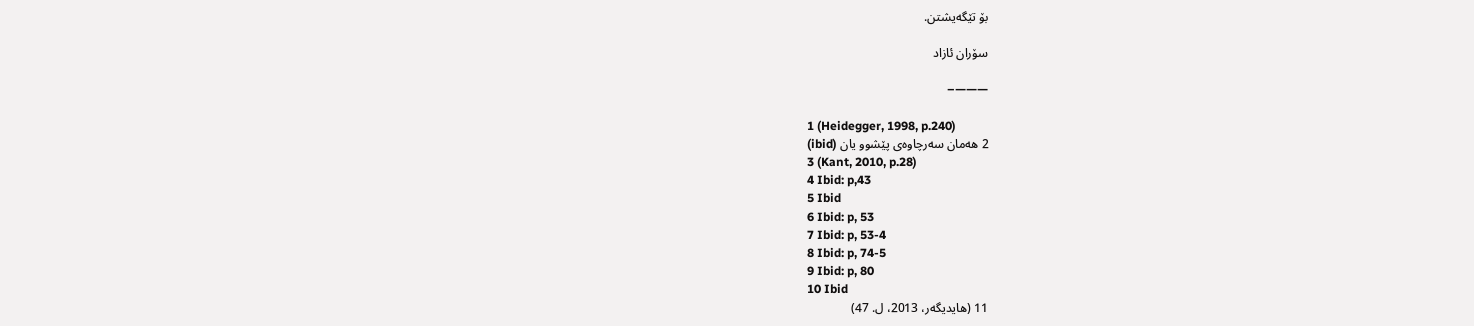بۆ تێگەیشتن.

سۆران ئازاد

———–

1 (Heidegger, 1998, p.240)
2 هەمان سەرچاوەی پێشوو یان (ibid)
3 (Kant, 2010, p.28)
4 Ibid: p,43
5 Ibid
6 Ibid: p, 53
7 Ibid: p, 53-4
8 Ibid: p, 74-5
9 Ibid: p, 80
10 Ibid
11 (هایدیگەر، 2013، ل. 47)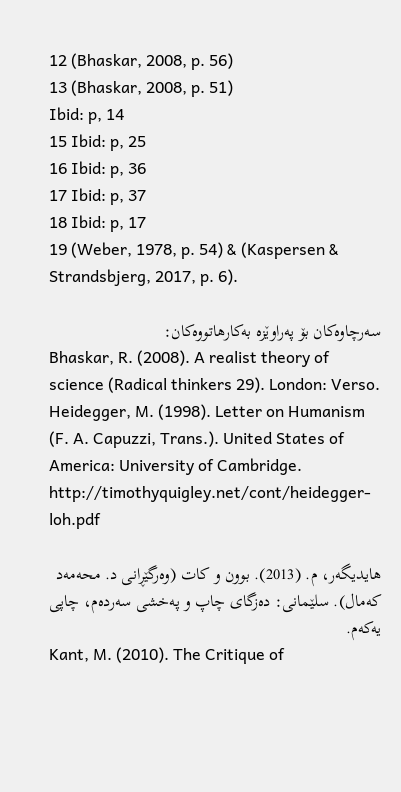12 (Bhaskar, 2008, p. 56)
13 (Bhaskar, 2008, p. 51)
Ibid: p, 14
15 Ibid: p, 25
16 Ibid: p, 36
17 Ibid: p, 37
18 Ibid: p, 17
19 (Weber, 1978, p. 54) & (Kaspersen & Strandsbjerg, 2017, p. 6).

سەرچاوەکان بۆ پەراوێزە بەکارهاتووەکان:
Bhaskar, R. (2008). A realist theory of science (Radical thinkers 29). London: Verso.
Heidegger, M. (1998). Letter on Humanism (F. A. Capuzzi, Trans.). United States of America: University of Cambridge. http://timothyquigley.net/cont/heidegger-loh.pdf

هایدیگەر، م. (2013). بوون و کات (وەرگێڕانی د. محەمەد کەمال). سلێمانی: دەزگای چاپ و پەخشی سەردەم، چاپی یەکەم.
Kant, M. (2010). The Critique of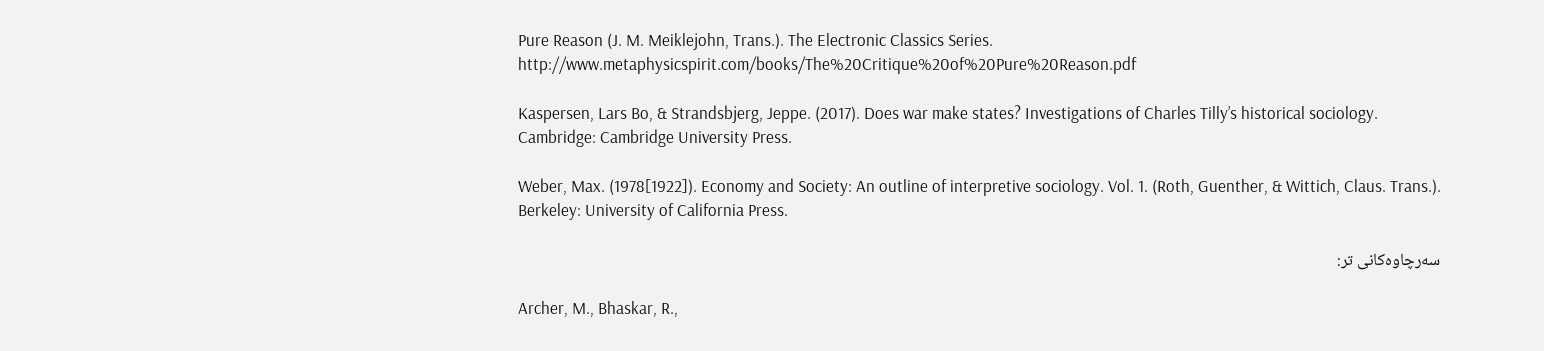Pure Reason (J. M. Meiklejohn, Trans.). The Electronic Classics Series. http://www.metaphysicspirit.com/books/The%20Critique%20of%20Pure%20Reason.pdf

Kaspersen, Lars Bo, & Strandsbjerg, Jeppe. (2017). Does war make states? Investigations of Charles Tilly’s historical sociology. Cambridge: Cambridge University Press.

Weber, Max. (1978[1922]). Economy and Society: An outline of interpretive sociology. Vol. 1. (Roth, Guenther, & Wittich, Claus. Trans.). Berkeley: University of California Press.

سەرچاوەکانی تر:

Archer, M., Bhaskar, R.,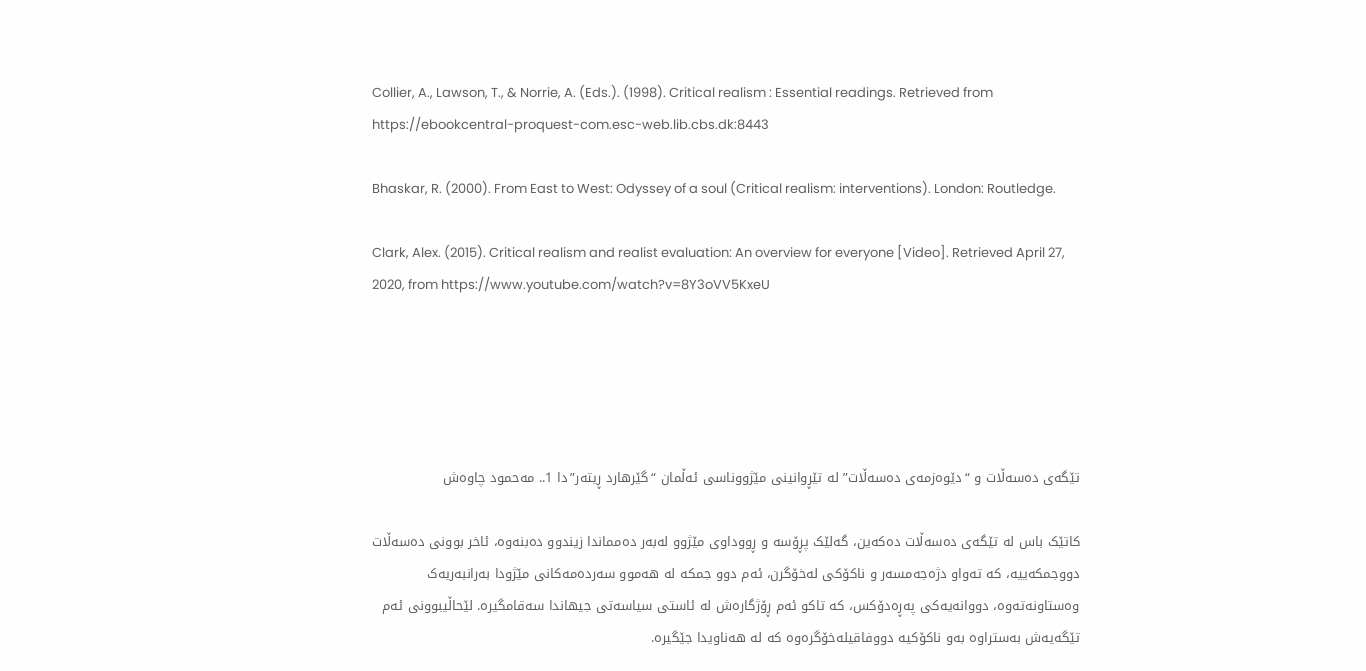Collier, A., Lawson, T., & Norrie, A. (Eds.). (1998). Critical realism : Essential readings. Retrieved from https://ebookcentral-proquest-com.esc-web.lib.cbs.dk:8443

Bhaskar, R. (2000). From East to West: Odyssey of a soul (Critical realism: interventions). London: Routledge.

Clark, Alex. (2015). Critical realism and realist evaluation: An overview for everyone [Video]. Retrieved April 27, 2020, from https://www.youtube.com/watch?v=8Y3oVV5KxeU





تێگەی دەسەڵات و “دێوەزمەی دەسەڵات” لە تێڕوانینی مێژووناسی ئەڵمان “گێرهارد ڕیتەر”دا 1.. مەحمود چاوەش

کاتێک باس لە تێگەی دەسەڵات دەکەین، گەلێک پڕۆسە و ڕووداوی مێژوو لەبەر دەمماندا زیندوو دەبنەوە، ئاخر بوونی دەسەڵات دووجمکەییە، کە تەواو دژەجەمسەر و ناکۆکی لەخۆگرن، ئەم دوو جمکە لە هەموو سەردەمەکانی مێژودا بەرانبەریەک وەستاونەتەوە، دووانەیەکی پەڕەدۆکس، کە تاکو ئەم ڕۆژگارەش لە ئاستی سیاسەتی جیهاندا سەقامگیرە. لێحاڵیبوونی ئەم تێگەیەش بەستراوە بەو ناکۆکیە دووفاقیلەخۆگرەوە کە لە هەناویدا جێگیرە.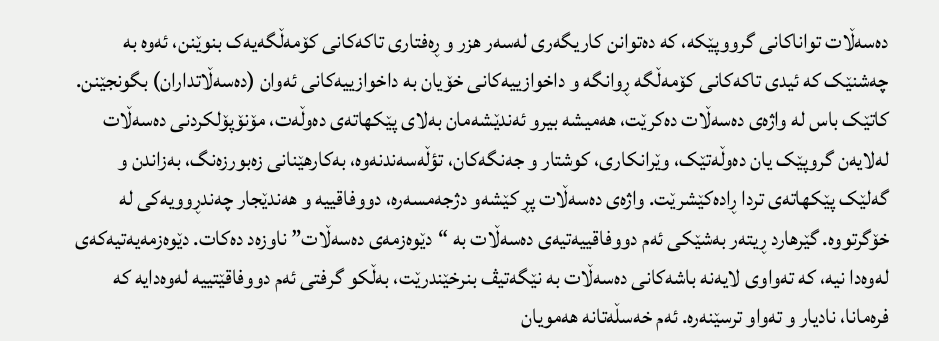دەسەڵات تواناکانی گرووپێکە، کە دەتوانن کاریگەری لەسەر هزر و ڕەفتاری تاکەکانی کۆمەڵگەیەک بنوێنن، ئەوە بە چەشنێک کە ئیدی تاکەکانی کۆمەڵگە ڕوانگە و داخوازییەکانی خۆیان بە داخوازییەکانی ئەوان (دەسەڵاتداران) بگونجێنن. کاتێک باس لە واژەی دەسەڵات دەکرێت، هەمیشە بیرو ئەندێشەمان بەلای پێکهاتەی دەوڵەت، مۆنۆپۆلکردنی دەسەڵات لەلایەن گروپێک یان دەوڵەتێک، وێرانکاری، کوشتار و جەنگەکان، تؤڵەسەندنەوە، بەکارهێنانی زەبورزەنگ، بەزاندن و گەلێک پێکهاتەی تردا ڕادەکێشرێت. واژەی دەسەڵات پڕ کێشەو دژجەمسەرە، دووفاقییە و هەندێجار چەندڕوویەکی لە خۆگرتووە. گێرهارد ڕیتەر بەشێکی ئەم دووفاقییەتیەی دەسەڵات بە “دێوەزمەی دەسەڵات” ناوزەد دەکات. دێوەزمەیەتیەکەی لەوەدا نیە، کە تەواوی لایەنە باشەکانی دەسەڵات بە نێگەتیڤ بنرخێندرێت، بەڵکو گرفتی ئەم دووفاقێتییە لەوەدایە کە فرەمانا، نادیار و تەواو ترسێنەرە. ئەم خەسڵەتانە هەمویان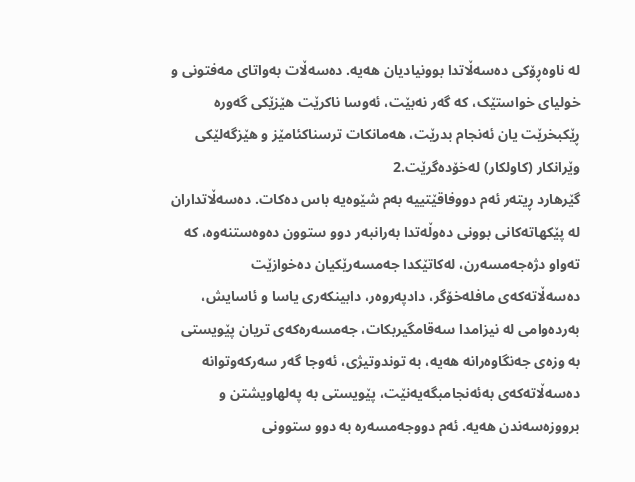لە ناوەڕۆکی دەسەڵاتدا بوونیادیان هەیە. دەسەڵات بەواتای مەفتونی و خولیای خواستێک، کە گەر نەبێت، ئەوسا ناکرێت هێزێکی گەورە ڕێکبخرێت یان ئەنجام بدرێت، هەمانکات ترسناکئامێز و هێزگەلێکی وێرانکار (کاولکار) لەخۆدەگرێت.2
گێرهارد ڕیتەر ئەم دووفاقێتییە بەم شێوەیە باس دەکات. دەسەڵاتداران لە پێکهاتەکانی بوونی دەوڵەتدا بەرانبەر دوو ستوون دەوەستنەوە، کە تەواو دژەجەمسەرن، لەکاتێکدا جەمسەرێکیان دەخوازێت دەسەڵاتەکەی مافلەخۆگر، دادپەروەر، دابینکەری یاسا و ئاسایش، بەردەوامی لە نیزامدا سەقامگیربکات، جەمسەرەکەی تریان پێویستی بە وزەی جەنگاوەرانە هەیە، بە توندوتیژی، ئەوجا گەر سەرکەوتوانە دەسەڵاتەکەی بەئەنجامبگەیەنێت، پێویستی بە پەلهاویشتن و برووزەسەندن هەیە. ئەم دووجەمسەرە بە دوو ستوونی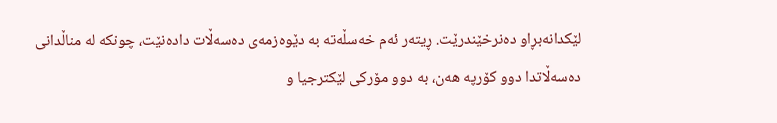لێکدانەبڕاو دەنرخێندرێت. ڕیتەر ئەم خەسڵەتە بە دێوەزمەی دەسەڵات دادەنێت، چونکە لە مناڵدانی دەسەڵاتدا دوو کۆرپە هەن، بە دوو مۆرکی لێکترجیا و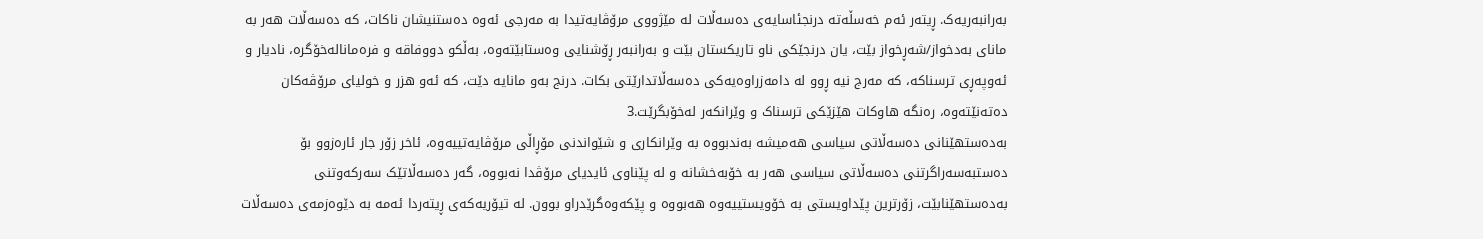بەرانبەریەک. ڕیتەر ئەم خەسڵەتە درنجئاسایەی دەسەڵات لە مێژووی مرۆڤایەتیدا بە مەرجی ئەوە دەستنیشان ناکات، کە دەسەڵات هەر بە مانای بەدخواز/شەڕخواز بێت، یان درنجێکی ناو تاریکستان بێت و بەرانبەر ڕۆشنایی وەستابێتەوە، بەڵکو دووفاقە و فرەمانالەخۆگرە، نادیار و ئەوپەڕی ترسناکە، کە مەرج نیە ڕوو لە دامەزراوەیەکی دەسەڵاتدارێتی بکات. درنج بەو مانایە دێت، کە ئەو هزر و خولیای مرۆڤەکان دەتەنێتەوە، رەنگە هاوکات هێزێکی ترسناک و وێرانکەر لەخۆبگرێت.3
بەدەستهێنانی دەسەڵاتی سیاسی هەمیشە بەندبووە بە وێرانکاری و شێواندنی مۆڕاڵی مرۆڤایەتییەوە، ئاخر زۆر جار ئارەزوو بۆ دەستبەسەراگرتنی دەسەڵاتی سیاسی هەر بە خۆبەخشانە و لە پێناوی ئایدیای مرۆڤدا نەبووە، گەر دەسەڵاتێک سەرکەوتنی بەدەستهێنابێت، زۆرترین پێداویستی بە خۆویستییەوە هەبووە و پێکەوەگرێدراو بوون. لە تیۆریەکەی ڕیتەردا ئەمە بە دێوەزمەی دەسەڵات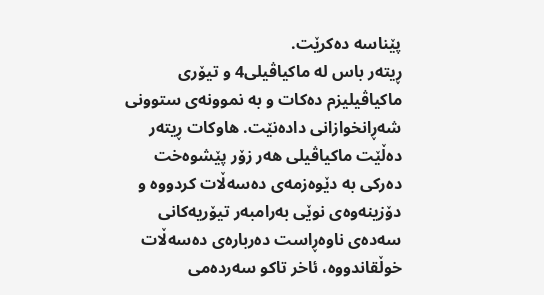پێناسە دەکرێت.
ڕیتەر باس لە ماکیاڤیلی4 و تیۆری ماکیاڤیلیزم دەکات و بە نموونەی ستوونی شەڕانخوازانی دادەنێت. هاوکات ڕیتەر دەڵێت ماکیاڤیلی هەر زۆر پێشوەخت دەرکی بە دێوەزمەی دەسەڵات کردووە و دۆزینەوەی نوێی بەرامبەر تیۆریەکانی سەدەی ناوەڕاست دەربارەی دەسەڵات خوڵقاندووە، ئاخر تاکو سەردەمی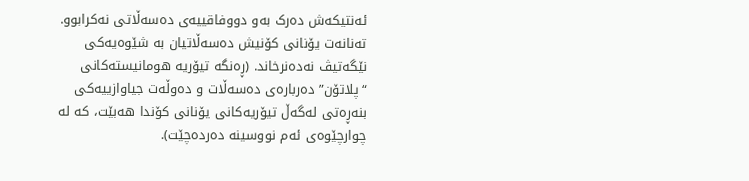ئەنتیکەش دەرک بەو دووفاقییەی دەسەڵاتی نەکرابوو. تەنانەت یۆنانی کۆنیش دەسەڵاتیان بە شێوەیەکی نێگەتیڤ نەدەنرخاند. (ڕەنگە تیۆریە هومانیستەکانی “پلاتۆن” دەربارەی دەسەڵات و دەوڵەت جیاوازییەکی بنەڕەتی لەگەڵ تیۆریەکانی یۆنانی کۆندا هەبێت، کە لە چوارچێوەی ئەم نووسینە دەردەچێت).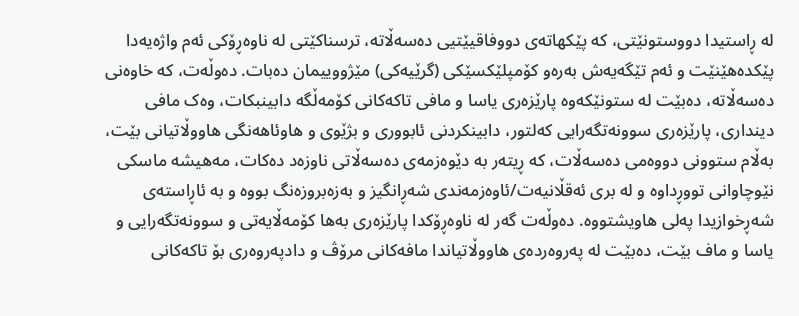لە ڕاستیدا دووستونێتی، کە پێکهاتەی دووفاقیێتیی دەسەڵاتە، ترسناکێتی لە ناوەڕۆکی ئەم واژەیەدا پێکدەهێنێت و ئەم تێگەیەش بەرەو کۆمپلێکسێکی (گرێیەکی) مێژووییمان دەبات. دەوڵەت، کە خاوەنی دەسەڵاتە، دەبێت لە ستونێکەوە پارێزەری یاسا و مافی تاکەکانی کۆمەڵگە دابینبکات، وەک مافی دینداری، پارێزەری سوونەتگەرایی کەلتور، دابینکردنی ئابووری و بژێوی و هاوئاهەنگی هاووڵاتیانی بێت، بەڵام ستوونی دووەمی دەسەڵات، کە ڕیتەر بە دێوەزمەی دەسەڵاتی ناوزەد دەکات، مەهیشە ماسکی نێوچاوانی تووڕداوە و لە بری ئەقڵانیەت/ئاوەزمەندی شەڕانگیز و بەزەبروزەنگ بووە و بە ئاڕاستەی شەڕخوازیدا پەلی هاویشتووە. دەوڵەت گەر لە ناوەڕۆکدا پارێزەری بەها کۆمەڵایەتی و سوونەتگەرایی و یاسا و ماف بێت، دەبێت لە پەروەردەی هاووڵاتیاندا مافەکانی مرۆڤ و دادپەروەری بۆ تاکەکانی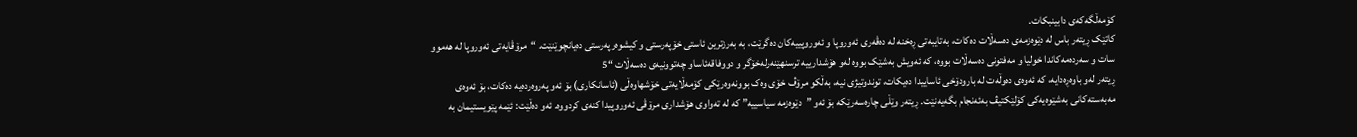کۆمەڵگەکەی دابینبکات.
کاتێک ڕیتەر باس لە دێوەزمەی دەسەڵات دەکات، بەتایبەتی ڕەخنە لە دەڤەری ئەوروپا و ئەوروپییەکان دەگرێت، بە بەرزترین ئاستی خۆپەرستی و کیشوەرپەرستی دەیانچوێنێت. “مرۆڤایەتی ئەوروپا لە هەموو سات و سەردەمەکاندا خولیا و مەفتونی دەسەڵات بووە، کە ئەویش بەشێک بووە لەو هۆشدارییە ترسنهێنەرلەخۆگر و دووفاقەئاساو چەتوونیەی دەسەڵات “5
ڕیتەر لەو باوەڕەدایە، کە ئەوەی دەوڵەت لە بارودۆخی ئاساییدا دەیکات، توندوتیژی نیە، بەڵکو مرۆڤ خۆی وەک بوونەوەرێکی کۆمەڵایەتی خۆشهاوەڵی (ئاسانکاری) بۆ ئەو پەروەردەیە دەکات، بۆ ئەوەی مەبەستەکانی بەشێوەیەکی کۆلێکتیڤ بەئەنجام بگەیەنێت. ڕیتەر وێڵی چارەسەرێکە بۆ ئەو ”دێوەزمە سیاسییە” کە لە تەواوی هۆشداری مرۆڤی ئەوروپیدا کنەی کردووە. ئەو دەڵێت: ئێمە پێویستیمان بە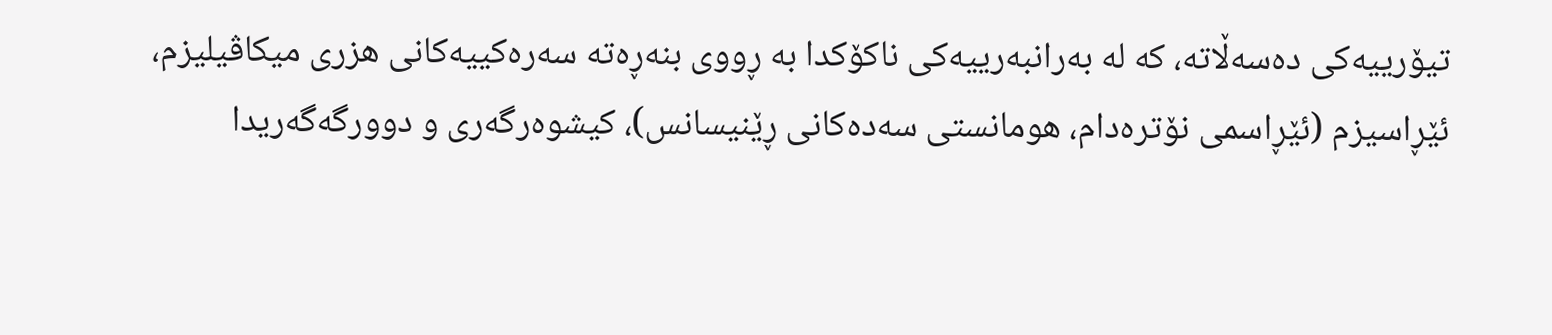تیۆرییەکی دەسەڵاتە، کە لە بەرانبەرییەکی ناکۆکدا بە ڕووی بنەڕەتە سەرەکییەکانی هزری میکاڤیلیزم، ئێڕاسیزم (ئێڕاسمی نۆترەدام، هومانستی سەدەکانی ڕێنیسانس)، کیشوەرگەری و دوورگەگەریدا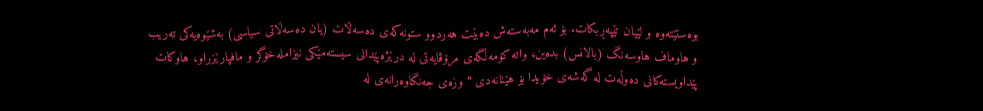بوەستێتەوە و لێیان تێپەڕبکات. بۆ ئەم مەبەستەش دەبێت هەردوو ستونەکەی دەسەڵات (یان دەسەڵاتی سیاسی) بەشێوەیەکی تەریب و هاوماف هاوسەنگ (بالانس) بدەین، واتە کۆمەڵگەی مرۆڤایەتی لە درێژەپێدانی سیستەمێکی نیزاملەخۆگر و مافپارێزراو، هاوکات پێداویستەکانی دەوڵەت لە گەشەی خۆیدا بۆ هێنانەدی “وزەی جەنگاوەرانەی لە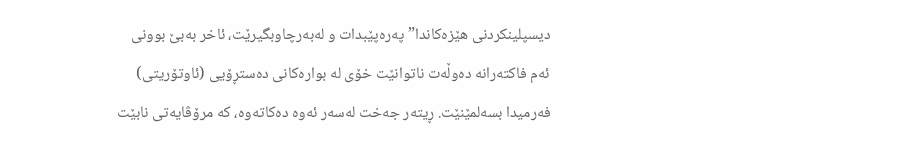دیسپلینکردنی هێزەکاندا” پەرەپێبدات و لەبەرچاوبگیرێت، ئاخر بەبێ بوونی ئەم فاکتەرانە دەوڵەت ناتوانێت خۆی لە بوارەکانی دەستڕۆیی (ئاوتۆریتی) فەرمیدا بسەلمێنێت. ڕیتەر جەخت لەسەر ئەوە دەکاتەوە، کە مرۆڤایەتی نابێت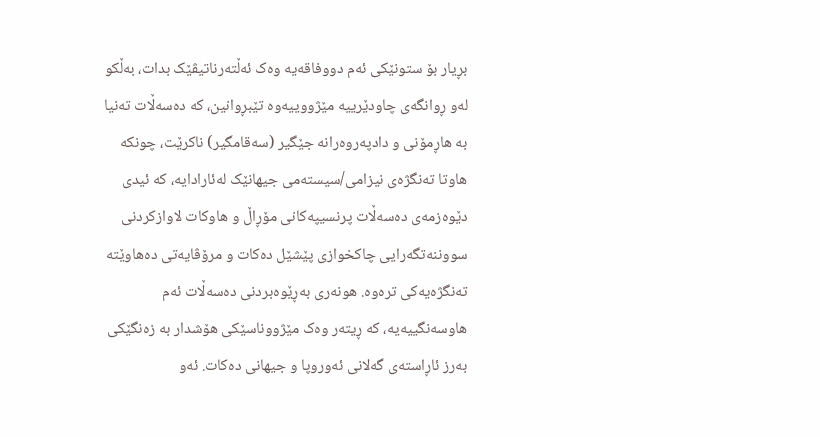بڕیار بۆ ستونێکی ئەم دووفاقەیە وەک ئەڵتەرناتیڤێک بدات، بەڵکو لەو ڕوانگەی چاودێرییە مێژووییەوە تێبڕوانین، کە دەسەڵات تەنیا بە هاڕمۆنی و دادپەروەرانە جێگیر (سەقامگیر) ناکرێت، چونکە هاوتا تەنگژەی نیزامی/سیستەمی جیهانێک لەئارادایە، کە ئیدی دێوەزمەی دەسەڵات پرنسیپەکانی مۆڕاڵ و هاوکات لاوازکردنی سووننەتگەرایی چاکخوازی پێشێل دەکات و مرۆڤایەتی دەهاوێتە تەنگژەیەکی ترەوە. هونەری بەڕێوەبردنی دەسەڵات ئەم هاوسەنگییەیە، کە ڕیتەر وەک مێژووناسێکی هۆشدار بە زەنگێکی بەرز ئاڕاستەی گەلانی ئەوروپا و جیهانی دەکات. ئەو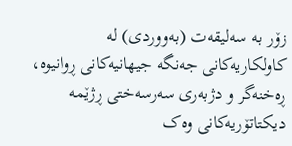زۆر بە سەلیقەت (بەووردی) لە کاولکاریەکانی جەنگە جیهانیەکانی ڕوانیوە، ڕەخنەگر و دژبەری سەرسەختی ڕژێمە دیکتاتۆریەکانی وەک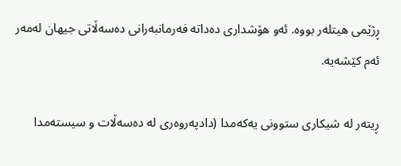ڕژێمی هیتلەر بووە. ئەو هۆشداری دەداتە فەرمانبەرانی دەسەڵاتی جیهان لەمەر ئەم کێشەیە.

ڕیتەر لە شیکاری ستوونی یەکەمدا (دادپەروەری لە دەسەڵات و سیستەمدا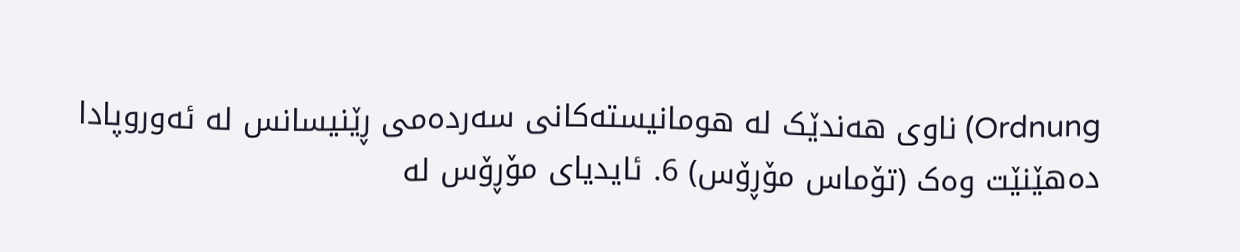Ordnung) ناوی هەندێک لە هومانیستەکانی سەردەمی ڕێنیسانس لە ئەوروپادا دەهێنێت وەک (تۆماس مۆڕۆس) 6. ئایدیای مۆڕۆس لە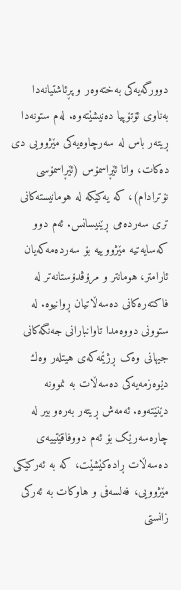دوورگەیەکی بەختەوەر و پڕئاشتیانەدا بەناوی ئۆتۆپیا دەنیشێتەوە. لەم ستونەدا ڕیتەر باس لە سەرچاوەیەکی مێژوویی دی دەکات، واتا ئێڕاسمۆس (ئێڕاسمۆسی نۆترادام)، کە یەکێکە لە هومانیستەکانی تری سەردەمی ڕێنیسانس. ئەم دوو کەسایەتیە مێژووییە بۆ سەردەمەکەیان ئارامتر، هومانتر و مرۆڤدۆستانەتر لە فاکتەرەکانی دەسەڵاتیان ڕوانیوە. لە ستوونی دووەمدا تاوانبارانی جەنگەکانی جیهانی وەک ڕژێمەکەی هیتلەر وەك دێوەزمەیەکی دەسەڵات بە نموونە دێنێتەوە. ئەمەش ڕیتەر بەرەو بیر لە چارەسەرێک بۆ ئەم دووفاقێتییەی دەسەڵات ڕادەکێشێت، کە بە ئەرکێکی مێژوویی، فەلسەفی و هاوکات بە ئەرکی زانستی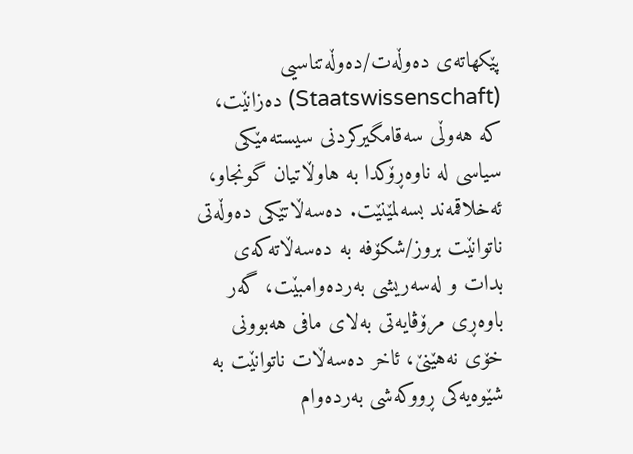پێکهاتەی دەوڵەت/دەوڵەتناسیی (Staatswissenschaft) دەزانێت، کە هەوڵی سەقامگیرکردنی سیستەمێکی سیاسی لە ناوەڕۆکدا بە هاوڵاتیان گونجاو، ئەخلاقمەند بسەلمێنێت. دەسەڵاتێکی دەوڵەتی ناتوانێت بروز/شکۆفە بە دەسەڵاتەکەی بدات و لەسەریشی بەردەوامبێت، گەر باوەڕی مرۆڤایەتی بەلای مافی هەبوونی خۆی نەهێنێ، ئاخر دەسەڵات ناتوانێت بە شێوەیەکی ڕووکەشی بەردەوام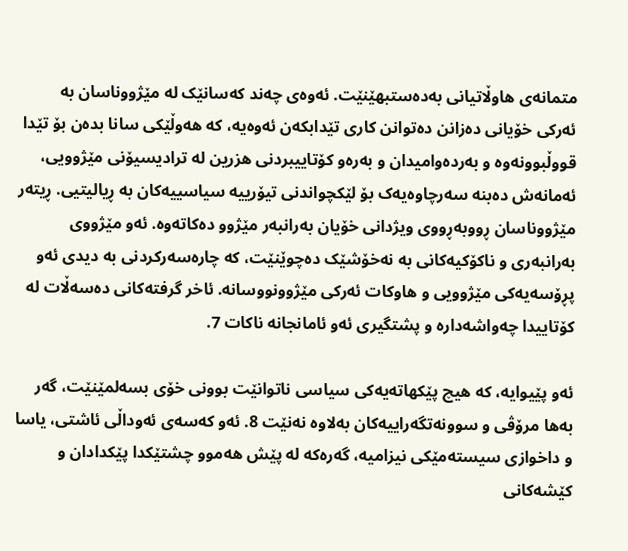متمانەی هاوڵاتیانی بەدەستبهێنێت. ئەوەی چەند کەسانێک لە مێژووناسان بە ئەرکی خۆیانی دەزانن دەتوانن کاری تێدابکەن ئەوەیە، کە هەوڵێکی سانا بدەن بۆ تێدا قووڵبوونەوە و بەردەوامیدان و بەرەو کۆتاییبردنی هزرین لە ترادیسیۆنی مێژوویی، ئەمانەش دەبنە سەرچاوەیەک بۆ لێکچواندنی تیۆرییە سیاسییەکان بە ڕیالیتیی. ڕیتەر مێژووناسان ڕووبەڕووی ویژدانی خۆیان بەرانبەر مێژوو دەکاتەوە. ئەو مێژووی بەرانبەری و ناکۆکیەکانی بە نەخۆشێک دەچوێنێت، کە چارەسەرکردنی بە دیدی ئەو پڕۆسەیەکی مێژوویی و هاوکات ئەرکی مێژوونووسانە. ئاخر گرفتەکانی دەسەڵات لە کۆتاییدا چەواشەدارە و پشتگیری ئەو ئامانجانە ناکات 7.

ئەو پێیوایە، کە هیچ پێکهاتەیەکی سیاسی ناتوانێت بوونی خۆی بسەلمێنێت، گەر بەها مرۆڤی و سوونەتگەراییەکان بەلاوە نەنێت 8. ئەو کەسەی ئەوداڵی ئاشتی، یاسا و داخوازی سیستەمێکی نیزامیە، گەرەکە لە پێش هەموو چشتێکدا پێکدادان و کێشەکانی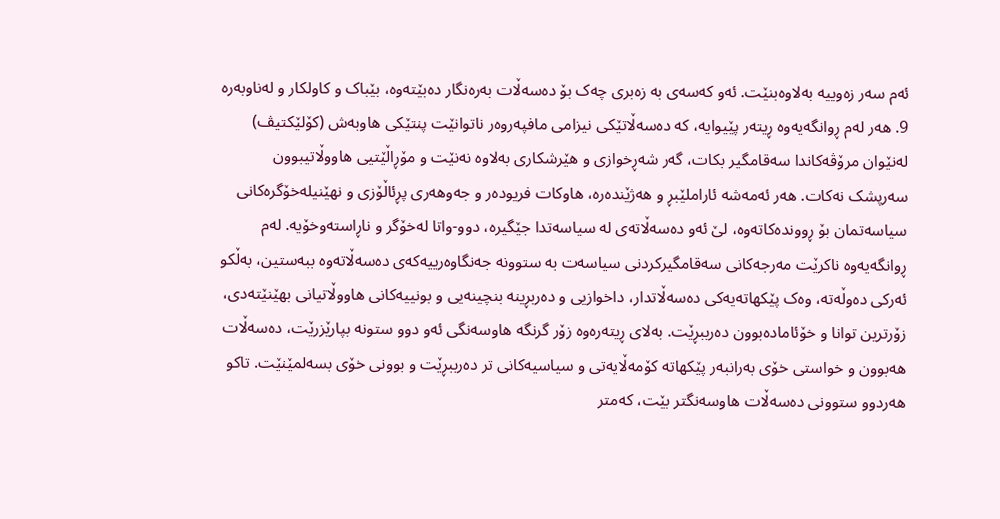ئەم سەر زەوییە بەلاوەبنێت. ئەو کەسەی بە زەبری چەک بۆ دەسەڵات بەرەنگار دەبێتەوە، بێباک و کاولکار و لەناوبەرە 9. هەر لەم ڕوانگەیەوە ڕیتەر پێیوایە، کە دەسەڵاتێکی نیزامی مافپەروەر ناتوانێت پنتێکی هاوبەش (کۆلێکتیڤ) لەنێوان مرۆڤەکاندا سەقامگیر بکات، گەر شەڕخوازی و هێرشکاری بەلاوە نەنێت و مۆڕاڵێتیی هاووڵاتیبوون سەرپشک نەکات. هەر ئەمەشە ئاراملێبڕ و هەژێندەرە، هاوکات فریودەر و جەوهەری پڕئاڵۆزی و نهێنیلەخۆگرەکانی سیاسەتمان بۆ ڕووندەکاتەوە، لێ ئەو دەسەڵاتەی لە سیاسەتدا جێگیرە، دوو-واتا لەخۆگر و ناڕاستەوخۆیە. لەم ڕوانگەیەوە ناکرێت مەرجەکانی سەقامگیرکردنی سیاسەت بە ستوونە جەنگاوەرییەکەی دەسەڵاتەوە ببەستین، بەڵکو ئەرکی دەوڵەتە، وەک پێکهاتەیەکی دەسەڵاتدار، داخوازیی و دەربڕینە بنچینەیی و بونییەکانی هاووڵاتیانی بهێنێتەدی، زۆرترین توانا و خۆئامادەبوون دەرببڕێت. بەلای ڕیتەرەوە زۆر گرنگە هاوسەنگی ئەو دوو ستونە بپارێزرێت، دەسەڵات هەبوون و خواستی خۆی بەرانبەر پێکهاتە کۆمەڵایەتی و سیاسیەکانی تر دەرببڕێت و بوونی خۆی بسەلمێنێت. تاکو هەردوو ستوونی دەسەڵات هاوسەنگتر بێت، کەمتر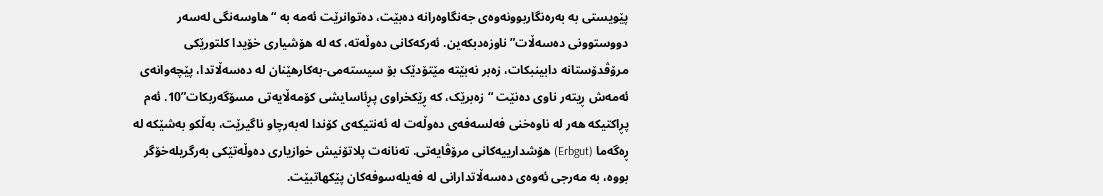پێویستی بە بەرەنگاربوونەوەی جەنگاوەرانە دەبێت، دەتوانرێت ئەمە بە “هاوسەنگی لەسەر دووستوونی دەسەڵات” ناوزەدبکەین. ئەرکەکانی دەوڵەتە، کە لە هۆشیاری خۆیدا کلتورێکی مرۆڤدۆستانە دابینبکات، زەبر نەبێتە مێتۆدێک بۆ سیستەمی-بەکارهێنان لە دەسەڵاتدا، پێچەوانەی ئەمەش ڕیتەر ناوی دەنێت “زەبرێک، کە ڕێکخراوی پڕئاسایشی کۆمەڵایەتی مسۆگەربکات”10. ئەم پڕاکتیکە هەر لە ناوەخنی فەلسەفەی دەوڵەت لە ئەنتیکەی کۆندا لەبەرچاو ناگیرێت، بەڵکو بەشێکە لە ڕەگەما (Erbgut) هۆشدارییەکانی مرۆڤایەتی. تەنانەت پلاتۆنیش خوازیاری دەوڵەتێکی بەرگریلەخۆگر بووە، بە مەرجی ئەوەی دەسەڵاتدارانی لە فەیلەسوفەکان پێکهاتبێت.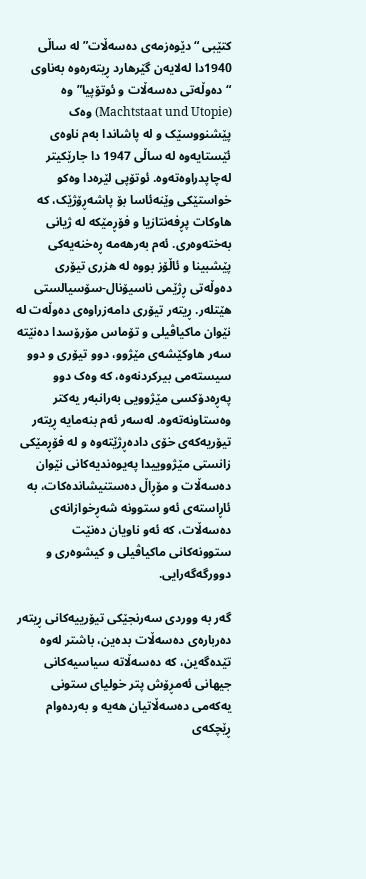کتێبی “دێوەزمەی دەسەڵات” لە ساڵی 1940دا لەلایەن گێرهارد ڕیتەرەوە بەناوی “دەوڵەتی دەسەڵات و ئوتۆپیا”وە (Machtstaat und Utopie) وەک پێشنووسێک و لە پاشاندا بەم ناوەی ئێستایەوە لە ساڵی 1947 دا جارێکیتر لەچاپدراوەتەوە. ئوتۆپی لێرەدا وەکو خواستێکی وێنەئاسا بۆ پاشەڕۆژێک، کە هاوکات پڕفەنتازیا و فۆڕمێکە لە ژیانی بەختەوەری. ئەم بەرهەمە ڕەخنەیەکی پێشبینا و ئاڵۆز بووە لە هزری تیۆری دەوڵەتی ڕژێمی ناسیۆنال-سۆسیالستی هێتلەر. ڕیتەر تیۆری دامەزراوەی دەوڵەت لە نێوان ماکیاڤیلی و تۆماس مۆرۆسدا دەنێتە سەر هاوکێشەی مێژوو، دوو تیۆری و دوو سیستەمی بیرکردنەوە، کە وەک دوو پەڕەدۆکسی مێژوویی بەرانبەر یەکتر وەستاونەتەوە. لەسەر ئەم بنەمایە ڕیتەر تیۆریەکەی خۆی دادەڕژێتەوە و لە فۆڕمێکی زانستی مێژووییدا پەیوەندیەکانی نێوان دەسەڵات و مۆڕاڵ دەستنیشاندەکات، بە ئاڕاستەی ئەو ستوونە شەڕخوازانەی دەسەڵات، کە ئەو ناویان دەنێت ستوونەکانی ماکیاڤیلی و کیشوەری و دوورگەگەرایی.

گەر بە ووردی سەرنجێکی تیۆرییەکانی ڕیتەر دەربارەی دەسەڵات بدەین، باشتر لەوە تێدەگەین، کە دەسەڵاتە سیاسیەکانی جیهانی ئەمڕۆش پتر خولیای ستونی یەکەمی دەسەڵاتیان هەیە و بەردەوام ڕێچکەی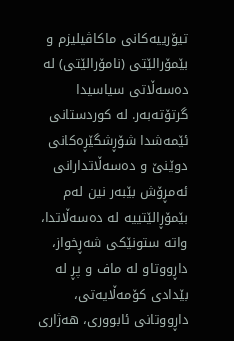تیۆرییەکانی ماکاڤیلیزم و بێمۆرالێتی (نامۆرالێتی) لە دەسەڵاتی سیاسیدا گرتۆتەبەر. لە کوردستانی ئێمەشدا شۆڕشگێڕەکانی دوێنێ و دەسەڵاتدارانی ئەمڕۆش بێبەر نین لەم بێمۆڕالێتییە لە دەسەڵاتدا، واتە ستونێکی شەڕخواز، داڕووتاو لە ماف و پڕ لە بێدادی کۆمەڵایەتی، داڕووتانی ئابووری، هەژاری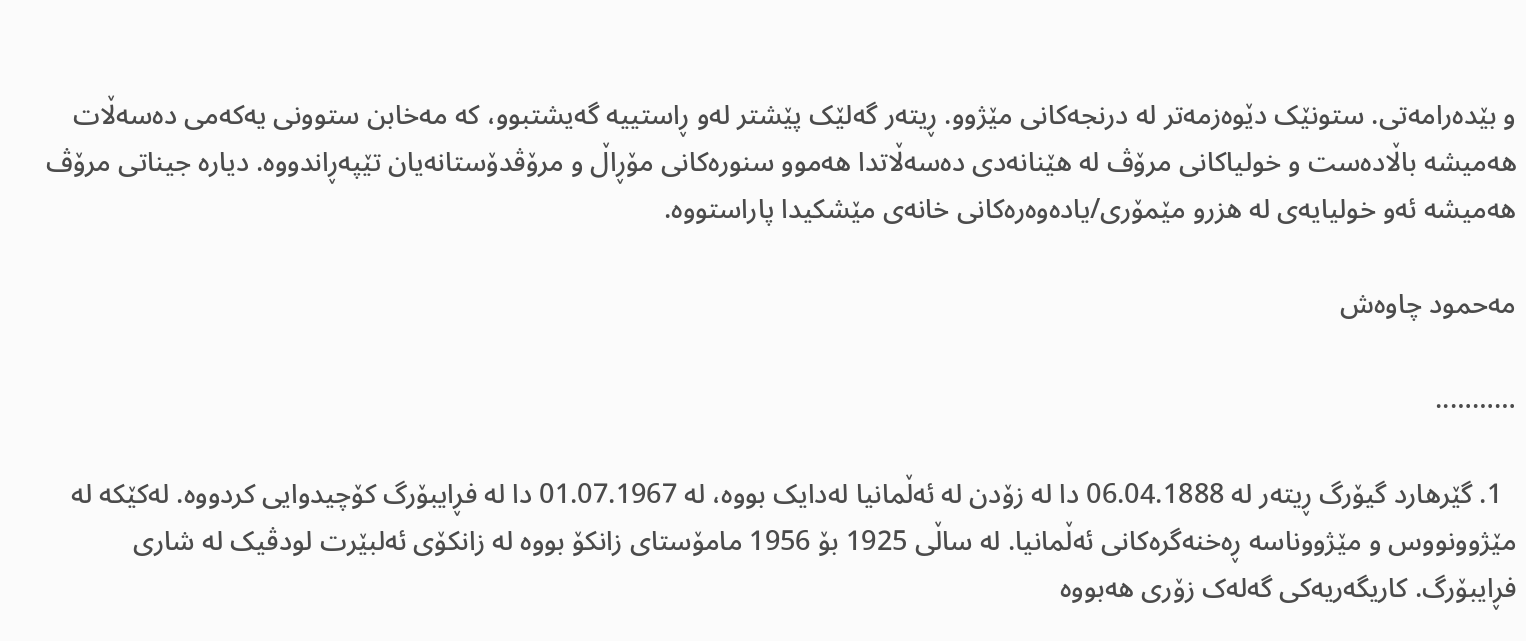و بێدەرامەتی. ستونێک دێوەزمەتر لە درنجەکانی مێژوو. ڕیتەر گەلێک پێشتر لەو ڕاستییە گەیشتبوو، کە مەخابن ستوونی یەکەمی دەسەڵات هەمیشە باڵادەست و خولیاکانی مرۆڤ لە هێنانەدی دەسەڵاتدا هەموو سنورەکانی مۆڕاڵ و مرۆڤدۆستانەیان تێپەڕاندووە. دیارە جیناتی مرۆڤ هەمیشە ئەو خولیایەی لە هزرو مێمۆری/یادەوەرەکانی خانەی مێشکیدا پاراستووە.

مەحمود چاوەش

………..

  1. گێرهارد گیۆرگ ڕیتەر لە 06.04.1888 دا لە زۆدن لە ئەڵمانیا لەدایک بووە، لە 01.07.1967 دا لە فڕایبۆرگ کۆچیدوایی کردووە. لەکێکە لە مێژوونووس و مێژووناسە ڕەخنەگرەکانی ئەڵمانیا. لە ساڵی 1925 بۆ 1956 مامۆستای زانکۆ بووە لە زانکۆی ئەلبێرت لودڤیک لە شاری فڕایبۆرگ. کاریگەریەکی گەلەک زۆری هەبووە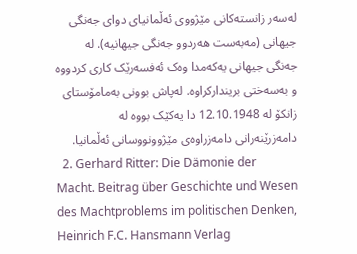لەسەر زانستەکانی مێژووی ئەڵمانیای دوای جەنگی جیهانی (مەبەست هەردوو جەنگی جیهانیە). لە جەنگی جیهانی یەکەمدا وەک ئەفسەرێک کاری کردووە و بەسەختی بریندارکراوە. لەپاش بوونی بەمامۆستای زانکۆ لە 12.10.1948 دا یەکێک بووە لە دامەزرێنەرانی دامەزراوەی مێژوونووسانی ئەڵمانیا.
  2. Gerhard Ritter: Die Dämonie der Macht. Beitrag über Geschichte und Wesen des Machtproblems im politischen Denken, Heinrich F.C. Hansmann Verlag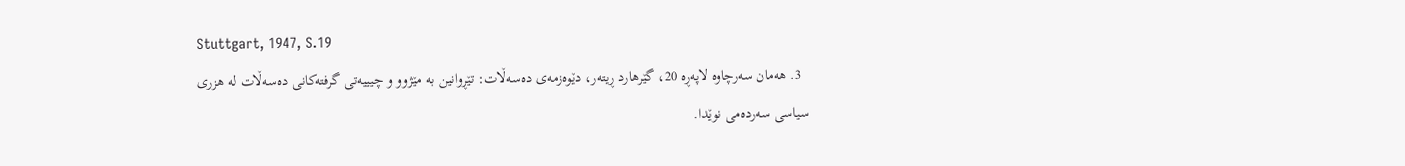Stuttgart, 1947, S.19
  3. هەمان سەرچاوە لاپەڕە 20، گێرهارد ڕیتەر، دێوەزمەی دەسەڵات: تێڕوانین بە مێژوو و چیییەتی گرفتەکانی دەسەڵات لە هزری سیاسی سەردەمی نوێدا.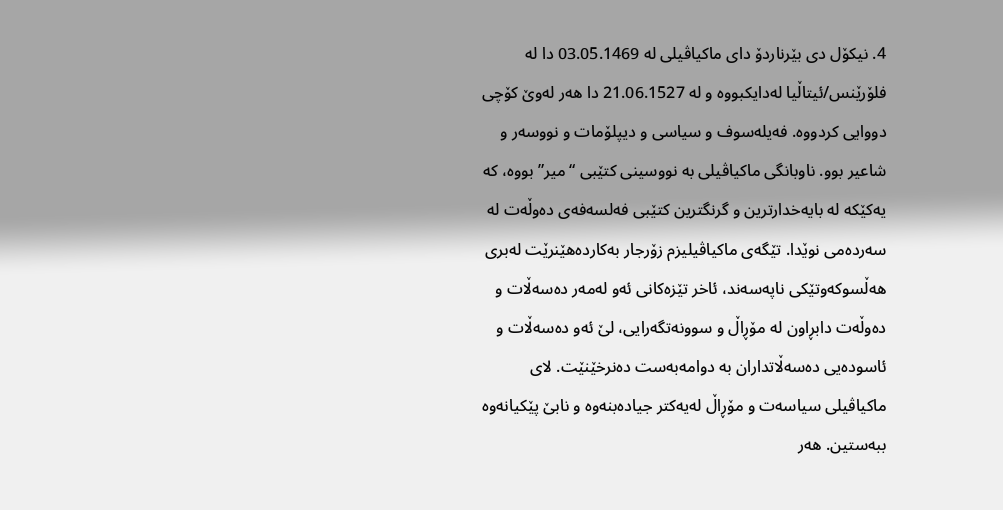4. نیکۆل دی بێرناردۆ دای ماکیاڤیلی لە 03.05.1469 دا لە فلۆرێنس/ئیتاڵیا لەدایکبووە و لە 21.06.1527 دا هەر لەوێ کۆچی دووایی کردووە. فەیلەسوف و سیاسی و دیپلۆمات و نووسەر و شاعیر بوو. ناوبانگی ماکیاڤیلی بە نووسینی کتێبی “میر” بووە، کە یەکێکە لە بایەخدارترین و گرنگترین کتێبی فەلسەفەی دەوڵەت لە سەردەمی نوێدا. تێگەی ماکیاڤیلیزم زۆرجار بەکاردەهێنرێت لەبری هەڵسوکەوتێکی ناپەسەند، ئاخر تێزەکانی ئەو لەمەر دەسەڵات و دەوڵەت دابڕاون لە مۆڕاڵ و سوونەتگەرایی، لێ ئەو دەسەڵات و ئاسودەیی دەسەڵاتداران بە دوامەبەست دەنرخێنێت. لای ماکیاڤیلی سیاسەت و مۆڕاڵ لەیەکتر جیادەبنەوە و نابێ پێکیانەوە ببەستین. هەر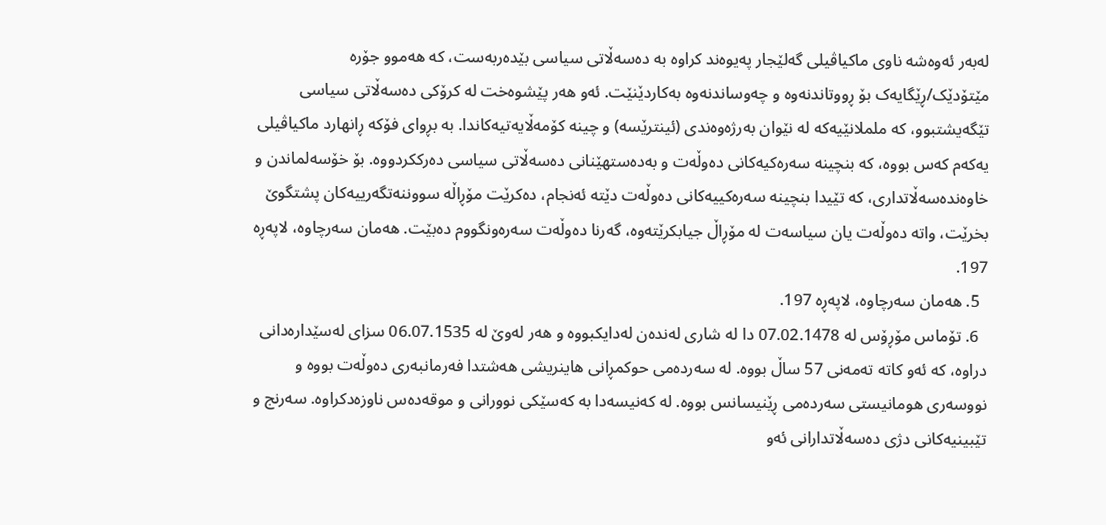لەبەر ئەوەشە ناوی ماکیاڤیلی گەلێجار پەیوەند کراوە بە دەسەڵاتی سیاسی بێدەربەست، کە هەموو جۆرە مێتۆدێک/ڕێگایەک بۆ ڕووتاندنەوە و چەوساندنەوە بەکاردێنێت. ئەو هەر پێشوەخت لە کرۆکی دەسەڵاتی سیاسی تێگەیشتبوو، کە ململانێیەکە لە نێوان بەرژەوەندی (ئینترێسە) و چینە کۆمەڵایەتیەکاندا. بە بڕوای فۆکە ڕانهارد ماکیاڤیلی یەکەم کەس بووە، کە بنچینە سەرەکیەکانی دەوڵەت و بەدەستهێنانی دەسەڵاتی سیاسی دەرککردووە. بۆ خۆسەلماندن و خاوەندەسەڵاتداری، کە تێیدا بنچینە سەرەکییەکانی دەوڵەت دێتە ئەنجام، دەکرێت مۆڕاڵە سووننەتگەرییەکان پشتگوێ بخرێت، واتە دەوڵەت یان سیاسەت لە مۆڕاڵ جیابکرێتەوە، گەرنا دەوڵەت سەرەونگووم دەبێت. هەمان سەرچاوە، لاپەڕە 197.
  5. هەمان سەرچاوە، لاپەڕە 197.
  6. تۆماس مۆڕۆس لە 07.02.1478 دا لە شاری لەندەن لەدایکبووە و هەر لەوێ لە 06.07.1535 سزای لەسێدارەدانی دراوە، کە ئەو کاتە تەمەنی 57 ساڵ بووە. لە سەردەمی حوکمڕانی هاینریشی هەشتدا فەرمانبەری دەوڵەت بووە و نووسەری هومانیستی سەردەمی ڕێنیسانس بووە. لە کەنیسەدا بە کەسێکی نوورانی و موقەدەس ناوزەدکراوە. سەرنج و تێبینیەکانی دژی دەسەڵاتدارانی ئەو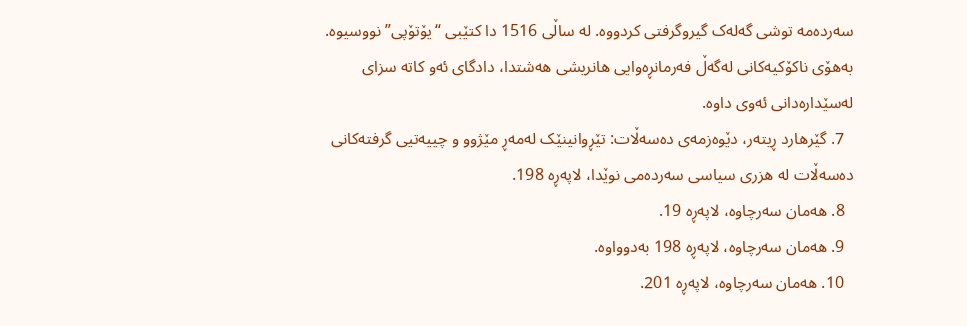سەردەمە توشی گەلەک گیروگرفتی کردووە. لە ساڵی 1516 دا کتێبی “یۆتۆپی” نووسیوە. بەهۆی ناکۆکیەکانی لەگەڵ فەرمانڕەوایی هانریشی هەشتدا، دادگای ئەو کاتە سزای لەسێدارەدانی ئەوی داوە.
  7. گێرهارد ڕیتەر، دێوەزمەی دەسەڵات: تێڕوانینێک لەمەڕ مێژوو و چییەتیی گرفتەکانی دەسەڵات لە هزری سیاسی سەردەمی نوێدا، لاپەڕە 198.
  8. هەمان سەرچاوە، لاپەڕە 19.
  9. هەمان سەرچاوە، لاپەڕە 198 بەدوواوە.
  10. هەمان سەرچاوە، لاپەڕە 201.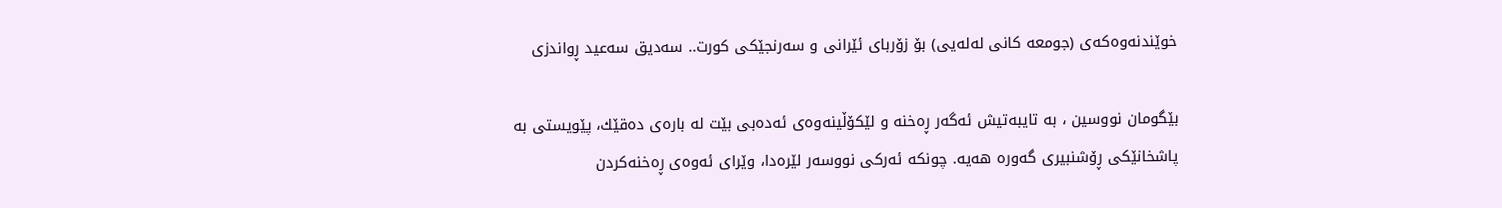خوێندنه‌وه‌كه‌ی (جومعه‌ كانی له‌له‌یی) بۆ زۆربای ئێرانی و سه‌رنجێكی كورت.. سه‌دیق سه‌عید ڕواندزی

بێگومان نووسین ، به‌ تایبه‌تیش ئه‌گه‌ر ڕه‌خنه‌ و لێكۆڵینه‌وه‌ی ئه‌ده‌بی بێت له‌ باره‌ی ده‌قێك، پێویستی به‌ پاشخانێكی ڕۆشنبیری گه‌وره‌ هه‌یه‌. چونكه‌ ئه‌ركی نووسه‌ر لێره‌دا، وێرای ئه‌وه‌ی ڕه‌خنه‌كردن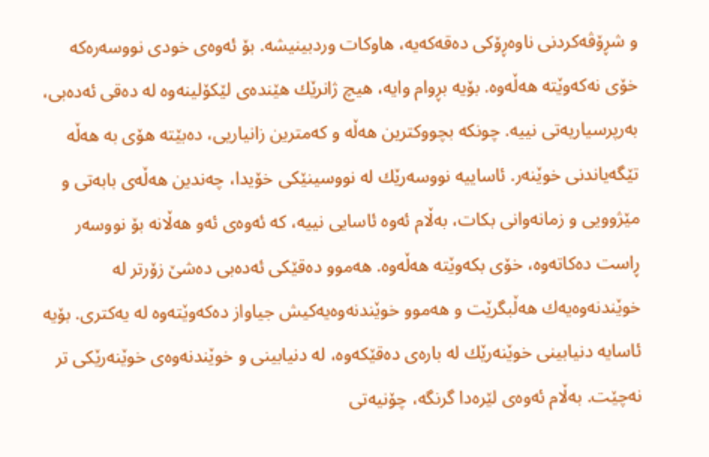و شڕۆڤه‌كردنی ناوه‌ڕۆكی ده‌قه‌كه‌یه‌، هاوكات وردبینیشه‌. بۆ ئه‌وه‌ی خودی نووسه‌ره‌كه‌ خۆی نه‌كه‌وێته‌ هه‌ڵه‌وه‌. بۆیه‌ بڕوام وایه‌، هیچ ژانرێك هێنده‌ی لێكۆلینه‌وه‌ له‌ ده‌قی ئه‌ده‌بی، به‌رپرسیاریه‌تی نییه‌. چونكه‌ بچووكترین هه‌ڵه‌ و كه‌مترین زانیاریی، ده‌بێته‌ هۆی به‌ هه‌ڵه‌ تێگه‌یاندنی خوێنه‌ر. ئاساییه‌ نووسه‌رێك له‌ نووسینێكی خۆیدا، چه‌ندین هه‌ڵه‌ی بابه‌تی و مێژوویی و زمانه‌وانی بكات، به‌ڵام ئه‌وه‌ ئاسایی نییه‌، كه‌ ئه‌وه‌ی ئه‌و هه‌ڵانه‌ بۆ نووسه‌ر ڕاست ده‌كاته‌وه‌، خۆی بكه‌وێته‌ هه‌ڵه‌وه‌. هه‌موو ده‌قێكی ئه‌ده‌بی ده‌شێ زۆرتر له‌ خوێندنه‌وه‌یه‌ك هه‌ڵبگرێت و هه‌موو خوێندنه‌وه‌یه‌كیش جیاواز ده‌كه‌وێته‌وه‌ له‌ یه‌كتری. بۆیه‌ ئاسایه‌ دنیابینی خوێنه‌رێك له‌ باره‌ی ده‌قێكه‌وه‌، له‌ دنیابینی و خوێندنه‌وه‌ی خوێنه‌رێكی تر نه‌چێت. به‌ڵام ئه‌وه‌ی لێره‌دا گرنگه‌، چۆنیه‌تی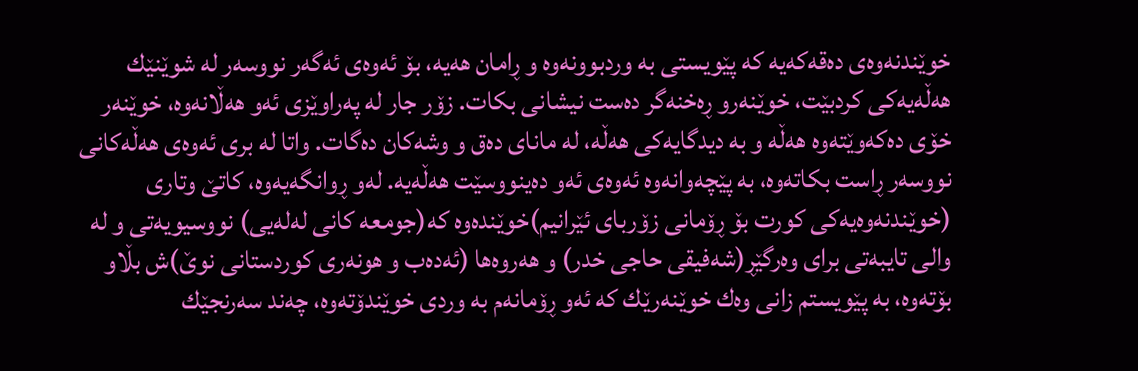خوێندنه‌وه‌ی ده‌قه‌كه‌یه‌ كه‌ پێویستی به‌ وردبوونه‌وه‌ و ڕامان هه‌یه‌، بۆ ئه‌وه‌ی ئه‌گه‌ر نووسه‌ر له‌ شوێنێك هه‌ڵه‌یه‌كی كردبێت، خوێنه‌رو ڕه‌خنه‌گر ده‌ست نیشانی بكات. زۆر جار له‌ په‌راوێزی ئه‌و هه‌ڵانه‌وه‌، خوێنه‌ر خۆی ده‌كه‌وێته‌وه‌ هه‌ڵه‌ و به‌ دیدگایه‌كی هه‌ڵه‌، له‌ مانای ده‌ق و وشه‌كان ده‌گات. واتا له‌ بری ئه‌وه‌ی هه‌ڵه‌كانی نووسه‌ر ڕاست بكاته‌وه‌، به‌ پێچه‌وانه‌وه‌ ئه‌وه‌ی ئه‌و ده‌ینووسێت هه‌ڵه‌یه‌. له‌و ڕوانگه‌یه‌وه‌، كاتێ وتاری (خوێندنه‌وه‌یه‌كی كورت بۆ ڕۆمانی زۆربای ئێرانیم)خوێنده‌وه‌ كه‌(جومعه‌ كانی له‌له‌یی) نووسیویه‌تی و له‌ والی تایبه‌تی برای وه‌رگێڕ(شه‌فیقی حاجی خدر) و هه‌روه‌ها (ئه‌ده‌ب و هونه‌ری كوردستانی نوێ)ش بڵاو بۆته‌وه‌، به‌ پێویستم زانی وه‌ك خوێنه‌رێك كه‌ ئه‌و ڕۆمانه‌م به‌ وردی خوێندۆته‌وه‌، چه‌ند سه‌رنجێك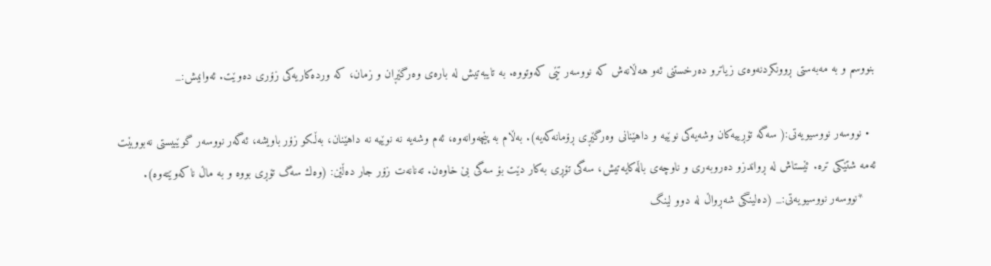بنووسم و به‌ مه‌به‌ستی ڕوونكردنه‌وه‌ی زیاترو ده‌رخستنی ئه‌و هه‌ڵانه‌ش كه‌ نووسه‌ر تێی كه‌وتووه‌. به‌ تایبه‌تیش له‌ باره‌ی وه‌رگێڕان و زمان، كه‌ ورده‌كاریه‌كی زۆری ده‌وێت. ئه‌وانیش:_

  • نووسه‌ر نووسیویه‌تی:( سه‌گه‌ تۆڕییه‌كان وشه‌یه‌كی نوێیه‌ و داهێنانی وه‌رگێڕی ڕۆمانه‌كه‌یه‌). به‌ڵام به‌ پێچه‌وانه‌وه‌، ئه‌م وشه‌یه‌ نه‌ نوێیه‌ نه‌ داهێنان، به‌ڵكو زۆر باویشه‌، ئه‌گه‌ر نووسه‌ر گوێبیستی نه‌بووبێت ئه‌مه‌ شتێكی تره‌. ئێستاش له‌ ڕواندزو ده‌روبه‌ری و ناوچه‌ی باڵه‌كایه‌تیش، سه‌گی تۆڕی به‌كار دێت بۆ سه‌گی بێ خاوه‌ن. ته‌نانه‌ت زۆر جار ده‌ڵێن: (وه‌ك سه‌گ تۆڕی بووه‌ و به‌ ماڵ ناكه‌وێته‌وه‌).
    *نووسه‌ر نووسیویه‌تی:_ (ده‌لینگی شه‌ڕواڵ له‌ دوو لینگ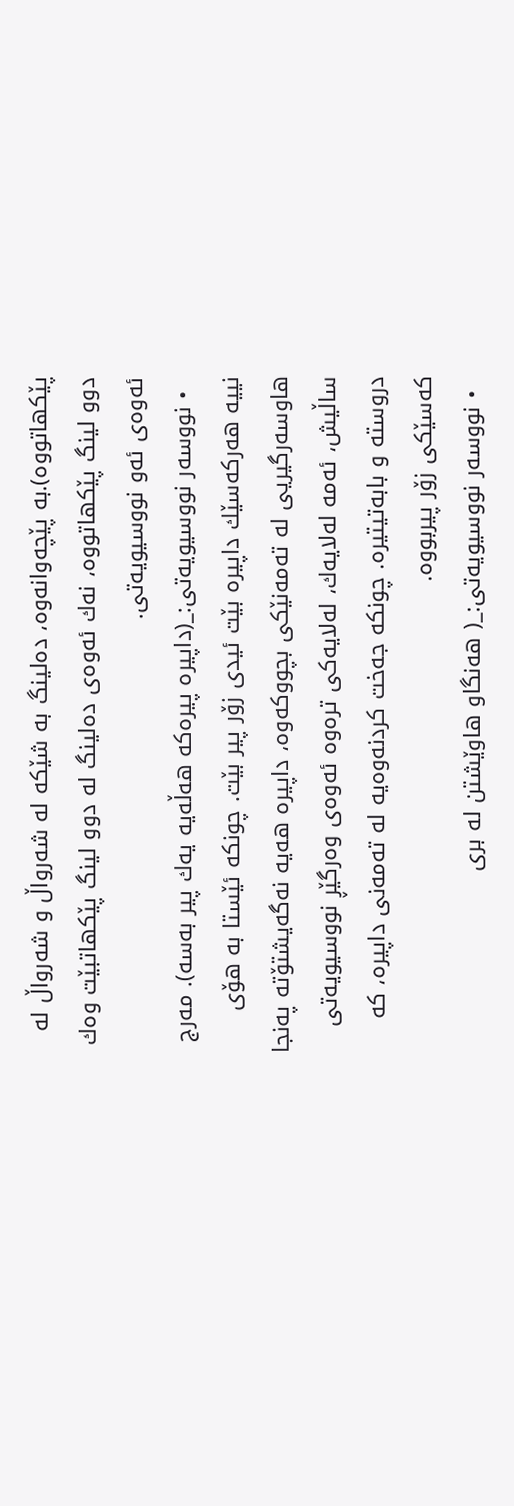پێكهاتووه‌).به‌ پێچه‌وانه‌وه‌، ده‌لینگ به‌ شێكه‌ له‌ شه‌رواڵ و شه‌رواڵ له‌ دوو لینگ پێكهاتووه‌، نه‌ك ئه‌وه‌ی ده‌لینگ له‌ دوو لینگ پێكهاتبێت وه‌ك ئه‌وه‌ی ئه‌و نووسیویه‌تی.
  • نووسه‌ر نووسیویه‌تی:_(داپیره‌ پیره‌كه‌ هه‌ڵه‌یه‌ یه‌ك پیر به‌سه‌). مه‌رج نییه‌ هه‌ركه‌سێك داپیره‌ بێت ئیدی زۆر پیر بێت. چونكه‌ ئێستا به‌ هۆی هاوسه‌رگیریی له‌ ته‌مه‌نێكی بچووكه‌وه‌، داپیره‌ هه‌یه‌ نه‌گه‌یشتۆته‌ په‌نجا ساڵیش، ئه‌مه‌ له‌لایه‌ك، له‌لایه‌كی تره‌وه‌ ئه‌وه‌ی وه‌رگێڕ نووسیویه‌تی دروسته‌ و بابه‌تیتیره‌. چونكه‌ جه‌خت كردنه‌وه‌یه‌ له‌ ته‌مه‌نی داپیره‌، كه‌ كه‌سێكی زۆر پیربووه‌.
  • نووسه‌ر نووسیویه‌تی:_( هه‌نگاو هاوێشتن له‌ بری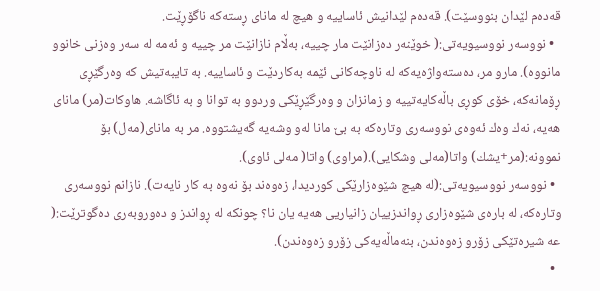قه‌ده‌م لێدان بنووسێت). قه‌ده‌م لێدانیش ئاساییه‌ و هیچ له‌ مانای ڕسته‌كه‌ ناگۆڕێت.
  • نووسه‌ر نووسیویه‌تی:( خوێنه‌ر ده‌زانێت مار چییه‌، به‌ڵام نازانێت مر چییه‌ و ئه‌مه‌ له‌ سه‌ر وه‌زنی خانوو مانووه‌). مارو مر، ده‌سته‌واژه‌یه‌كه‌ له‌ ناوچه‌كانی ئێمه‌ به‌كاردێت و ئاساییه‌. به‌ تایبه‌تیش كه‌ وه‌رگێڕی ڕۆمانه‌كه‌، خۆی كوڕی باڵه‌كایه‌تییه‌ و زمانزان و وه‌رگێڕێكی وردوو به‌ توانا و به‌ ئاگاشه‌. هاوكات(مر) مانای هه‌یه‌، نه‌ك وه‌ك ئه‌وه‌ی نووسه‌ری وتاره‌كه‌ به‌ بێ مانا له‌و وشه‌یه‌ گه‌یشتووه‌. مر به‌ مانای(مه‌ل) بۆ نموونه‌:(مر+یشك) واتا(مه‌لی وشكایی).(مراوی) واتا( مه‌لی ئاوی).
  • نووسه‌ر نووسیویه‌تی:(له‌ هیچ شێوه‌زارێكی كوردیدا، زه‌وه‌ند بۆ نه‌وه‌ به‌ كار نایه‌ت). نازانم نووسه‌ری وتاره‌كه‌، له‌ باره‌ی شێوه‌زاری ڕواندزییان زانیاریی هه‌یه‌ یان نا؟ چونكه‌ له‌ ڕواندز و ده‌وروبه‌ری ده‌گوترێت:( عه‌ شیره‌تێكی زۆرو زه‌وه‌ندن، بنه‌ماڵه‌یه‌كی زۆرو زه‌وه‌ندن).
  •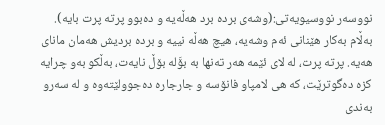نووسه‌ر نووسیویه‌تی:(وشه‌ی برده‌ برد هه‌ڵه‌یه‌ و ده‌بوو پرته‌ پرت بایه‌). به‌ڵام به‌كار هێنانی ئه‌م وشه‌یه‌، هیچ هه‌ڵه‌ نییه‌ و برده‌ بردیش هه‌مان مانای هه‌یه‌. پرته‌ پرت، له‌ لای ئێمه‌ هه‌ر ته‌نها به‌ بۆَله‌ بۆڵ نایه‌ت، به‌ڵكو به‌و چرایه‌ كزه‌ ده‌گوترێت، كه‌ هی لامپاو فانۆسه‌ و جارجاره‌ ده‌جوولێته‌وه‌ و له‌ سه‌رو به‌ندی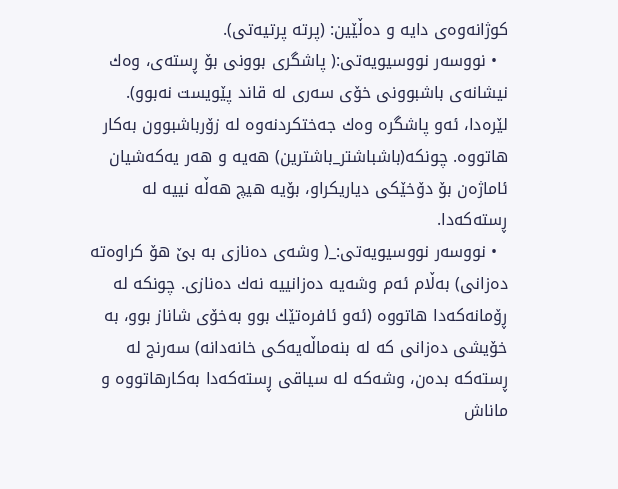كوژانه‌وه‌ی دایه‌ و ده‌ڵێین: (پرته‌ پرتیه‌تی).
  • نووسه‌ر نووسیویه‌تی:( پاشگری بوونی بۆ ڕسته‌ی، وه‌ك نیشانه‌ی باشبوونی خۆی سه‌ری له‌ قاند پێویست نه‌بوو). لێره‌دا، ئه‌و پاشگره‌ وه‌ك جه‌ختكردنه‌وه‌ له‌ زۆرباشبوون به‌كار هاتووه‌. چونكه‌(باشباشتر_باشترین) هه‌یه‌ و هه‌ر یه‌كه‌شیان ئاماژه‌ن بۆ دۆخێكی دیاریكراو، بۆیه‌ هیچ هه‌ڵه‌ نییه‌ له‌ ڕسته‌كه‌دا.
  • نووسه‌ر نووسیویه‌تی:_( وشه‌ی ده‌نازی به‌ بێ هۆ كراوه‌ته‌ ده‌زانی) به‌ڵام ئه‌م وشه‌یه‌ ده‌زانییه‌ نه‌ك ده‌نازی. چونكه‌ له‌ ڕۆمانه‌كه‌دا هاتووه‌ (ئه‌و ئافره‌تێك بوو به‌خۆی شاناز بوو، به‌ خۆیشی ده‌زانی كه‌ له‌ بنه‌ماڵه‌یه‌كی خانه‌دانه‌) سه‌رنج له‌ ڕسته‌كه‌ بده‌ن، وشه‌كه‌ له‌ سیاقی ڕسته‌كه‌دا به‌كارهاتووه‌ و ماناش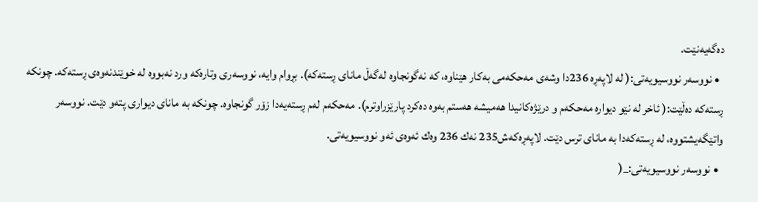ده‌گه‌یه‌نێت.
  • نووسه‌ر نووسیویه‌تی:( له‌ لاپه‌ڕه‌ 236دا وشه‌ی مه‌حكه‌می به‌كار هێناوه‌، كه‌ نه‌گونجاوه‌ له‌گه‌ڵ مانای ڕسته‌كه‌). بڕوام وایه‌، نووسه‌ری وتاره‌كه‌ ورد نه‌بووه‌ له‌ خوێندنه‌وه‌ی ڕسته‌كه‌. چونكه‌ ڕسته‌كه‌ ده‌ڵێت:( ئاخر له‌ نێو دیواره‌ مه‌حكه‌م و درێژه‌كانیدا هه‌میشه‌ هه‌ستم به‌وه‌ ده‌كرد پارێزراوترم). مه‌حكه‌م له‌م ڕسته‌یه‌دا زۆر گونجاوه‌. چونكه‌ به‌ مانای دیواری پته‌و دێت. نووسه‌ر واتێگه‌یشتووه‌، له‌ ڕسته‌كه‌دا به‌ مانای ترس دێت. لاپه‌ڕه‌كه‌ش235 نه‌ك 236 وه‌ك ئه‌وه‌ی ئه‌و نووسیویه‌تی.
  • نووسه‌ر نووسیویه‌تی:_(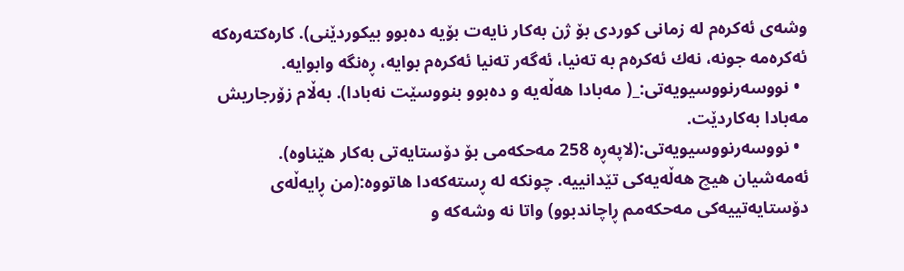وشه‌ی ئه‌كره‌م له‌ زمانی كوردی بۆ ژن به‌كار نایه‌ت بۆیه‌ ده‌بوو بیكوردێنی). كاره‌كته‌ره‌كه‌ ئه‌كره‌مه‌ جونه‌، نه‌ك ئه‌كره‌م به‌ ته‌نیا، ئه‌گه‌ر ته‌نیا ئه‌كره‌م بوایه‌، ڕه‌نگه‌ وابوایه‌.
  • نووسه‌رنووسیویه‌تی:_( مه‌بادا هه‌ڵه‌یه‌ و ده‌بوو بنووسێت نه‌بادا). به‌ڵام زۆرجاریش مه‌بادا به‌كاردێت.
  • نووسه‌رنووسیویه‌تی:(لاپه‌ڕه‌ 258 مه‌حكه‌می بۆ دۆستایه‌تی به‌كار هێناوه‌). ئه‌مه‌شیان هیچ هه‌ڵه‌یه‌كی تێدانییه‌. چونكه‌ له‌ ڕسته‌كه‌دا هاتووه‌:(من ڕایه‌ڵه‌ی دۆستایه‌تییه‌كی مه‌حكه‌مم ڕاچاندبوو) واتا نه‌ وشه‌كه‌ و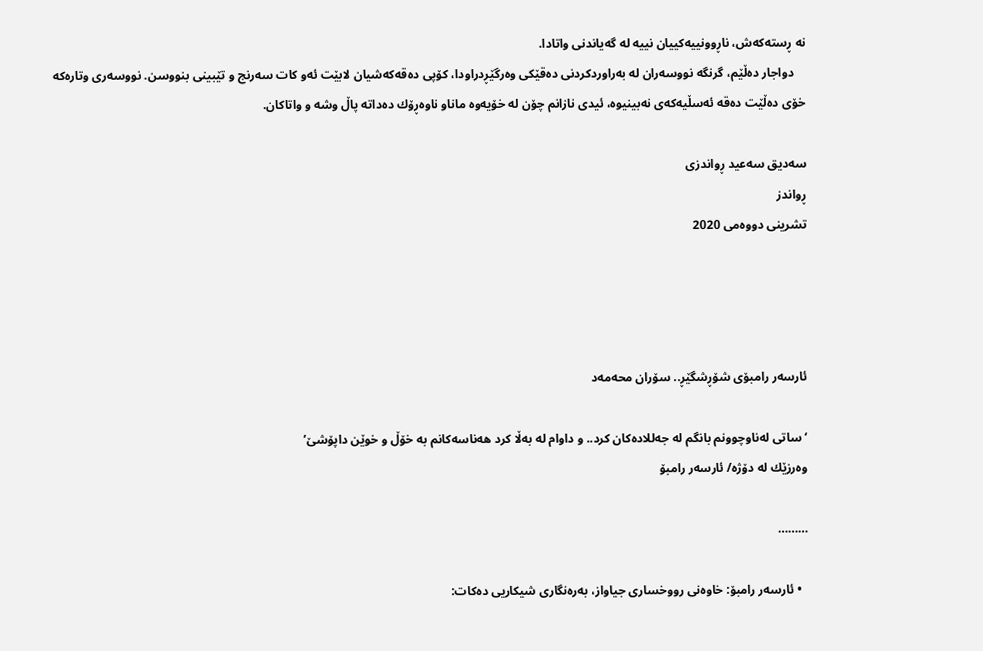نه‌ ڕسته‌كه‌ش، ناڕوونییه‌كییان نییه‌ له‌ گه‌یاندنی واتادا.
    دواجار ده‌ڵێم، گرنگه‌ نووسه‌ران له‌ به‌راوردكردنی ده‌قێكی وه‌رگێڕدراودا، كۆپی ده‌قه‌كه‌شیان لابێت ئه‌و كات سه‌رنج و تێبینی بنووسن. نووسه‌ری وتاره‌كه‌ خۆی ده‌ڵێت ده‌قه‌ ئه‌سڵیه‌كه‌ی نه‌بینیوه‌، ئیدی نازانم چۆن له‌ خۆیه‌وه‌ ماناو ناوه‌ڕۆك ده‌داته‌ پاڵ وشه‌ و واتاكان.

سه‌دیق سه‌عید ڕواندزی
ڕواندز
تشرینی دووه‌می 2020




ئارسەر رامبۆی شۆڕشگێڕ.. سۆران محەمەد

‘ ساتی لەناوچوونم بانگم لە جەللادەکان کرد.. و داوام لە بەڵا کرد هەناسەکانم بە خۆڵ و خوێن داپۆشێ’
وەرزێك لە دۆژە/ ئارسەر رامبۆ

………

  • ئارسەر رامبۆ: خاوەنی رووخساری جیاواز، بەرەنگاری شیکاریی دەکات: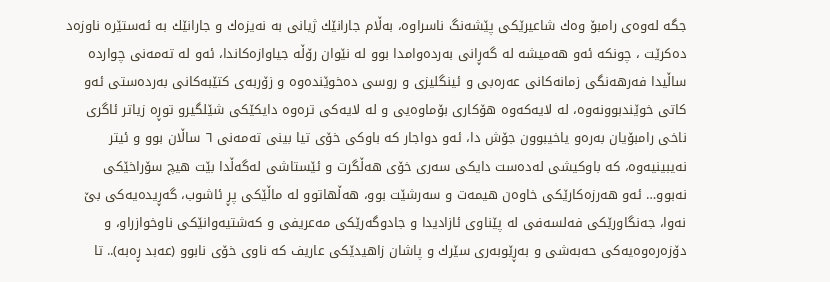جگە لەوەی رامبۆ وەك شاعیرێکی پێشەنگ ناسراوە، بەڵام جارانێك ژیانی بە نەیزەك و جارانێك بە ئەستێرە ناوزەد دەکرێت ، چونکە ئەو هەمیشە لە گەڕانی بەردەوامدا بوو لە نێوان رۆڵە جیاوازەکاندا، ئەو لە تەمەنی چواردە ساڵیدا فەرهەنگی زمانەکانی عەرەبی و ئینگلیزی و روسی دەخوێندەوە و زۆربەی کتێبەکانی بەردەستی ئەو کاتی خوێندبوونەوە، لە لایەکەوە هۆکاری بۆماوەیی و لە لایەکی ترەوە دایکێکی شێلگیرو توڕە زیاتر ئاگری ناخی رامبۆیان بەرەو یاخیبوون جۆش دا، ئەو دواجار کە باوکی خۆی تیا بینی تەمەنی ٦ ساڵان بوو و ئیتر نەیبینیەوە، کە باوکیشی لەدەست دایکی سەری خۆی هەڵگرت و ئێستاشی لەگەڵدا بێت هیچ سۆراخێکی نەبوو… ئەو هەرزەکارێکی خاوەن هیمەت و سەرشێت بوو، هەڵهاتوو لە ماڵێکی پڕ ئاشوب، گەڕیدەیەکی بێ نەوا، جەنگاورێکی فەلسەفی لە پێناوی ئازادیدا و جادوگەرێکی مەعریفی و کەشتیەوانێکی ناوخوازراو، و دۆزەرەوەیەکی حەبەشی و بەڕێوبەری سێرك و پاشان زاهیدێکی عاریف کە ناوی خۆی نابوو (عەبد ڕەبە).. تا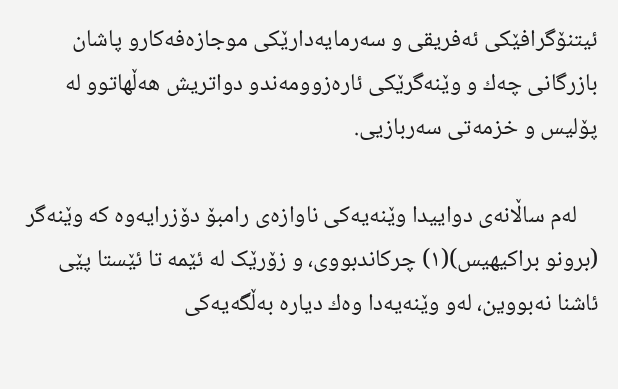ئیتنۆگرافێکی ئەفریقی و سەرمایەدارێکی موجازەفەکارو پاشان بازرگانی چەك و وێنەگرێکی ئارەزوومەندو دواتریش هەڵهاتوو لە پۆلیس و خزمەتی سەربازیی.

    لەم ساڵانەی دواییدا وێنەیەکی ناوازەی رامبۆ دۆزرایەوە کە وێنەگر (برونو براكيهيس)(١) چرکاندبووی، و زۆرێک لە ئێمە تا ئێستا پێی ئاشنا نەبووین، لەو وێنەیەدا وەك دیارە بەڵگەیەکی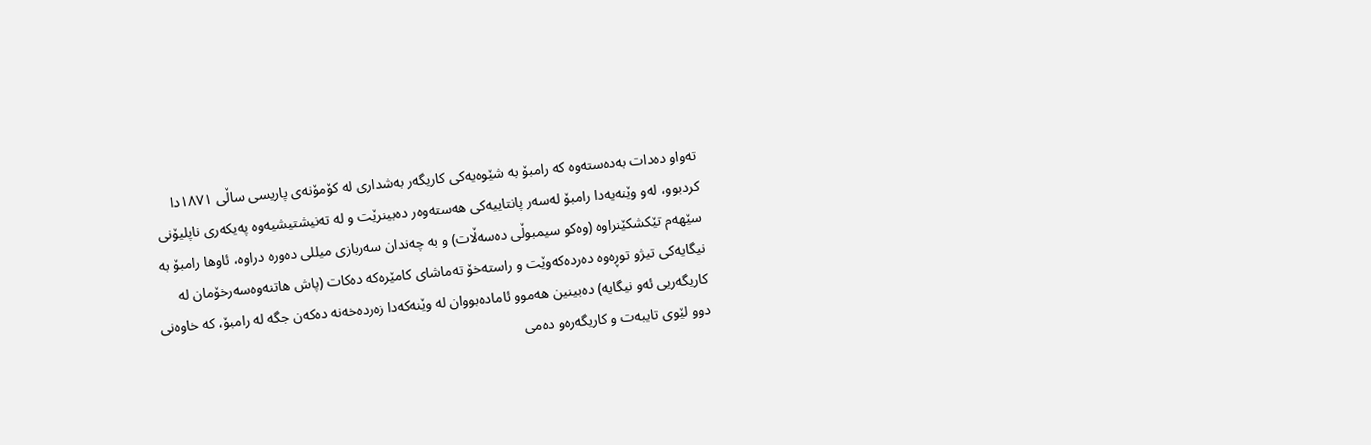تەواو دەدات بەدەستەوە کە رامبۆ بە شێوەیەکی کاریگەر بەشداری لە کۆمۆنەی پاریسی ساڵی ١٨٧١دا کردبوو، لەو وێنەیەدا رامبۆ لەسەر پانتاییەکی هەستەوەر دەبینرێت و لە تەنیشتیشیەوە پەیکەری ناپلیۆنی سێهەم تێکشكێنراوە (وەکو سیمبوڵی دەسەڵات) و بە چەندان سەربازی میللی دەورە دراوە، ئاوها رامبۆ بە نیگایەکی تیژو توڕەوە دەردەکەوێت و راستەخۆ تەماشای کامێرەکە دەکات (پاش هاتنەوەسەرخۆمان لە کاریگەریی ئەو نیگایە) دەبینین هەموو ئامادەبووان لە وێنەکەدا زەردەخەنە دەکەن جگە لە رامبۆ، کە خاوەنی دوو لێوی تایبەت و کاریگەرەو دەمی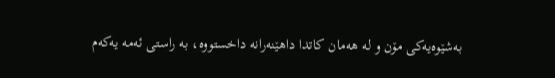بەشێوەیەکی مۆن و لە هەمان کاتدا داهێنەرانە داخستووە، بە راستی ئەمە یەکەم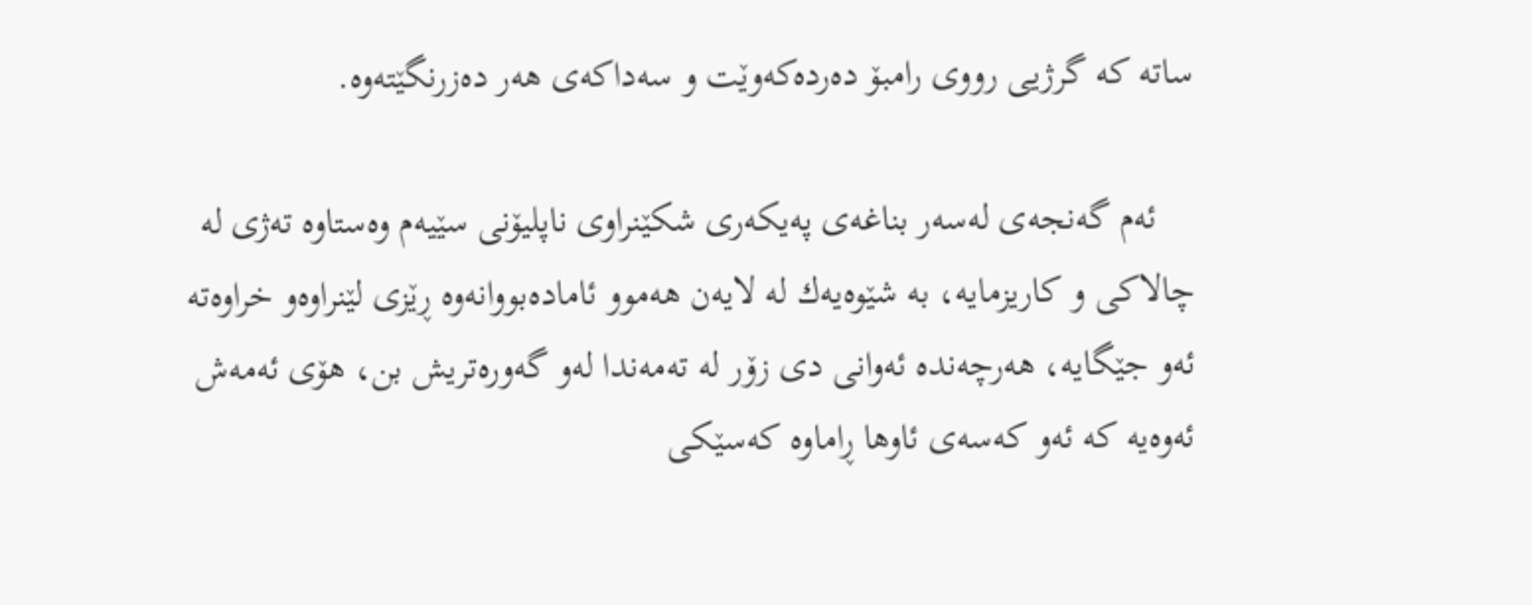ساتە کە گرژیی رووی رامبۆ دەردەکەوێت و سەداکەی هەر دەزرنگێتەوە.

    ئەم گەنجەی لەسەر بناغەی پەیکەری شکێنراوی ناپلیۆنی سێیەم وەستاوە تەژی لە چالاکی و کاریزمایە، بە شێوەیەك لە لایەن هەموو ئامادەبووانەوە ڕێزی لێنراوەو خراوەتە ئەو جێگایە، هەرچەندە ئەوانی دی زۆر لە تەمەندا لەو گەورەتریش بن، هۆی ئەمەش ئەوەیە کە ئەو کەسەی ئاوها ڕاماوە کەسێکی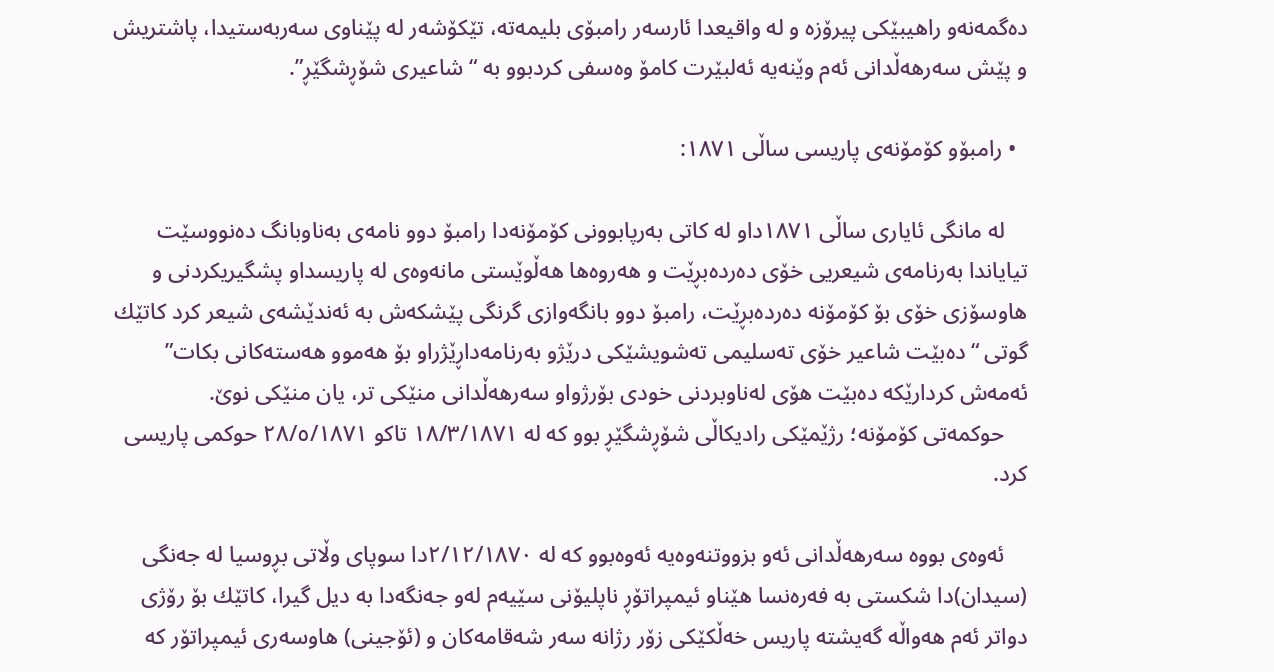دەگمەنەو راهیبێکی پیرۆزە و لە واقیعدا ئارسەر رامبۆی بلیمەتە، تێکۆشەر لە پێناوی سەربەستیدا، پاشتریش و پێش سەرهەڵدانی ئەم وێنەیە ئەلبێرت کامۆ وەسفی کردبوو بە “شاعیری شۆڕشگێڕ”.

  • رامبۆو کۆمۆنەی پاریسی ساڵی ١٨٧١:

    لە مانگی ئایاری ساڵی ١٨٧١داو لە کاتی بەرپابوونی کۆمۆنەدا رامبۆ دوو نامەی بەناوبانگ دەنووسێت تیایاندا بەرنامەی شیعریی خۆی دەردەبڕێت و هەروەها هەڵوێستی مانەوەی لە پاریسداو پشگیریکردنی و هاوسۆزی خۆی بۆ کۆمۆنە دەردەبڕێت، رامبۆ دوو بانگەوازی گرنگی پێشکەش بە ئەندێشەی شیعر کرد کاتێك گوتی “دەبێت شاعیر خۆی تەسلیمی تەشویشێکی درێژو بەرنامەداڕێژراو بۆ هەموو هەستەکانی بکات” ئەمەش کردارێکە دەبێت هۆی لەناوبردنی خودی بۆرژواو سەرهەڵدانی منێکی تر، یان منێکی نوێ.
    حوکمەتی کۆمۆنە؛ رژێمێکی رادیکاڵی شۆڕشگێڕ بوو کە لە ١٨/٣/١٨٧١ تاکو ٢٨/٥/١٨٧١ حوکمی پاریسی کرد.

    ئەوەی بووە سەرهەڵدانی ئەو بزووتنەوەیە ئەوەبوو کە لە ٢/١٢/١٨٧٠دا سوپای وڵاتی بڕوسیا لە جەنگی (سیدان)دا شکستی بە فەرەنسا هێناو ئیمپراتۆڕ ناپلیۆنی سێیەم لەو جەنگەدا بە دیل گیرا، کاتێك بۆ رۆژی دواتر ئەم هەواڵە گەیشتە پاریس خەڵکێکی زۆر رژانە سەر شەقامەکان و (ئۆجینی) هاوسەری ئیمپراتۆر کە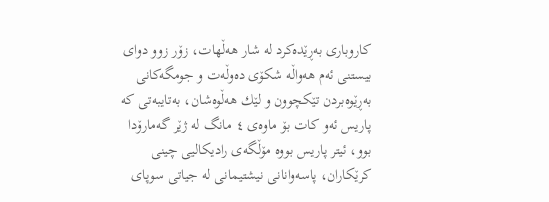کاروباری بەڕێدەکرد لە شار هەڵهات، زۆر زوو دوای بیستنی ئەم هەواڵە شکۆی دەوڵەت و جومگەکانی بەڕێوەبردن تێكچوون و لێك هەڵوەشان، بەتایبەتی کە پاریس ئەو کات بۆ ماوەی ٤ مانگ لە ژێر گەمارۆدا بوو، ئیتر پاریس بووە مۆڵگەی رادیکالیی چینی کرێکاران، پاسەوانانی نیشتیمانی لە جیاتی سوپای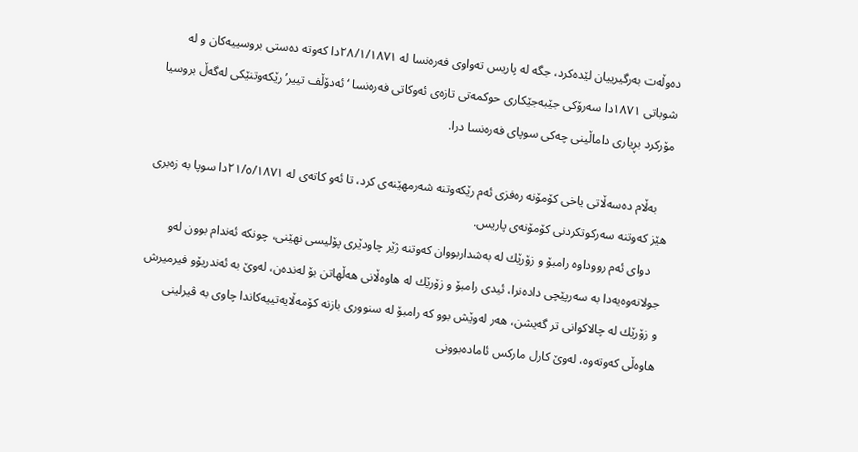دەوڵەت بەرگیرییان لێدەکرد، جگە لە پاریس تەواوی فەرەنسا لە ٢٨/١/١٨٧١دا کەوتە دەستی بروسییەکان و لە شوباتی ١٨٧١دا سەرۆکی جێبەجێکاری حوکمەتی تازەی ئەوکاتی فەرەنسا ‘ئەدۆڵف تییر’ رێکەوتنێکی لەگەڵ بروسیا مۆرکرد بڕیاری داماڵینی چەکی سوپای فەرەنسا درا.

    بەڵام دەسەڵاتی یاخی کۆمۆنە رەفزی ئەم رێکەوتنە شەرمهێنەی کرد، تا ئەو کاتەی لە ٢١/٥/١٨٧١دا سوپا بە زەبری هێز کەوتنە سەرکوتکردنی کۆمۆنەی پاریس.
    دوای ئەم رووداوە رامبۆ و زۆرێك لە بەشداربووان کەوتنە ژێر چاودێری پۆلیسی نهێنی، چونکە ئەندام بوون لەو جولانەوەیەدا بە سەرپێچی دادەنرا، ئیدی رامبۆ و زۆرێك لە هاوەڵانی هەڵهاتن بۆ لەندەن، لەوێ بە ئەندریۆو فیرمیرش و زۆرێك لە چالاکوانی تر گەیشن، هەر لەوێش بوو کە رامبۆ لە سنووری بازنە کۆمەڵایەتییەکاندا چاوی بە ڤیرلینی هاوەڵی کەوتەوە، لەوێ کارل مارکس ئامادەبوونی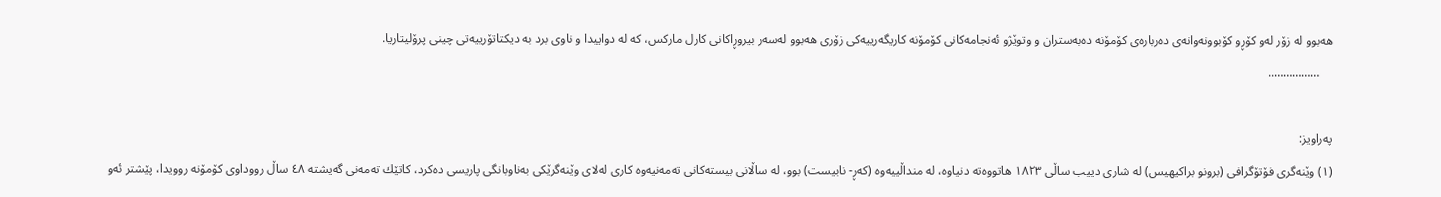هەبوو لە زۆر لەو کۆڕو کۆبوونەوانەی دەربارەی کۆمۆنە دەبەستران و وتوێژو ئەنجامەکانی کۆمۆنە کاریگەرییەکی زۆری هەبوو لەسەر بیروڕاکانی کارل مارکس، کە لە دواییدا و ناوی برد بە دیکتاتۆرییەتی چینی پرۆلیتاریا.
    ……………..

پەراویز:
(١) وێنەگری فۆتۆگرافی (برونو براكيهيس) لە شاری دييب ساڵی ١٨٢٣ هاتووەتە دنیاوە، لە منداڵییەوە (کەڕ- نابیست) بوو، لە ساڵانی بیستەکانی تەمەنیەوە کاری لەلای وێنەگرێکی بەناوبانگی پاریسی دەکرد، کاتێك تەمەنی گەیشتە ٤٨ ساڵ رووداوی کۆمۆنە روویدا، پێشتر ئەو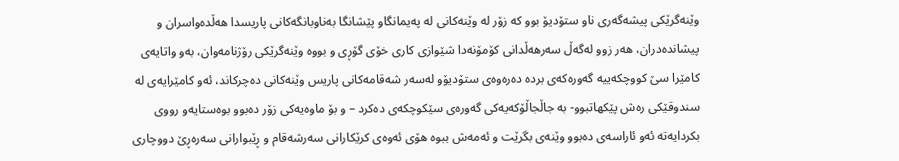وێنەگرێکی پیشەگەری ناو ستۆدیۆ بوو کە زۆر لە وێنەکانی لە پەیمانگاو پێشانگا بەناوبانگەکانی پاریسدا هەڵدەواسران و پیشاندەدران، هەر زوو لەگەڵ سەرهەڵدانی کۆمۆنەدا شێوازی کاری خۆی گۆڕی و بووە وێنەگرێکی رۆژنامەوان، بەو واتایەی کامێرا سێ کووچکەییە گەورەکەی بردە دەرەوەی ستۆدیۆو لەسەر شەقامەکانی پاریس وێنەکانی دەچرکاند، ئەو کامێرایەی لە سندوقێکی رەش پێکهاتبوو- بە جاڵجاڵۆکەیەکی گەورەی سێکوچکەی دەکرد – و بۆ ماوەیەکی زۆر دەبوو بوەستایەو رووی بکردایەتە ئەو ئاراسەی دەبوو وێنەی بگرێت و ئەمەش ببوە هۆی ئەوەی کرێکارانی سەرشەقام و ڕێبوارانی سەرەڕێ دووچاری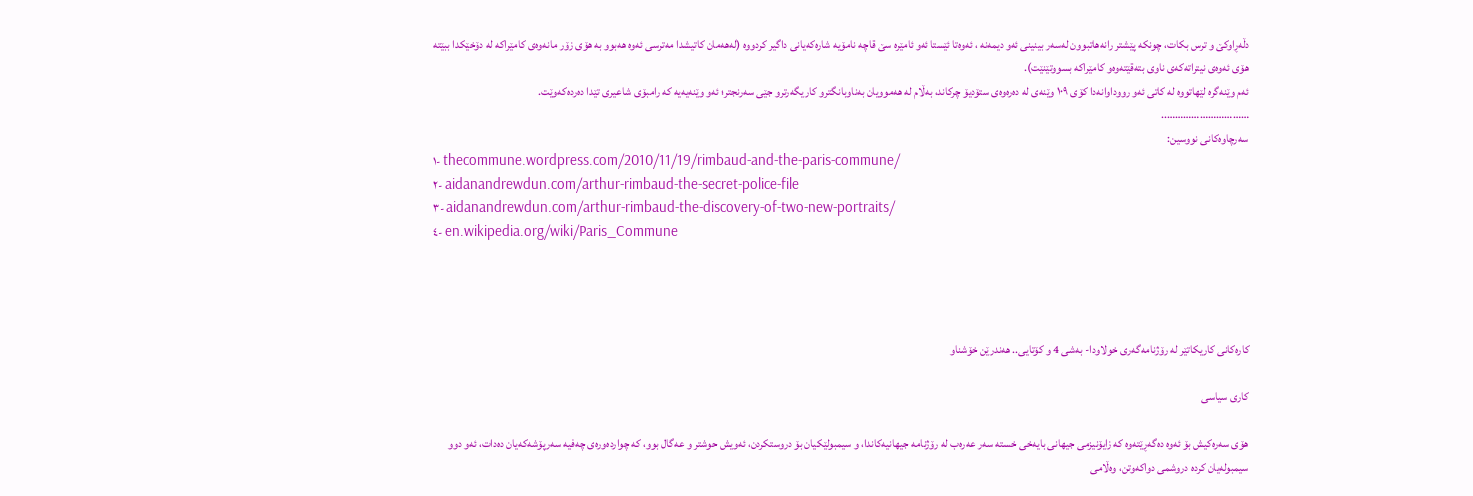دڵەڕاوکێ و ترس بکات، چونکە پێشتر رانەهاتبوون لەسەر بینینی ئەو دیمەنە ، ئەوەتا ئێستا ئەو ئامێرە سێ قاچە نامۆیە شارەکەیانی داگیر کردووە (لەهەمان کاتیشدا مەترسی ئەوە هەبوو بە هۆی زۆر مانەوەی کامێراکە لە دۆخێکدا ببێتە هۆی ئەوەی نیتراتەکەی ناوی بتەقێتەوەو کامێراکە بسووتێنێت).
ئەم وێنەگرە لێهاتووە لە کاتی ئەو رووداوانەدا کۆی ١٠٩ وێنەی لە دەرەوەی ستۆدیۆ چرکاند، بەڵام لە هەموویان بەناوبانگترو کاریگەرترو جێی سەرنجتر؛ ئەو وێنەیەیە کە رامبۆی شاعیری تێدا دەردەکەوێت.
…………………………..
سەرچاوەکانی نووسین:
١- thecommune.wordpress.com/2010/11/19/rimbaud-and-the-paris-commune/
٢- aidanandrewdun.com/arthur-rimbaud-the-secret-police-file
٣- aidanandrewdun.com/arthur-rimbaud-the-discovery-of-two-new-portraits/
٤- en.wikipedia.org/wiki/Paris_Commune




كاره‌كانی كاریكاتێر له‌ رۆژنامه‌گه‌ری خولاودا- به‌شی 4 و كۆتایی.. هه‌ندرێن خۆشناو

كاری سیاسی

هۆی سه‌ره‌كیش بۆ ئه‌وه‌ ده‌گه‌ڕێته‌وه‌ كه‌ زایۆنیزمی جیهانی بایه‌خی خسته‌ سه‌ر عه‌ره‌ب له‌ رۆژنامه‌ جیهانیه‌كاندا، و سیمبولێكیان بۆ دروستكردن، ئه‌ویش حوشتر و عه‌گال بوو، كه‌ چوارده‌وره‌ی چه‌فیه‌ سه‌رپۆشه‌كه‌یان ده‌دات، ئه‌و دوو سیمبوله‌یان كرده‌ دروشمی دواكه‌وتن، وه‌ڵامی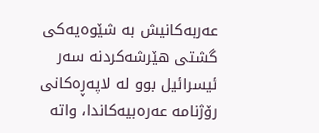عه‌ربه‌كانیش به‌ شێوه‌یه‌كی گشتی هێرشه‌كردنه‌ سه‌ر ئیسرائیل بوو له‌ لاپه‌ڕه‌كانی رۆژنامه‌ عه‌ره‌بیه‌كاندا، واته‌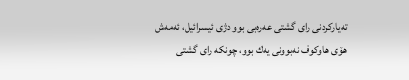ته‌یاركردنی رای گشتی عه‌ره‌بی بوو دژی ئیسرائیل، ئه‌مه‌ش هۆی هاوكوف نه‌بوونی یه‌ك بوو، چونكه‌ رای گشتی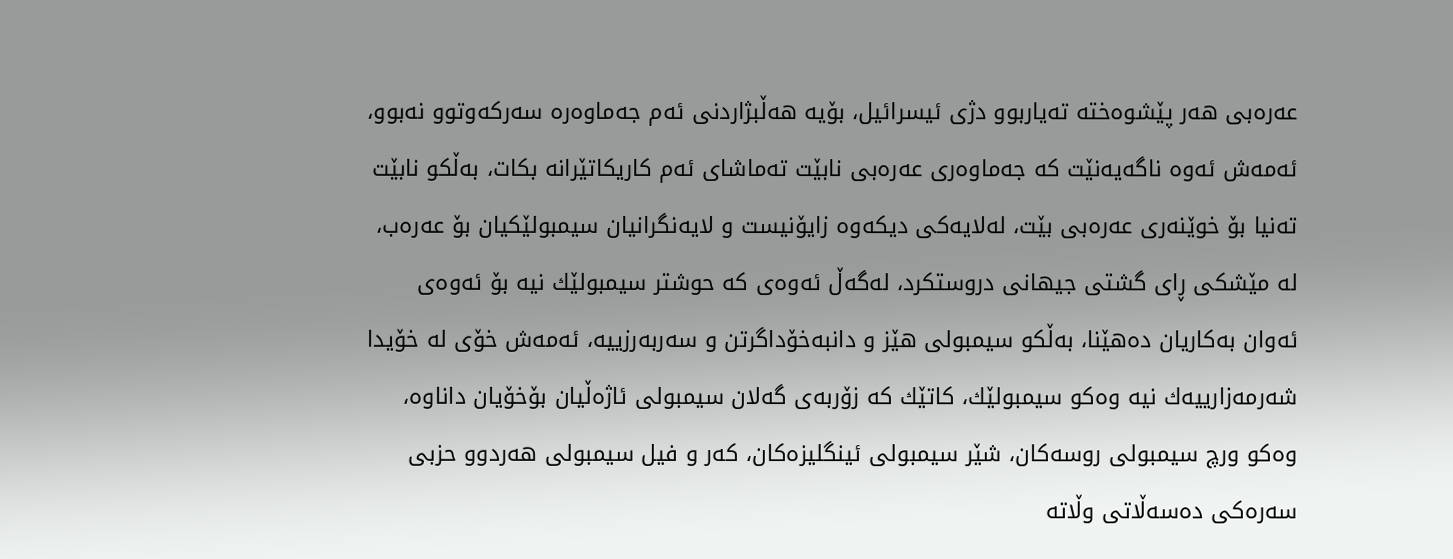عه‌ره‌بی هه‌ر پێشوه‌خته‌ ته‌یاربوو دژی ئیسرائیل، بۆیه‌ هه‌ڵبژاردنی ئه‌م جه‌ماوه‌ره‌ سه‌ركه‌وتوو نه‌بوو، ئه‌مه‌ش ئه‌وه‌ ناگه‌یه‌نێت كه‌ جه‌ماوه‌ری عه‌ره‌بی نابێت ته‌ماشای ئه‌م كاریكاتێرانه‌ بكات، به‌ڵكو نابێت ته‌نیا بۆ خوێنه‌ری عه‌ره‌بی بێت، له‌لایه‌كی دیكه‌وه‌ زایۆنیست و لایه‌نگرانیان سیمبولێكیان بۆ عه‌ره‌ب، له‌ مێشكی ڕای گشتی جیهانی دروستكرد، له‌گه‌ڵ ئه‌وه‌ی كه‌ حوشتر سیمبولێك نیه‌ بۆ ئه‌وه‌ی ئه‌وان به‌كاریان ده‌هێنا، به‌ڵكو سیمبولی هێز و دانبه‌خۆداگرتن و سه‌ربه‌رزییه‌، ئه‌مه‌ش خۆی له‌ خۆیدا شه‌رمه‌زارییه‌ك نیه‌ وه‌كو سیمبولێك، كاتێك كه‌ زۆربه‌ی گه‌لان سیمبولی ئاژه‌ڵیان بۆخۆیان داناوه‌، وه‌كو ورچ سیمبولی روسه‌كان، شێر سیمبولی ئینگلیزه‌كان، كه‌ر و فیل سیمبولی هه‌ردوو حزبی سه‌ره‌كی ده‌سه‌ڵاتی وڵاته‌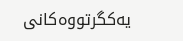یه‌كگرتووه‌كانی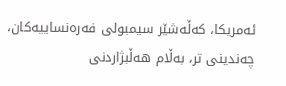ئه‌مریكا، كه‌ڵه‌شێر سیمبولی فه‌ره‌نساییه‌كان، چه‌ندینی تر، به‌ڵام هه‌ڵبژاردنی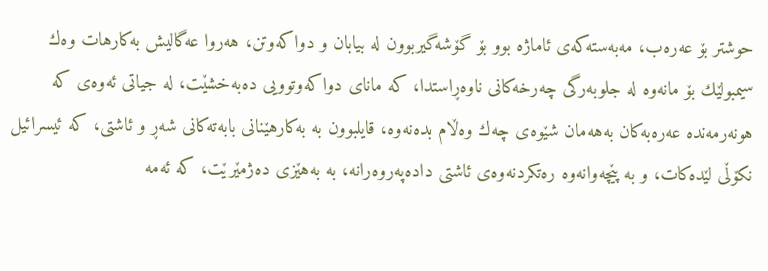حوشتر بۆ عه‌ره‌ب، مه‌به‌سته‌كه‌ی ئاماژه‌ بوو بۆ گۆشه‌گیربوون له‌ بیابان و دواكه‌وتن، هه‌روا عه‌گالیش به‌كارهات وه‌ك سیمبولێك بۆ مانه‌وه‌ له‌ جلوبه‌رگی چه‌رخه‌كانی ناوه‌ڕاستدا، كه ‌مانای دواكه‌وتوویی ده‌به‌خشێت، له‌ جیاتی ئه‌وه‌ی كه‌ هونه‌رمه‌نده‌ عه‌ره‌به‌كان به‌هه‌مان شێوه‌ی چه‌ك وه‌ڵام بده‌نه‌وه‌، قایلبوون به‌ به‌كارهێنانی بابه‌ته‌كانی شه‌ڕ و ئاشتی، كه‌ ئیسرائیل نكۆڵی لێده‌كات، و به‌ پێچه‌وانه‌وه‌ ره‌تكردنه‌وه‌ی ئاشتی داده‌په‌روه‌رانه‌، به‌ به‌‌هێزی ده‌ژمێرێت، كه‌ ئه‌مه‌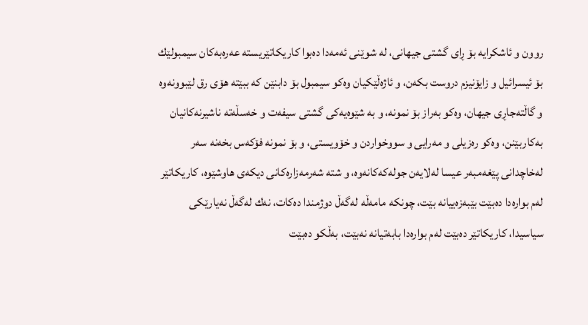روون و ئاشكرایه‌ بۆ ڕای گشتی جیهانی، له‌ شوێنی ئه‌مه‌دا ده‌بوا كاریكاتێریسته‌ عه‌ره‌به‌كان سیمبولێك بۆ ئیسرائیل و زایۆنیزم دروست بكه‌ن، و ئاژه‌ڵێكیان وه‌كو سیمبول بۆ دابنێن كه‌ ببێته‌ هۆی رق لێبوونه‌وه‌ و گاڵته‌جاڕی جیهان، وه‌كو به‌راز بۆ نمونه‌، و به‌ شێوه‌یه‌كی گشتی سیفه‌ت و خه‌سڵه‌ته‌ ناشیرنه‌كانیان به‌كاربێنن، وه‌كو ره‌زیلی و مه‌رایی و سووخواردن و خۆویستی، و بۆ نمونه‌ فۆكه‌س بخه‌نه‌ سه‌ر له‌خاچدانی پێغه‌مبه‌ر عیسا له‌لایه‌ن جوله‌كه‌كانه‌وه‌، و شته‌ شه‌رمه‌زاره‌كانی دیكه‌ی هاوشێوه‌‌، كاریكاتێر له‌م بواره‌دا ده‌بێت بێبه‌زه‌ییانه‌ بێت، چونكه‌ مامه‌ڵه‌ له‌گه‌ڵ دوژمندا ده‌كات، نه‌ك له‌گه‌ڵ نه‌یارێكی سیاسیدا، كاریكاتێر ده‌بێت له‌م بواره‌دا بابه‌تیانه‌ نه‌بێت، به‌ڵكو ده‌بێت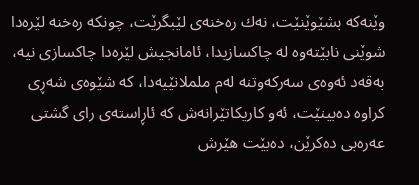وێنه‌كه‌ بشێوێنێت، نه‌ك ره‌خنه‌ی لێبگرێت، چونكه‌ ره‌خنه‌ لێره‌دا شوێنی نابێته‌وه‌ له‌ چاكسازیدا، ئامانجیش لێره‌دا چاكسازی نیه‌، به‌قه‌د ئه‌وه‌ی سه‌ركه‌وتنه‌ له‌م ململانێیه‌دا، كه‌ شێوه‌ی شه‌ڕی كراوه‌ ده‌بینێت، ئه‌و كاریكاتێرانه‌ش كه‌ ئاڕاسته‌ی رای گشتی عه‌ره‌بی ده‌كرێن، ده‌بێت هێرش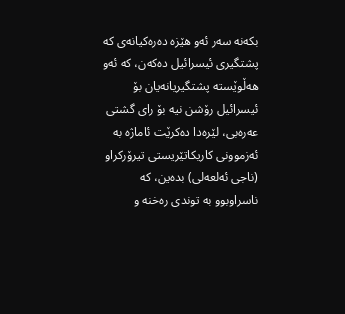بكه‌نه‌ سه‌ر ئه‌و هێزه‌ ده‌ره‌كیانه‌ی كه‌ پشتگیری ئیسرائیل ده‌كه‌ن، كه‌ ئه‌و هه‌ڵوێسته‌ پشتگیریانه‌یان بۆ ئیسرائیل رۆشن نیه‌ بۆ رای گشتی عه‌ره‌بی، لێره‌دا ده‌كرێت ئاماژه‌ به‌ ئه‌زموونی كاریكاتێریستی تیرۆركراو (ناجی ئه‌لعه‌لی) بده‌ین، كه‌ ناسراوبوو به‌ توندی ره‌خنه‌ و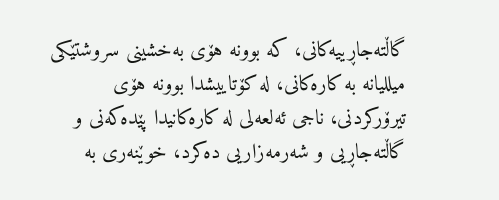گاڵته‌جاڕییه‌كانی، كه‌ بوونه‌ هۆی به‌خشینی سروشتێكی میللیانه‌ به‌ كاره‌كانی، له‌ كۆتاییشدا بوونه‌ هۆی تیرۆركردنی، ناجی ئه‌لعه‌لی له‌ كاره‌كانیدا پێده‌كه‌نی و گاڵته‌جاڕیی و شه‌رمه‌زاریی ده‌كرد، خوێنه‌ری به‌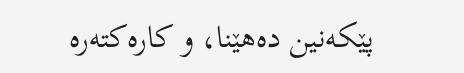پێكه‌نین ده‌هێنا، و كاره‌كته‌ره‌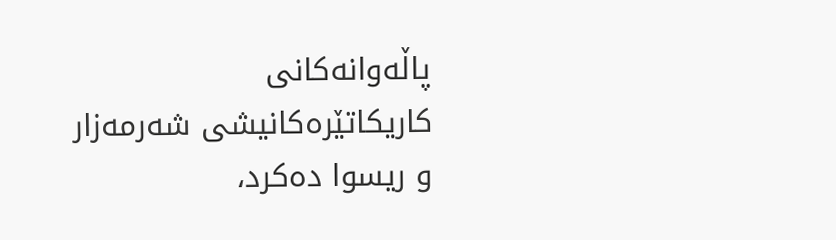پاڵه‌وانه‌كانی كاریكاتێره‌كانیشی شه‌رمه‌زار و ریسوا ده‌كرد،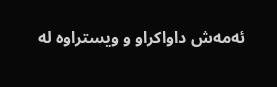ئه‌مه‌ش داواكراو و ویستراوه‌ له‌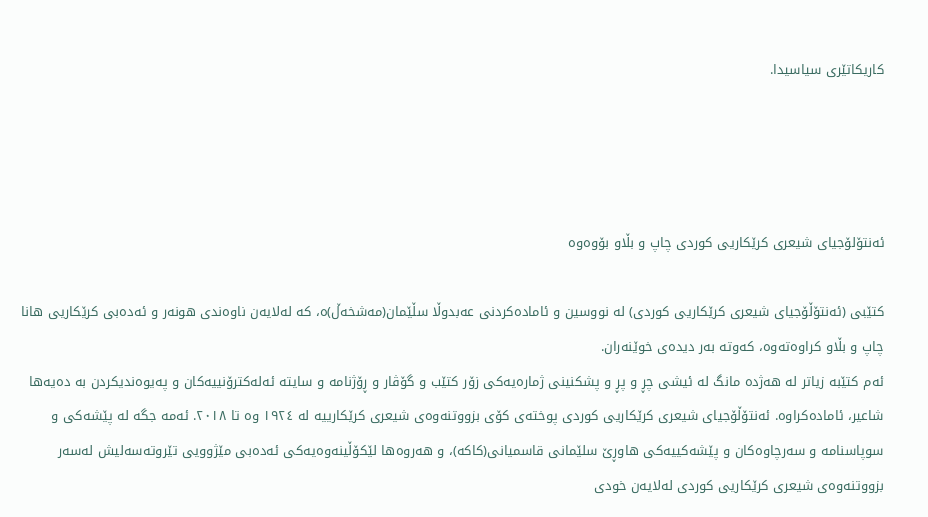كاریكاتێری سیاسیدا.




ئەنتۆلۆجیای شیعری کرێکاریی کوردی چاپ و بڵاو بۆوەوە

کتێبی (ئەنتۆڵۆجیای شیعری کرێکاریی کوردی) لە نووسین و ئامادەکردنی عەبدوڵا سڵێمان(مەشخەڵ)ە، کە لەلایەن ناوەندی هونەر و ئەدەبی کرێکاریی هانا چاپ و بڵاو کراوەتەوە، کەوتە بەر دیدەی خوێنەران.
ئەم کتێبە زیاتر لە هەژدە مانگ لە ئیشی چڕ و پڕ و پشکنینی ژمارەیەکی زۆر کتێب و گۆڤار و ڕۆژنامە و سایتە ئەلەکترۆنییەکان و پەیوەندیکردن بە دەیەها شاعیر، ئامادەکراوە. ئەنتۆڵۆجیای شیعری کرێکاریی کوردی پوختەی کۆی بزووتنەوەی شیعری کرێکارییە لە ١٩٢٤ وە تا ٢٠١٨. ئەمە جگە لە پێشەکی و سوپاسنامە و سەرچاوەکان و پێشەکییەکی هاوڕێ سلێمانی قاسمیانی(کاکە)، و هەروەها لێکۆڵینەوەیەکی ئەدەبی مێژوویی تێروتەسەلیش لەسەر بزووتنەوەی شیعری کرێکاریی کوردی لەلایەن خودی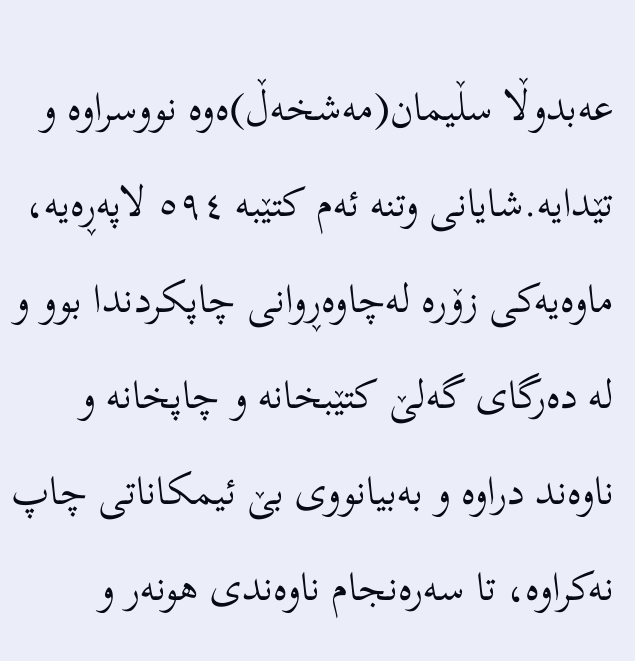عەبدوڵا سڵیمان(مەشخەڵ)ەوە نووسراوە و تێدایە.شایانی وتنە ئەم کتێبە ٥٩٤ لاپەڕەیە، ماوەیەکی زۆرە لەچاوەڕوانی چاپکردندا بوو و لە دەرگای گەلێ کتێبخانە و چاپخانە و ناوەند دراوە و بەبیانووی بێ ئیمکاناتی چاپ نەکراوە، تا سەرەنجام ناوەندی هونەر و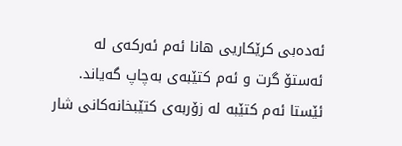ئەدەبی کرێکاریی هانا ئەم ئەرکەی لە ئەستۆ گرت و ئەم کتێبەی بەچاپ گەیاند. ئێستا ئەم کتێبە لە زۆربەی کتێبخانەکانی شار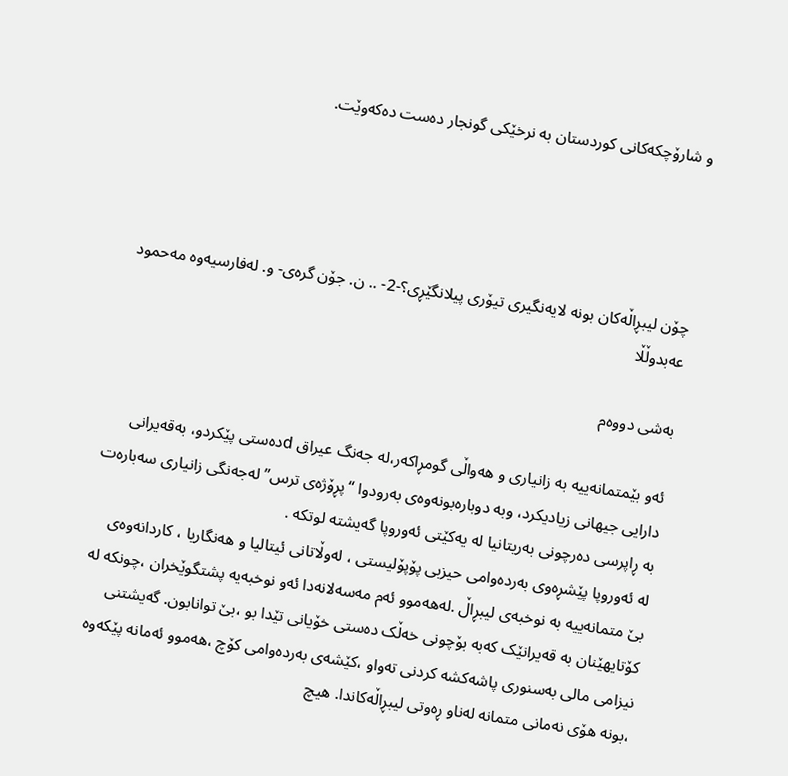و شارۆچکەکانی کوردستان بە نرخێکی گونجار دەست دەکەوێت.




چۆن لیبڕاڵەکان بونە لایەنگیری تیۆری پیلانگێڕی؟-2- .. ن. جۆن گرەی- و. لەفارسیەوە مەحمود عەبدوڵڵا

بەشی دووەم

ئەو بێمتمانەییە بە زانیاری و هەواڵی گومڕاکەر،لە جەنگ عیراق dدەستی پێکردو، بەقەیرانی دارایی جیهانی زیادیکرد، وبە دوبارەبونەوەی بەرودوا “پڕۆژەی ترس”لەجەنگی زانیاری سەبارەت بە ڕاپرسی دەرچونی بەریتانیا لە یەکێتی ئەوروپا گەیشتە لوتکە .
لە ئەوروپا پێشڕەوی بەردەوامی حیزبی پۆپۆلیستی ، لەوڵاتانی ئیتالیا و هەنگاریا ، کاردانەوەی بێ متمانەییە بە نوخبەی لیبڕاڵ .لەهەموو ئەم مەسەلانەدا ئەو نوخبەیە پشتگوێخران ،چونکە لە کۆتایهێنان بە قەیرانێک کەبە بۆچونی خەڵک دەستی خۆیانی تێدا بو ،بێ توانابون. گەیشتنی نیزامی مالی بەسنوری پاشەکشە کردنی تەواو ،کێشەی بەردەوامی کۆچ ،هەموو ئەمانە پێکەوە ،بونە هۆی نەمانی متمانە لەناو ڕەوتی لیبڕاڵەکاندا. هیچ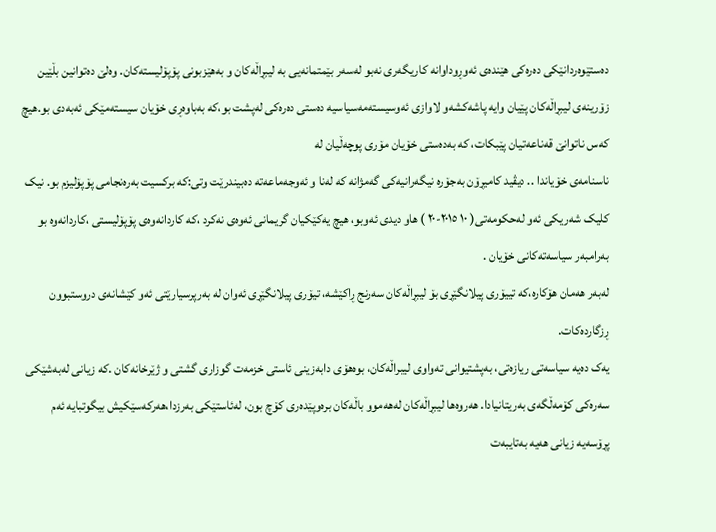دەستێوەردانێکی دەرەکی هێندەی ئەوڕوداوانە کاریگەری نەبو لەسەر بێمتمانەیی بە لیبڕاڵەکان و بەهێزبونی پۆپۆلیستەکان. وەلێ دەتوانین بڵێین زۆرینەی لیبڕاڵەکان پێیان وایە پاشەکشەو لاوازی ئەوسیستەمەسیاسیە دەستی دەرەکی لەپشت بو،کە بەباوەڕی خۆیان سیستەمێکی ئەبەدی بو.هیچ کەس ناتوانێ قەناعەتیان پێبکات، کە بەدەستی خۆیان مۆری پوچەڵیان لە
ناسنامەی خۆیاندا .. دیڤید کامیڕۆن بەجۆرە نیگەرانیەکی گەمژانە کە لەنا و ئەوجەماعەتە دەبیندرێت وتی:کە برکسیت بەرەنجامی پۆپۆلیزم بو. نیک کلیک شەریکی ئەو لەحکومەتی( ۱۰ ۲۰۱٥-۲۰ ) هاو دیدی ئەوبو، هیچ یەکێکیان گریمانی ئەوەی نەکرد ،کە کاردانەوەی پۆپۆلیستی ،کاردانەوە بو بەرامبەر سیاسەتەکانی خۆیان .
لەبەر هەمان هۆکارە،کە تییۆری پیلانگێڕی بۆ لیبڕاڵەکان سەرنج ڕاکێشە، تیۆری پیلانگێڕی ئەوان لە بەرپرسیارێتی ئەو کێشانەی دروستبوون ڕزگاردەکات.
یەک دەیە سیاسەتی ریازەتی، بەپشتیوانی تەواوی لیبراڵەکان، بوەهۆی دابەزینی ئاستی خزمەت گوزاری گشتی و ژێرخانەکان .کە زیانی لەبەشێکی سەرەکی کۆمەڵگەی بەریتانیادا. هەروەها لیبڕاڵەکان لەهەموو باڵەکان برەوپێدەری کۆچ بون، لەئاستێکی بەرزدا،هەرکەسێکیش بیگوتبایە ئەم پڕۆسەیە زیانی هەیە بەتایبەت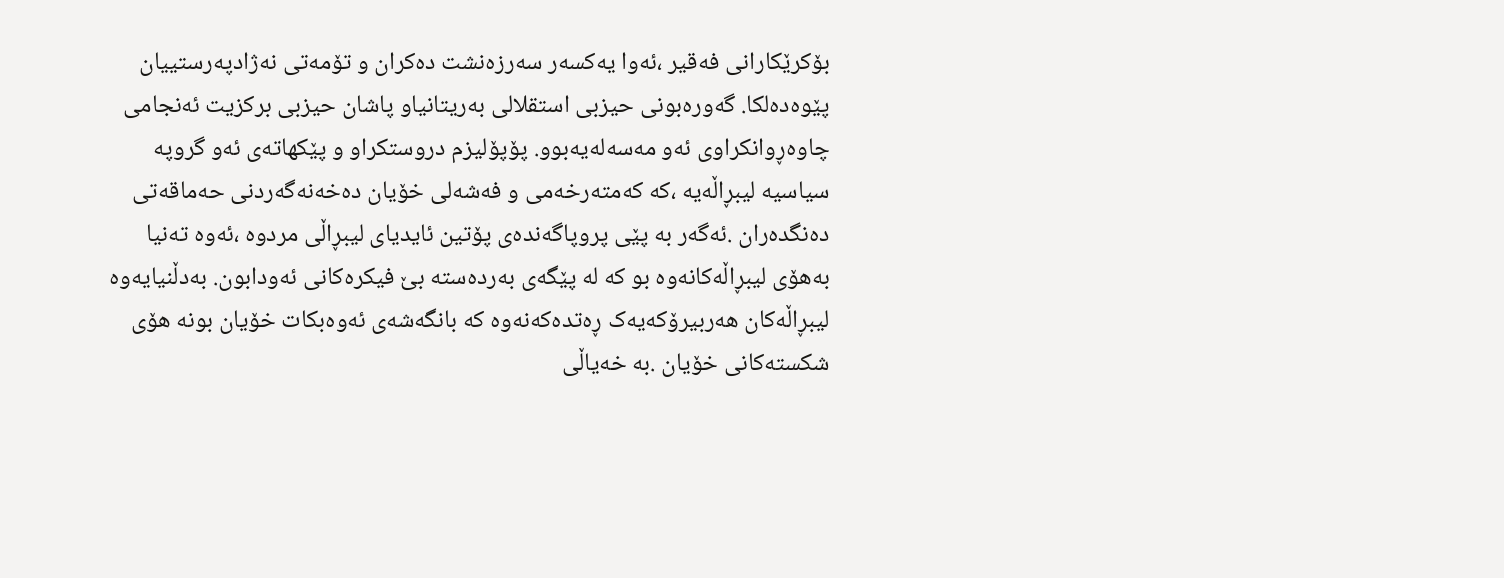بۆکرێکارانی فەقیر ،ئەوا یەکسەر سەرزەنشت دەکران و تۆمەتی نەژادپەرستییان پێوەدەلکا. گەورەبونی حیزبی استقلالی بەریتانیاو پاشان حیزبی برکزیت ئەنجامی چاوەڕوانکراوی ئەو مەسەلەیەبوو. پۆپۆلیزم دروستکراو و پێکهاتەی ئەو گروپە سیاسیە لیبڕاڵەیە ،کە کەمتەرخەمی و فەشەلی خۆیان دەخەنەگەردنی حەماقەتی دەنگدەران .ئەگەر بە پێی پروپاگەندەی پۆتین ئایدیای لیبڕاڵی مردوە ،ئەوە تەنیا بەهۆی لیبڕاڵەکانەوە بو کە لە پێگەی بەردەستە بێ فیکرەکانی ئەودابون. بەدڵنیایەوە لیبڕاڵەکان هەربیرۆکەیەک ڕەتدەکەنەوە کە بانگەشەی ئەوەبکات خۆیان بونە هۆی شکستەکانی خۆیان .بە خەیاڵی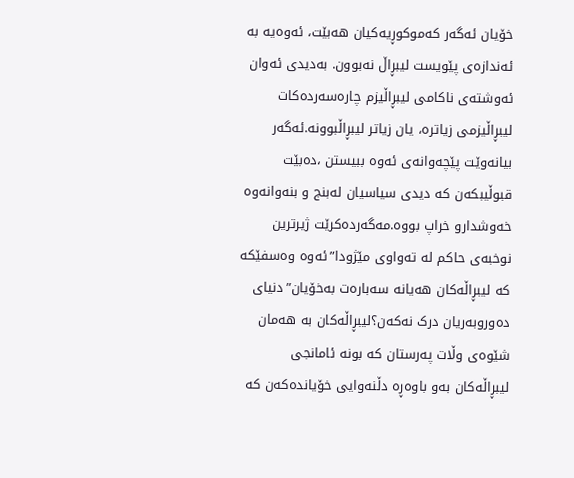خۆیان ئەگەر کەموکوڕیەکیان هەبێت، ئەوەیە بە ئەندازەی پێویست لیبڕاڵ نەبوون. بەدیدی ئەوان ئەوشتەی ناکامی لیبڕاڵیزم چارەسەردەکات لیبڕاڵیزمی زیاترە، یان زیاتر لیبڕاڵبوونە.ئەگەر بیانەوێت پێچەوانەی ئەوە ببیستن ،دەبێت قبوڵیبکەن کە دیدی سیاسیان لەبنج و بنەوانەوە خەوشدارو خراپ بووە.مەگەردەکرێت ژیرترین نوخبەی حاکم لە تەواوی مێژودا”ئەوە وەسفێکە کە لیبڕاڵەکان هەیانە سەبارەت بەخۆیان”دنیای دەوروبەریان درک نەکەن؟لیبڕاڵەکان بە هەمان شێوەی وڵات پەرستان کە بونە ئامانجی لیبڕاڵەکان بەو باوەڕە دڵنەوایی خۆیاندەکەن کە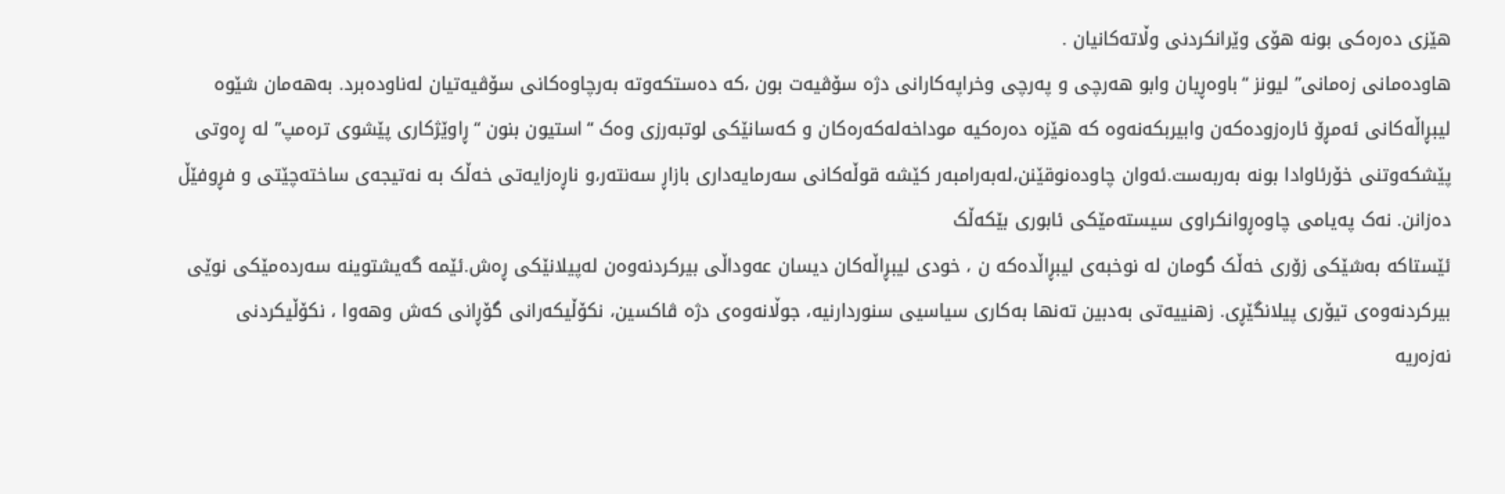هێزی دەرەکی بونە هۆی وێرانکردنی وڵاتەکانیان .
هاودەمانی زەمانی” لیونز “باوەڕیان وابو هەرچی و پەرچی وخراپەکارانی دژە سۆڤیەت بون ،کە دەستکەوتە بەرچاوەکانی سۆڤیەتیان لەناودەبرد. بەهەمان شێوە لیبڕاڵەکانی ئەمڕۆ ئارەزودەکەن وابیربکەنەوە کە هێزە دەرەکیە موداخەلەکەرەکان و کەسانێکی لوتبەرزی وەک “استیون بنون “ڕاوێژکاری پێشوی ترەمپ” لە ڕەوتی پێشکەوتنی خۆرئاوادا بونە بەربەست.ئەوان چاودەنوقێنن،لەبەرامبەر کێشە قوڵەکانی سەرمایەداری بازاڕ سەنتەر،و ناڕەزایەتی خەڵک بە نەتیجەی ساختەچێتی و فڕوفێڵ دەزانن. نەک پەیامی چاوەڕوانکراوی سیستەمێکی ئابوری بێکەڵک
ئێستاکە بەشێکی زۆری خەڵک گومان لە نوخبەی لیبڕاڵدەکە ن ، خودی لیبڕاڵەکان دیسان عەوداڵی بیرکردنەوەن لەپیلانێکی ڕەش.ئێمە گەیشتوینە سەردەمێکی نوێی بیرکردنەوەی تیۆری پیلانگێڕی. زهنییەتی بەدبین تەنها بەکاری سیاسیی سنوردارنیە، جوڵانەوەی دژە ڤاکسین، نکۆڵیکەرانی گۆڕانی کەش وهەوا ، نکۆڵیکردنی نەزەریە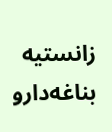زانستیە بناغەدارو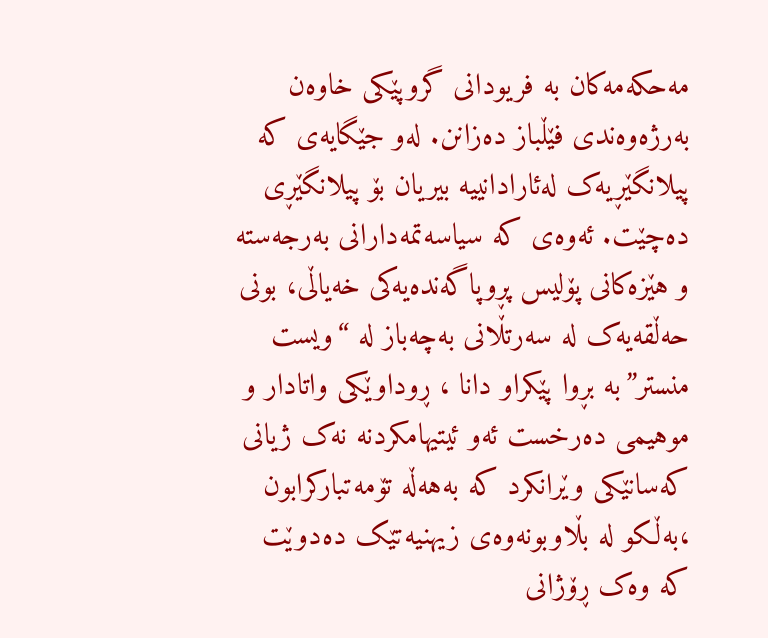مەحکەمەکان بە فریودانی گروپێکی خاوەن بەرژەوەندی فێڵباز دەزانن. لەو جێگایەی کە پیلانگێڕیەک لەئارادانییە بیریان بۆ پیلانگێڕی دەچێت. ئەوەی کە سیاسەتمەدارانی بەرجەستە و هێزەکانی پۆلیس پڕوپاگەندەیەکی خەیاڵی، بونی حەڵقەیەک لە سەرتڵانی بەچەباز لە “ویست منستر”بە بڕوا پێکراو دانا ، ڕوداوێکی واتادار و موهیمی دەرخست ئەو ئیتیهامکردنە نەک ژیانی کەسانێکی وێرانکرد کە بەهەڵە تۆمەتبارکرابون ،بەڵکو لە بڵاوبونەوەی زیهنیەتێک دەدوێت کە وەک ڕۆژانی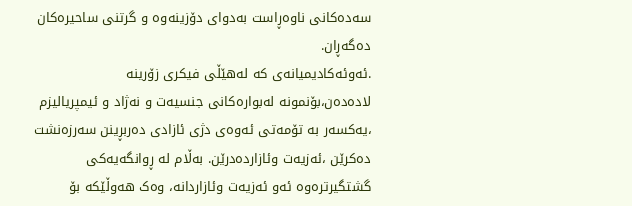سەدەکانی ناوەڕاست بەدوای دۆزینەوە و گرتنی ساحیرەکان دەگەڕان.
.ئەوئەکادیمیانەی کە لەهێڵی فیکری زۆرینە لادەدەن،بۆنمونە لەبوارەکانی جنسیەت و نەژاد و ئیمپریالیزم ،یەکسەر بە تۆمەتی ئەوەی دژی ئازادی دەربڕینن سەرزەنشت دەکرێن ،ئەزیەت وئازاردەدرێن. بەڵام لە ڕوانگەیەکی گشتگیرترەوە ئەو ئەزیەت وئازاردانە، وەک هەوڵێکە بۆ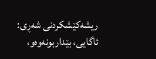ریشەکێشکردنی شەڕی: ئاگایی، بێداربونەوەو،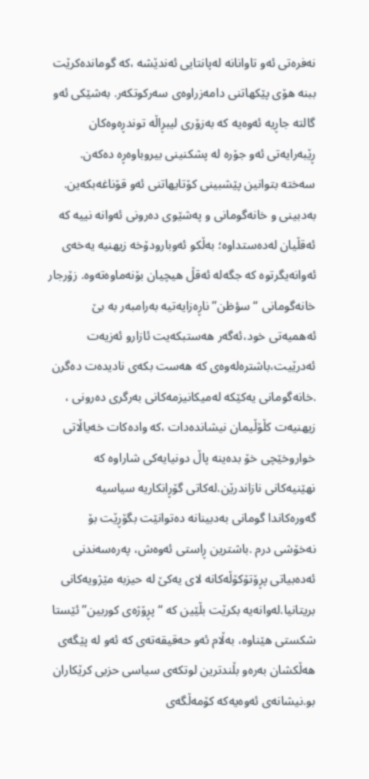نەفرەتی ئەو تاوانانە لەپانتایی ئەندێشە ،کە گوماندەکرێت ببنە هۆی پێکهاتنی دامەزراوەی سەرکوتکەر. بەشێکی ئەو گالتە جاڕیە ئەوەیە کە بەزۆری لیبڕاڵە توندڕەوەکان ڕێبەرایەتی ئەو جۆرە لە پشکنینی بیروباوەڕە دەکەن.
سەختە بتوانین پێشبینی کۆتایهاتنی ئەو قۆناغەبکەین. بەدبینی و خانەگومانی و پەشێوی دەرونی ئەوانە نییە کە ئەقڵیان لەدەستداوە؛ بەڵکو ئەوبارودۆخە زیهنیە یەخەی ئەوانەیگرتوە کە جگەلە ئەقڵ هیچیان بۆنەماوەتەوە. زۆرجار خانەگومانی “سؤظن” ناڕەزایەتیە بەرامبەر بە بێ ئەهمیەتی خود،ئەگەر هەستبکەیت ئازارو ئەزیەت ئەدرێیت،باشترەلەوەی کە هەست بکەی نادیدەت دەگرن .خانەگومانی یەکێکە لەمیکانیزمەکانی بەرگری دەرونی ، زیهنیەت کڵۆڵیمان نیشاندەدات ،کە وادەکات خەیاڵاتی خواروخێچی خۆ بدەینە پاڵ دونیایەکی شاراوە کە نهێنیەکانی نازاندرێن.لەکاتی گۆڕانکاریە سیاسیە گەورەکاندا گومانی بەدبینانە دەتوانێت بگۆڕێت بۆ نەخۆشی درم .باشترین ڕاستی ئەوەش، پەرەسەندنی ئەدەبیاتی پڕۆتۆکۆڵەکانە لای یەکێ لە حیزبە مێژویەکانی بریتانیا.لەوانەیە بکرێت بڵێین کە “پڕۆژەی کوربین”ئێستا شکستی هێناوە، بەڵام ئەو حەقیقەتەی کە ئەو لە پێگەی هەڵکشان بەرەو بڵندترین لوتکەی سیاسی حزبی کرێکاران بو.نیشانەی ئەوەیەکە کۆمەڵگەی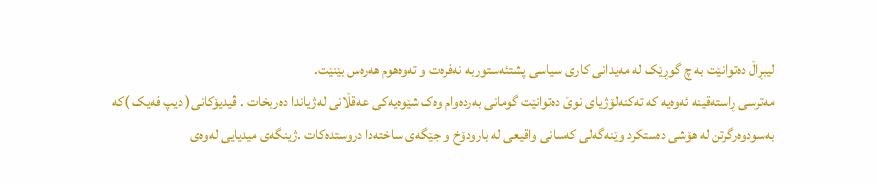لیبڕاڵ دەتوانێت بە چ گوڕێک لە مەیدانی کاری سیاسی پشتئەستوربە نەفرەت و تەوەهوم هەرەس بێنێت.
مەترسی ڕاستەقینە ئەوەیە کە تەکنەلۆژیای نوێ دەتوانێت گومانی بەردەوام وەک شێوەیەکی عەقڵانی لەژیاندا دەربخات . ڤیدیۆکانی( دیپ فەیک )کە بەسودوەرگرتن لە هۆشی دەستکرد وێنەگەلی کەسانی واقیعی لە بارودۆخ و جێگەی ساختەدا دروستدەکات .ژینگەی میدیایی لەوەی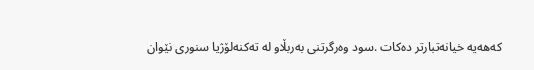کەهەیە خیانەتبارتر دەکات .سود وەرگرتنی بەربڵاو لە تەکنەلۆژیا سنوری نێوان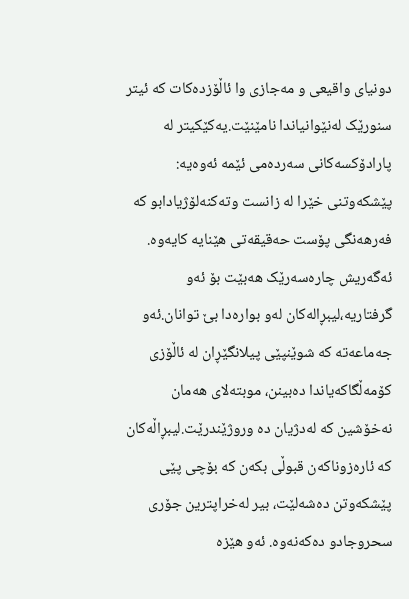دونیای واقیعی و مەجازی وا ئاڵۆزدەکات کە ئیتر سنورێک لەنێوانیاندا نامێنێت.یەکێکیتر لە پارادۆکسەکانی سەردەمی ئێمە ئەوەیە: پێشکەوتنی خێرا لە زانست وتەکنەلۆژیادابو کە فەرهەنگی پۆست حەقیقەتی هێنایە کایەوە.
ئەگەریش چارەسەرێک هەبێت بۆ ئەو گرفتاریە،لیبڕالەکان لەو بوارەدا بێ توانان.ئەو جەماعەتە کە شوێنپێی پیلانگێڕان لە ئاڵۆزی کۆمەڵگاکەیاندا دەبینن، موبتەلای هەمان نەخۆشین کە لەدژیان دە وروژێندرێت.لیبڕاڵەکان کە ئارەزوناکەن قبوڵی بکەن کە بۆچی پێی پێشکەوتن دەشەلێت، بیر لەخراپترین جۆری سحروجادو دەکەنەوە. ئەو هێزە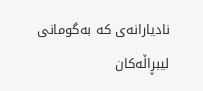نادیارانەی کە بەگومانی لیبڕاڵەکان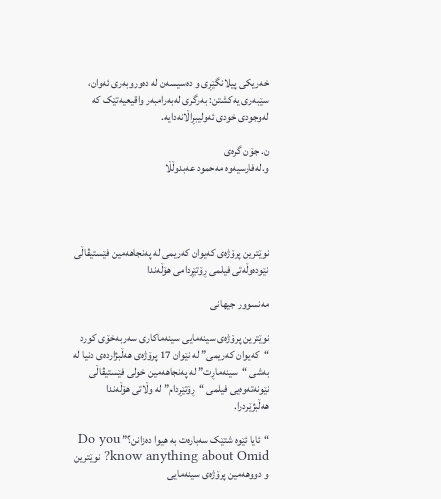خەریکی پیلانگێڕی و دەسیسەن لە دەوروبەری ئەوان، سێبەری یەکشتن: بەرگری لەبەرامبەر واقیعیەتێک کە لەوجودی خودی ئەولیبڕاڵانەدایە.

ن. جۆن گرەی
و.لەفارسیەوە مەحمود عەبدوڵڵا




نوێترین پرۆژەی کەیوان کەریمی لە پەنجاهەمین فێستیڤاڵی نێودەوڵەتی فیلمی ڕۆتێڕدامی هۆڵەندا

مەنسوور جیهانی

نوێترین پرۆژەی سینەمایی سینەماکاری سەربەخۆی کورد “کەیوان کەریمی” لە نێوان 17 پرۆژەی هەڵبژاردەی دنیا لە بەشی “سینەماڕت” لە پەنجاهەمین خولی فێستیڤاڵی نێونەتەوەیی فیلمی “ڕۆتێڕدام” لە وڵاتی هۆڵەندا هەڵبژێردرا.

“ئایا ئێوە شتێک سەبارەت بە هیوا دەزانن؟” Do you know anything about Omid? نوێترین و دووهەمین پرۆژەی سینەمایی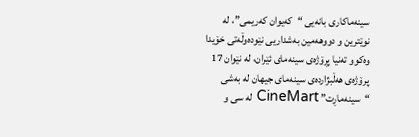سینەماکاری بانەیی “کەیوان کەریمی”، لە نوێترین و دووهەمین بەشداریی نێودەوڵەتی خۆیدا وەکوو تەنیا پڕۆژەی سینەمای ئێران، لە نێوان 17 پرۆژەی هەڵبژاردەی سینەمای جیهان لە بەشی “سینەماڕت” CineMart لە سی و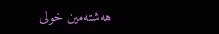هەشتەمین خولی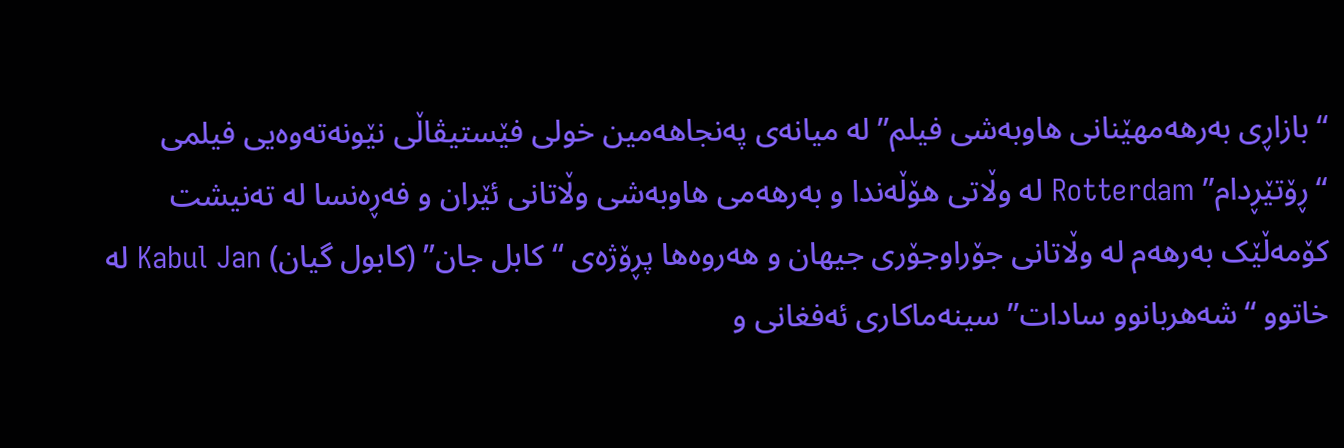“بازاڕی بەرهەمهێنانی هاوبەشی فیلم” لە میانەی پەنجاهەمین خولی فێستیڤاڵی نێونەتەوەیی فیلمی “ڕۆتێڕدام” Rotterdam لە وڵاتی هۆڵەندا و بەرهەمی هاوبەشی وڵاتانی ئێران و فەڕەنسا لە تەنیشت کۆمەڵێک بەرهەم لە وڵاتانی جۆراوجۆری جیهان و هەروەها پڕۆژەی “کابل جان” (کابول گیان) Kabul Jan لە خاتوو “شەهربانوو سادات” سینەماکاری ئەفغانی و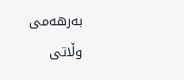بەرهەمی وڵاتی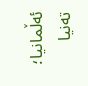ئەڵمانیا؛ تەنیا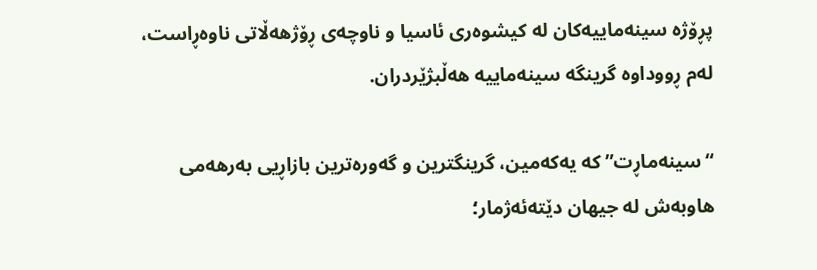پڕۆژە سینەماییەکان لە کیشوەری ئاسیا و ناوچەی ڕۆژهەڵاتی ناوەڕاست، لەم ڕووداوە گرینگە سینەماییە هەڵبژێردران.

“سینەماڕت” کە یەکەمین، گرینگترین و گەورەترین بازاڕیی بەرهەمی هاوبەش لە جیهان دێتەئەژمار؛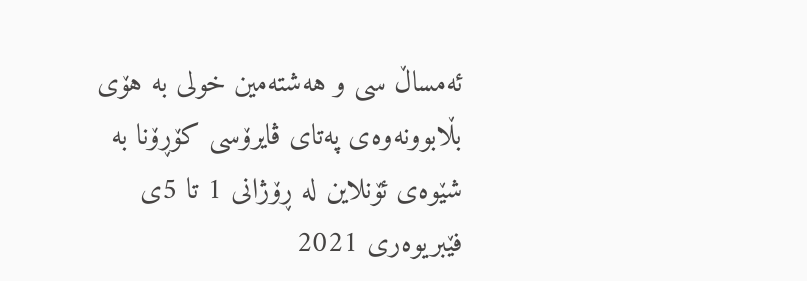ئەمساڵ سی و هەشتەمین خولی بە هۆی بڵابوونەوەی پەتای ڤایرۆسی کۆڕۆنا بە شێوەی ئۆنلاین لە ڕۆژانی 1 تا 5ی فێبریوەری 2021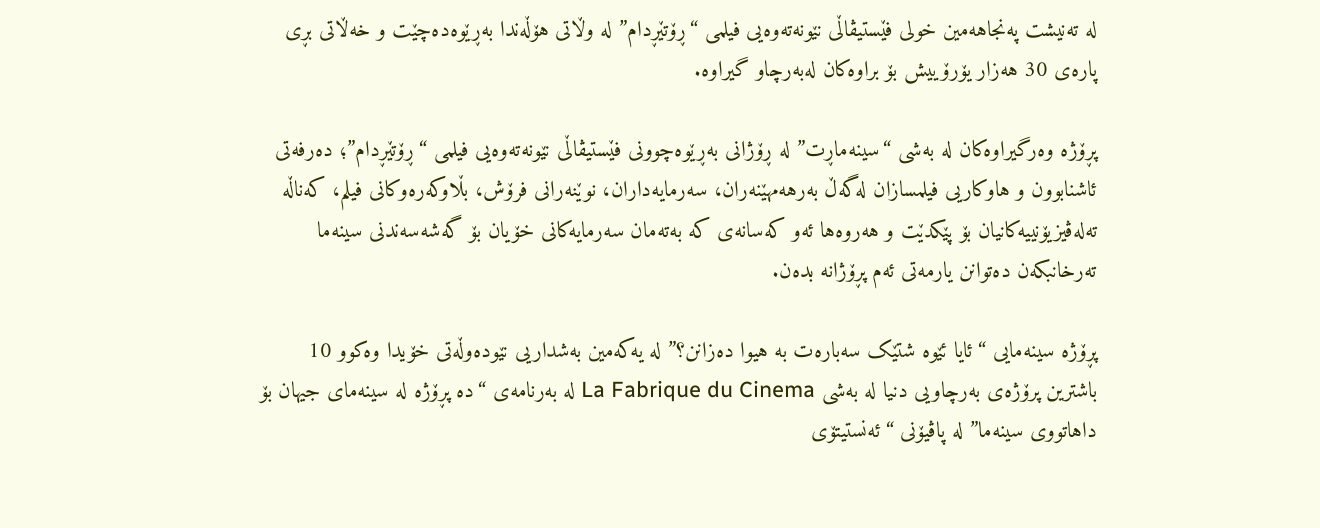لە تەنیشت پەنجاهەمین خولی فێستیڤاڵی نێونەتەوەیی فیلمی “ڕۆتێڕدام” لە وڵاتی هۆڵەندا بەڕێوەدەچێت و خەڵاتی بڕی پارەی 30 هەزار یۆرۆییش بۆ براوەکان لەبەرچاو گیراوە.

پڕۆژە وەرگیراوەکان لە بەشی “سینەماڕت” لە ڕۆژانی بەڕێوەچوونی فێستیڤاڵی نێونەتەوەیی فیلمی “ڕۆتێڕدام”؛ دەرفەتی ئاشنابوون و هاوکاریی فیلمسازان لەگەڵ بەرهەمهێنەران، سەرمایەداران، نوێنەرانی فرۆش، بڵاوکەرەوکانی فیلم، کەناڵە تەلەڤیزیۆنییەکانیان بۆ پێکدێت و هەروەها ئەو کەسانەی کە بەتەمان سەرمایەکانی خۆیان بۆ گەشەسەندنی سینەما تەرخانبکەن دەتوانن یارمەتی ئەم پڕۆژانە بدەن.

پڕۆژە سینەمایی “ئایا ئێوە شتێک سەبارەت بە هیوا دەزانن؟” لە یەکەمین بەشداریی نێودەوڵەتی خۆیدا وەکوو 10 باشترین پرۆژەی بەرچاویی دنیا لە بەشی La Fabrique du Cinema لە بەرنامەی “دە پڕۆژە لە سینەمای جیهان بۆ داهاتووی سینەما” لە پاڤیۆنی “ئەنستیتۆی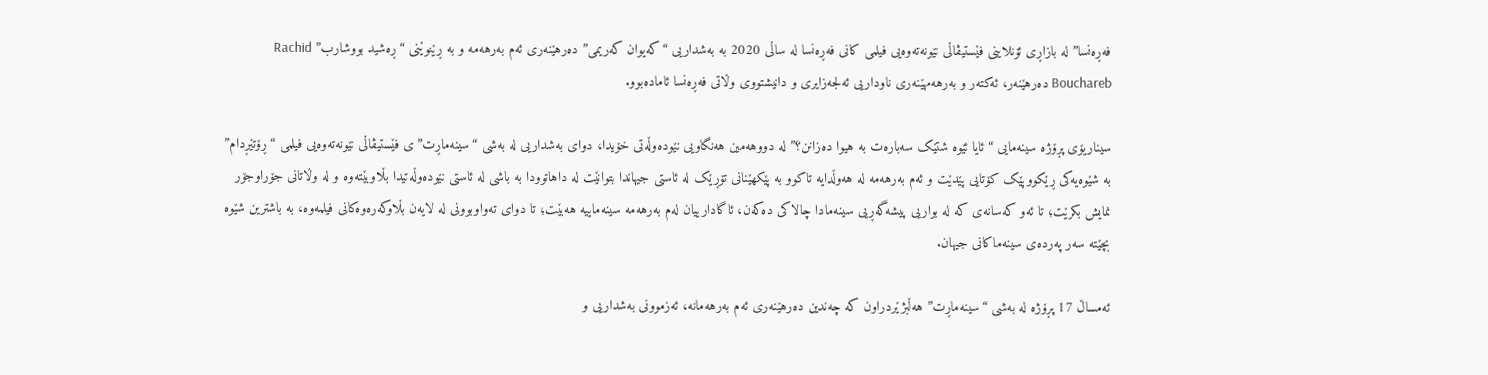فەڕەنسا” لە بازاڕی ئۆنلاینی فێستیڤاڵی نێونەتەوەیی فیلمی کانی فەڕەنسا لە ساڵی 2020 بە بەشداریی “کەیوان کەریمی” دەرهێنەری ئەم بەرهەمە و بە ڕێنوێنی “ڕەشید بووشارب” Rachid Bouchareb دەرهێنەر، ئەکتەر و بەرهەمهێنەری ناوداریی ئەلجەزایری و دانیشتووی وڵاتی فەڕەنسا ئامادەبوو.

سیناریۆی پڕۆژە سینەمایی “ئایا ئێوە شتێک سەبارەت بە هیوا دەزانن؟” لە دووهەمین هەنگاویی نێودەوڵەتی خۆیدا، دوای بەشداریی لە بەشی “سینەماڕت”ی فێستیڤاڵی نێونەتەوەیی فیلمی “ڕۆتێڕدام” بە شێوەیەکی ڕێکووپێک کۆتایی پێدێت و ئەم بەرهەمە لە هەوڵدایە تاکوو بە پێکهێنانی تۆڕێک لە ئاستی جیهاندا بتوانێت لە داهاتوودا بە باشی لە ئاستی نێودەوڵەتیدا بڵاوبێتەوە و لە وڵاتانی جۆراوجۆر نمایش بکرێت؛ تا ئەو کەسانەی کە لە بواریی پیشەگەڕیی سینەمادا چالاکی دەکەن، ئاگادارییان لەم بەرهەمە سینەماییە هەبێت؛ تا دوای تەواوبوونی لە لایەن بڵاوکەرەوەکانی فیلمەوە، بە باشترین شێوە بچێتە سەر پەردەی سینەماکانی جیهان.

ئەمساڵ 17 پڕۆژە لە بەشی “سینەماڕت” هەڵبژێردراون کە چەندین دەرهێنەری ئەم بەرهەمانە، ئەزموونی بەشداریی و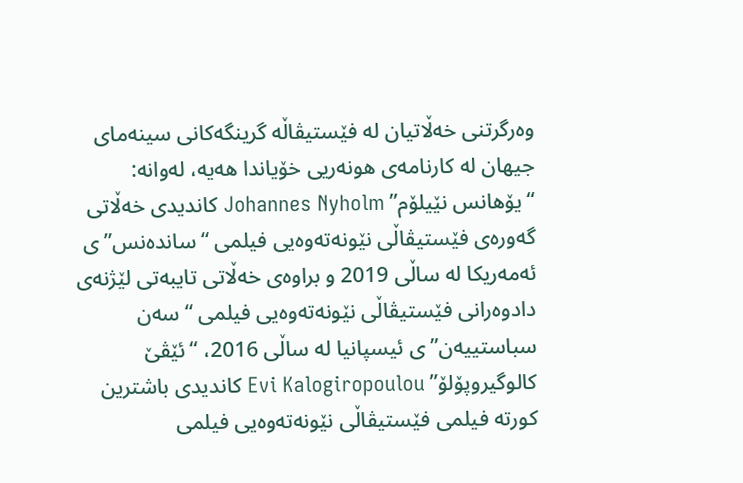وەرگرتنی خەڵاتیان لە فێستیڤاڵە گرینگەکانی سینەمای جیهان لە کارنامەی هونەریی خۆیاندا هەیە، لەوانە: “یۆهانس نێیلۆم” Johannes Nyholm کاندیدی خەڵاتی گەورەی فێستیڤاڵی نێونەتەوەیی فیلمی “ساندەنس”ی ئەمەریکا لە ساڵی 2019 و براوەی خەڵاتی تایبەتی لێژنەی دادوەرانی فێستیڤاڵی نێونەتەوەیی فیلمی “سەن سباستییەن”ی ئیسپانیا لە ساڵی 2016، “ئێڤێ کالوگیروپۆلۆ” Evi Kalogiropoulou کاندیدی باشترین کورتە فیلمی فێستیڤاڵی نێونەتەوەیی فیلمی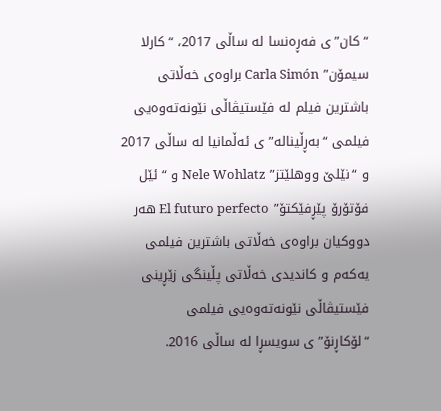“کان”ی فەڕەنسا لە ساڵی 2017، “کارلا سیمۆن” Carla Simón براوەی خەڵاتی باشترین فیلم لە فێستیڤاڵی نێونەتەوەیی فیلمی “بەڕڵینالە”ی ئەڵمانیا لە ساڵی 2017 و “نێلێ ووهلێتز” Nele Wohlatz و “ئێل فۆتۆرۆ پێڕفێکتۆ” El futuro perfecto هەر دووکیان براوەی خەڵاتی باشترین فیلمی یەکەم و کاندیدی خەڵاتی پڵینگی زێڕینی فێستیڤاڵی نێونەتەوەیی فیلمی “لۆکاڕنۆ”ی سویسڕا لە ساڵی 2016.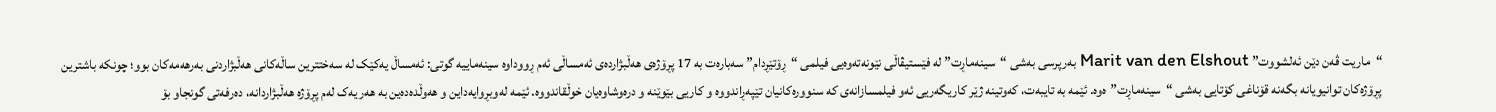“ماریت ڤەن دێن ئەلشووت” Marit van den Elshout بەرپرسی بەشی “سینەماڕت” لە فێستیڤاڵی نێونەتەوەیی فیلمی “ڕۆتێڕدام” سەبارەت بە 17 پڕۆژەی هەڵبژاردەی ئەمساڵی ئەم ڕووداوە سینەماییە گوتی: ئەمساڵ یەکێک لە سەختترین ساڵەکانی هەڵبژاردنی بەرهەمەکان بوو؛ چونکە باشترین پڕۆژەکان توانیویانە بگەنە قۆناغی کۆتایی بەشی “سینەماڕت”ەوە. ئێمە بە تایبەت، کەوتینە ژێر کاریگەریی ئەو فیلمسازانەی کە سنوورەکانیان تێپەڕاندووە و کاریی بێوێنە و درەوشاوەیان خوڵقاندووە. ئێمە لەوبڕوایەداین و هەوڵدەدەین بە هەر یەک لەم پڕۆژە هەڵبژاردانە، دەرفەتی گونجاو بۆ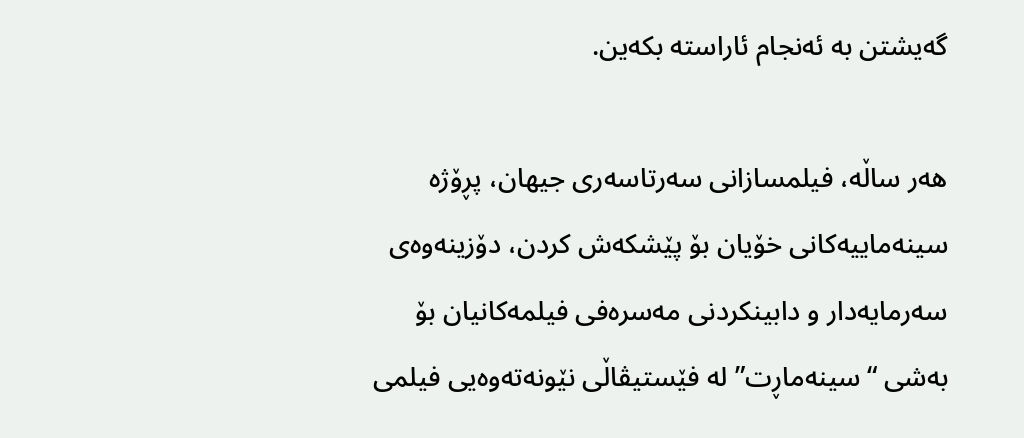گەیشتن بە ئەنجام ئاراستە بکەین.

هەر ساڵە، فیلمسازانی سەرتاسەری جیهان، پڕۆژە سینەماییەکانی خۆیان بۆ پێشکەش کردن، دۆزینەوەی سەرمایەدار و دابینکردنی مەسرەفی فیلمەکانیان بۆ بەشی “سینەماڕت” لە فێستیڤاڵی نێونەتەوەیی فیلمی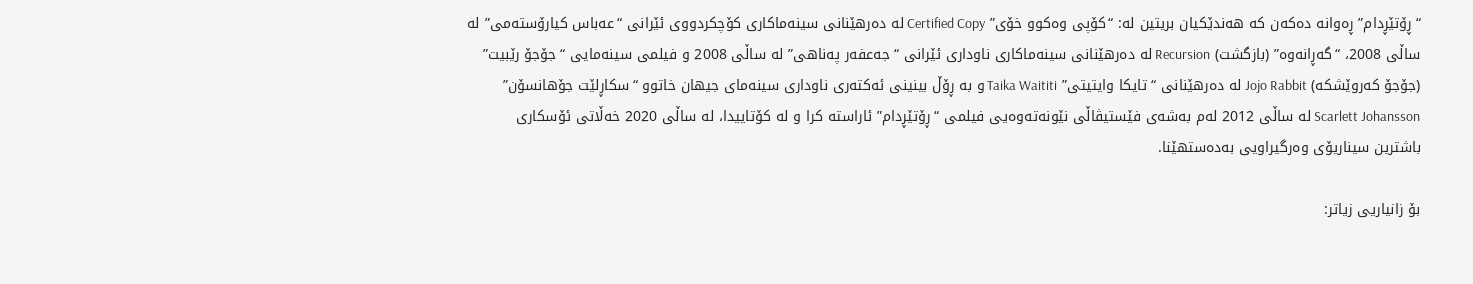“ڕۆتێڕدام” ڕەوانە دەکەن کە هەندێکیان بریتین لە: “کۆپی وەکوو خۆی” Certified Copy لە دەرهێنانی سینەماکاری کۆچکردووی ئێرانی “عەباس کیارۆستەمی” لە ساڵی 2008، “گەڕانەوە” (بازگشت) Recursion لە دەرهێنانی سینەماکاری ناوداری ئێرانی “جەعفەر پەناهی” لە ساڵی 2008 و فیلمی سینەمایی “جۆجۆ رێبیت” (جۆجۆ کەروێشکە) Jojo Rabbit لە دەرهێنانی “تایکا وایتیتی” Taika Waititi و بە ڕۆڵ بینینی ئەکتەری ناوداری سینەمای جیهان خاتوو “سکاڕلێت جۆهانسۆن” Scarlett Johansson لە ساڵی 2012 لەم بەشەی فێستیڤاڵی نێونەتەوەیی فیلمی “ڕۆتێڕدام” ئاراستە کرا و لە کۆتاییدا، لە ساڵی 2020 خەڵاتی ئۆسکاری باشترین سیناریۆی وەرگیراویی بەدەستهێنا.

بۆ زانیاریی زیاتر: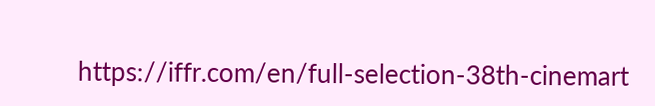https://iffr.com/en/full-selection-38th-cinemart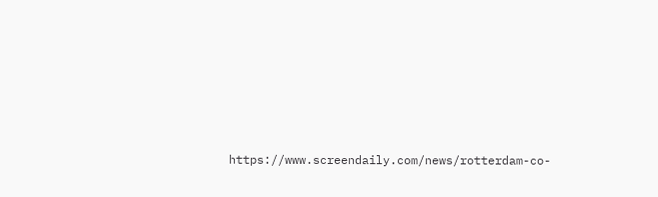https://www.screendaily.com/news/rotterdam-co-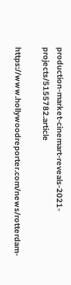production-market-cinemart-reveals-2021-projects/5155782.article

https://www.hollywoodreporter.com/news/rotterdam-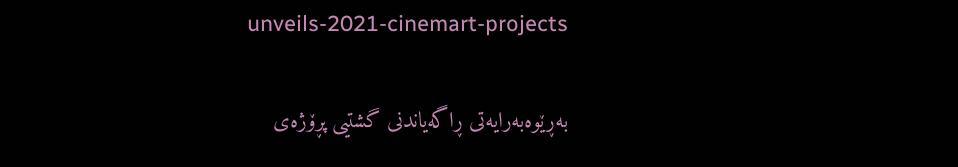unveils-2021-cinemart-projects

بەڕێوەبەرایەتی ڕاگەیاندنی گشتیی پڕۆژەی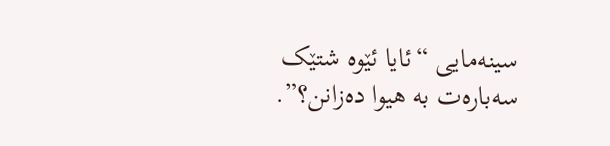سینەمایی “ئایا ئێوە شتێک سەبارەت بە هیوا دەزانن؟”.